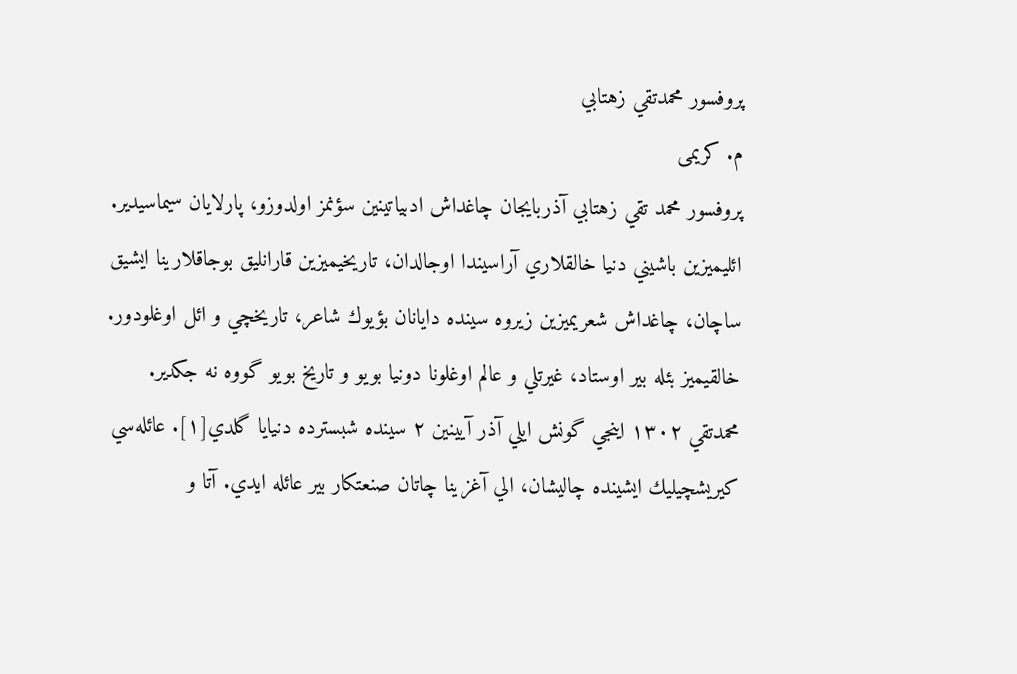پروفسور محمدتقي زهتابي
م. کریمی
پروفسور محمد تقي زهتابي آذربايجان چاغداش ادبياتينين سؤنمز اولدوزو، پارلايان سيماسيدير. ائليميزين باشيني دنيا خالقلاري آراسيندا اوجالدان، تاريخيميزين قارانليق بوجاقلارينا ايشيق ساچان، چاغداش شعريميزين زيروه سينده دايانان بؤيوك شاعر، تاريخچي و ائل اوغلودور. خالقيميز بئله بير اوستاد، غيرتلي و عالم اوغلونا دونيا بويو و تاريخ بويو گووه نه جكدير.
محمدتقي ۱۳۰۲ اينجي گونش ايلي آذر آيينين ۲ سينده شبسترده دنيايا گلدي[۱]. عائله‌سي كيريشچيليك ايشينده چاليشان، الي آغزينا چاتان صنعتكار بير عائله ايدي. آتا و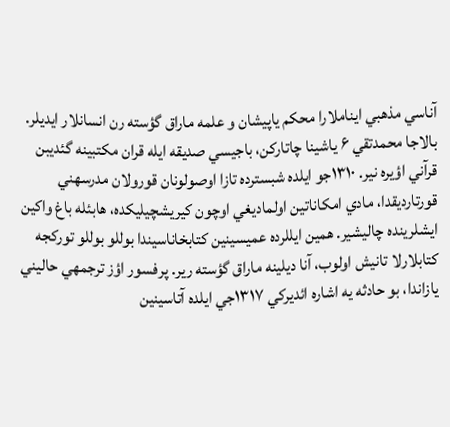آناسي مذهبي ايناملارا محكم ياپيشان و علمه ماراق گؤسته رن انسانلار ايديلر. بالاجا محمدتقي ۶ ياشينا چاتاركن، باجيسي صديقه ايله قران مكتبينه گئديبن قرآني اؤيره نير. ۱۳۱۰جو ايلده شبسترده تازا اوصولونان قورولان مدرسهني قورتارديقدا، مادي امكاناتين اولماديغي اوچون كيريشچيليكده، هابئله باغ واكين ايشلرينده چاليشير. همين ايللرده عميسينين كتابخاناسيندا بوللو بوللو توركجه كتابلارلا تانيش اولوب، آنا ديلينه ماراق گؤسته رير. پرفسور اؤز ترجمهي حاليني يازاندا، بو حادثه يه اشاره ائديركي ۱۳۱۷جي ايلده آتاسينين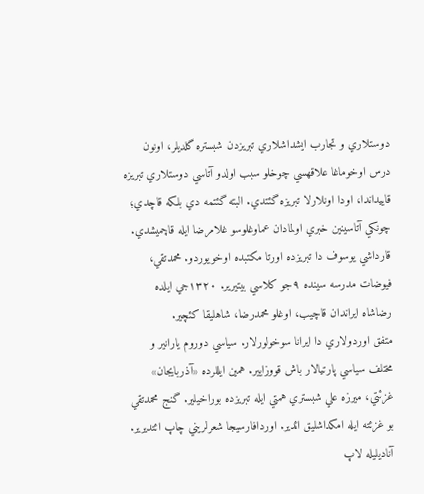دوستلاري و تجارب ايشداشلاري تبريزدن شبستره گلديلر، اونون درس اوخوماغا علاقهسي چوخلو سبب اولدو آتاسي دوستلاري تبريزه قاييداندا، اودا اونلارلا تبريزه گئتدي. البته گئتمه دي بلكه قاچدي؛ چونكي آتاسينين خبري اولمادان عماوغلوسو غلامرضا ايله قاچميشدي. قارداشي يوسوف دا تبريزده اورتا مكتبده اوخويوردو. محمدتقي، فيوضات مدرسه سينده ۹جو كلاسي بيتيرير. ۱۳۲۰جي ايلده رضاشاه ايراندان قاچيب، اوغلو محمدرضا، شاهليقا كئچير.
متفق اوردولاري دا ايرانا سوخولورلار. سياسي دوروم يارانير و مختلف سياسي پارتيالار باش قووزايير. همين ايللرده «آذربايجان» غزئتي، ميرزه علي شبستري همتي ايله تبريزده بوراخيلير. گنج محمدتقي بو غزئته ايله امكداشليق ائدير. اوردافارسيجا شعرلريني چاپ ائتديرير.
آناديليله لاپ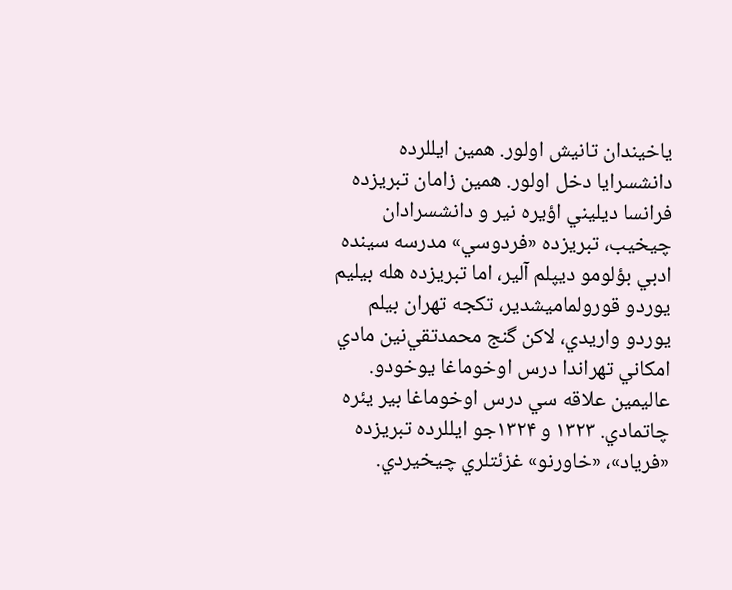ياخيندان تانيش اولور. همين ايللرده دانشسرايا دخل اولور. همين زامان تبريزده فرانسا ديليني اؤيره نير و دانشسرادان چيخيب، تبريزده «فردوسي» مدرسه سينده ادبي بؤلومو ديپلم آلير، اما تبريزده هله بيليم يوردو قورولماميشدير، تكجه تهران بيلم يوردو واريدي، لاكن گنج‌ محمدتقي‌نين مادي امكاني تهراندا درس اوخوماغا يوخودو. عاليمين علاقه سي درس اوخوماغا بير يئره چاتمادي. ۱۳۲۳ و ۱۳۲۴جو ايللرده تبريزده «فرياد»، «خاورنو» غزئتلري چيخيردي.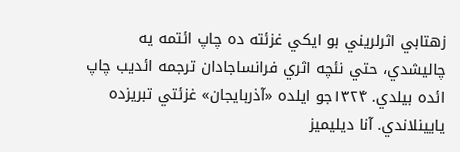زهتابي اثرلريني بو ايكي غزئته ده چاپ ائتمه يه چاليشدي، حتي نئچه اثري فرانساجادان ترجمه ائديب چاپ ائده بيلدي. ۱۳۲۴جو ايلده «آذربايجان» غزئتي تبريزده يايينلاندي. آنا ديليميز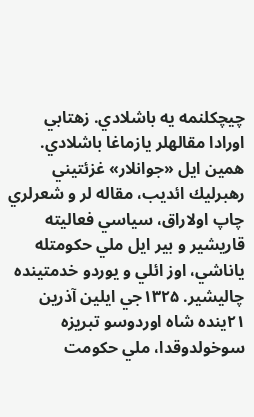چيچكلنمه يه باشلادي. زهتابي اورادا مقالهلر يازماغا باشلادي. همين ايل «جوانلار» غزئتيني رهبرليك ائديب، مقاله لر و شعرلري چاپ اولاراق، سياسي فعاليته قاريشير و بير ايل ملي حكومتله ياناشي، اوز ائلي و يوردو خدمتينده چاليشير. ۱۳۲۵جي ايلين آذرين ۲۱ينده شاه اوردوسو تبريزه سوخولدوقدا، ملي حكومت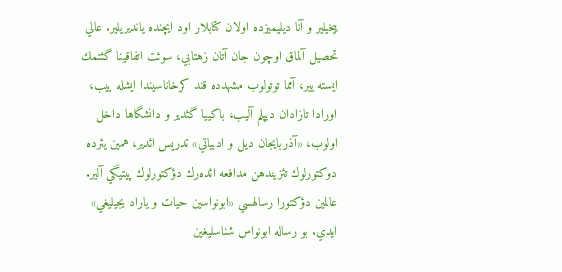ييخيلير و آنا ديليميزده اولان كتابلار اود ايچنده يانديريلير. عالي تحصيل آلماق اوچون جان آتان زهتابي، سوئت اتفاقينا گئتمك ايسته يير، آمما توتولوب مشهدده قند كرخاناسيندا ايشله ييب، اورادا تازادان ديپلم آليب، باكييا گئدير و دانشگاها داخل اولوب، «آذربايجان ديل و ادبياتي» تدريس ائدير، همين يئرده دوكتورلوك تئزيندهن مدافعه ائده‌رك دؤكتورلوك پيتيگي آلير.
عالمين دؤكتورا رسالهسي «ابونواسين حيات و ياراد يجيليغي» ايدي. بو رساله ابونواس شناسليغين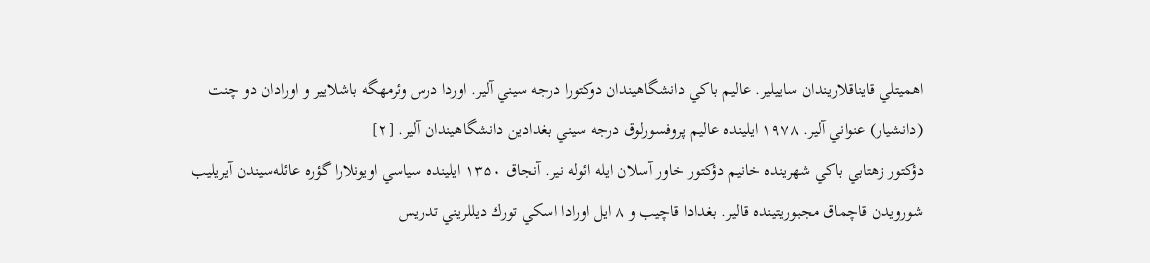اهميتلي قايناقلاريندان ساييلير. عاليم باكي دانشگاهيندان دوكتورا درجه سيني آلير. اوردا درس وئرمهگه باشلايير و اورادان دو چنت (دانشيار) عنواني آلير. ۱۹۷۸ ايلينده عاليم پروفسورلوق درجه سيني بغدادين دانشگاهيندان آلير. [۲]
دؤكتور زهتابي باكي شهرينده خانيم دؤكتور خاور آسلان ايله ائوله نير. آنجاق ۱۳۵۰ ايلينده سياسي اويونلارا گؤره عائله‌سيندن آيريليب شورويدن قاچماق مجبوريتينده قالير. بغدادا قاچيب و ۸ ايل اورادا اسكي تورك ديللريني تدريس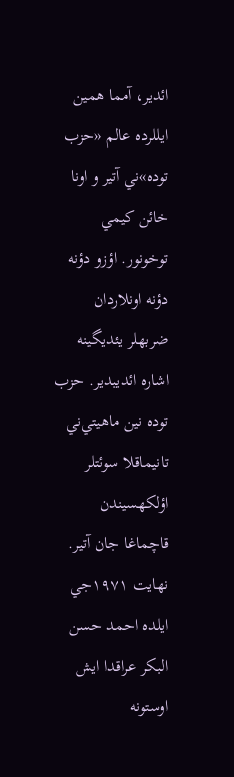ائدير، آمما همين ايللرده عالم «حزب توده»ني آتير و اونا خائن كيمي توخونور. اؤزو دؤنه دؤنه اونلاردان ضربهلر يئديگينه اشاره ائديبدير. حزب توده نين ماهيتي‌ني تانيماقلا سوئتلر اؤلكهسيندن قاچماغا جان آتير. نهايت ۱۹۷۱جي ايلده احمد حسن البكر عراقدا ايش اوستونه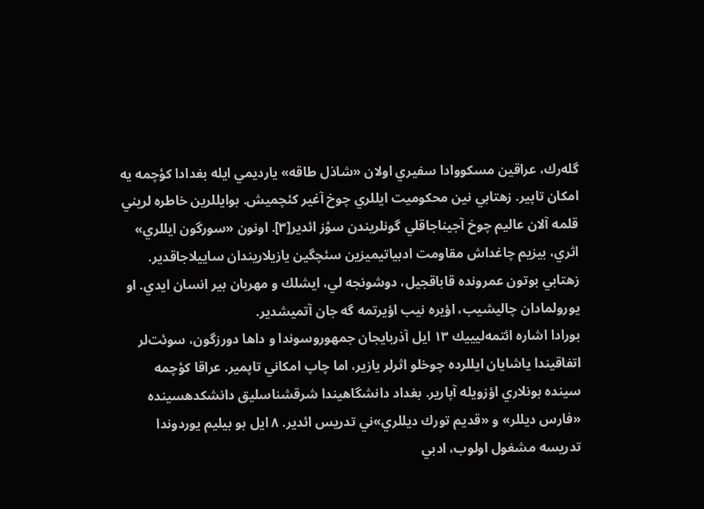گله‌رك، عراقين مسكووادا سفيري اولان «شاذل طاقه» يارديمي ايله بغدادا كؤچمه يه امكان تاپير. زهتابي نين محكوميت ايللري چوخ آغير كئچميش. بوايللرين خاطره لريني قلمه آلان عاليم چوخ آجيناجاقلي گونلريندن سؤز ائدير[۳]. اونون «سورگون ايللري» اثري، بيزيم چاغداش مقاومت ادبياتيميزين سئچگين يازيلاريندان ساييلاجاقدير. زهتابي بوتون عمرونده قاباقجيل، دوشونجه لي، ايشلك و مهربان بير انسان ايدي. او يورولمادان چاليشيب، اؤيره نيب اؤيرتمه گه جان آتميشدير.
بورادا اشاره ائتمه‌ليييك ۱۳ ايل آذربايجان جمهوروسوندا و داها دورزگون، سوئت‌لر اتفاقيندا ياشايان ايللرده چوخلو اثرلر يازير، اما چاپ امكاني تاپمير. عراقا كؤچمه سينده بونلاري اؤزويله آپارير. بغداد دانشگاهیندا شرقشناسليق دانشکدهسينده «فارس ديللر» و «قديم تورك ديللري»ني تدريس ائدير. ۸ ايل بو بیلیم یوردوندا تدريسه مشغول اولوب، ادبي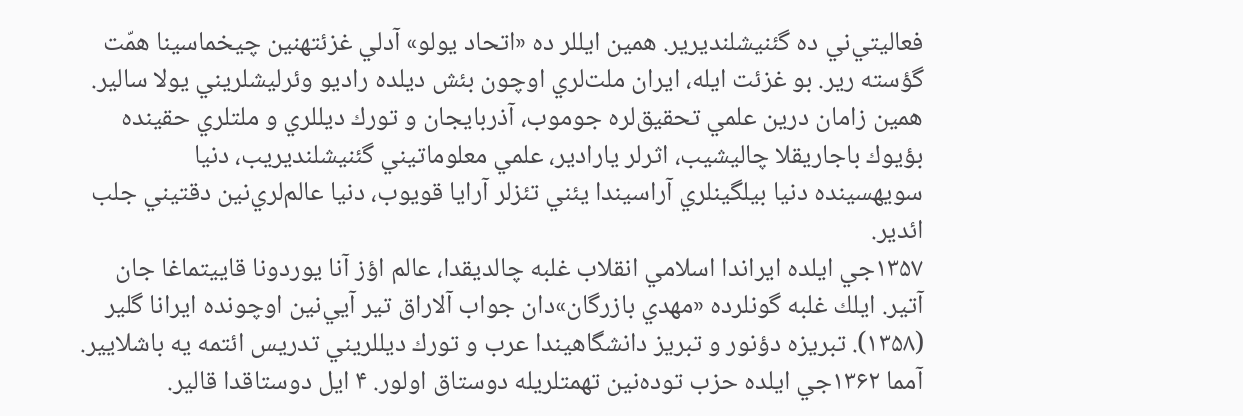فعاليتي‌ني ده گئنيشلنديرير. همين ايللر ده «اتحاد يولو» آدلي غزئتهنين چيخماسينا همّت گؤسته رير. بو غزئت ايله، ايران ملت‌لري اوچون بئش ديلده راديو وئرليشلريني يولا سالير. همين زامان درين علمي تحقيق‌لره جوموب، آذربايجان و تورك ديللري و ملتلري حقينده بؤيوك باجاريقلا چاليشيب، اثرلر يارادير، علمي معلوماتيني گئنيشلنديريب، دنيا سويهسينده دنيا بيلگينلري آراسيندا يئني تئزلر آرايا قويوب، دنيا عالم‌لري‌نين دقتيني جلب ائدير.
۱۳۵۷جي ايلده ايراندا اسلامي انقلاب غلبه چالديقدا، عالم اؤز آنا يوردونا قاييتماغا جان آتير. ايلك غلبه گونلرده «مهدي بازرگان»دان جواب آلاراق تير آيي‌نين اوچونده ايرانا گلير (۱۳۵۸). تبريزه دؤنور و تبريز دانشگاهیندا عرب و تورك ديللريني تدريس ائتمه يه باشلايير. آمما ۱۳۶۲جي ايلده حزب توده‌نين تهمتلريله دوستاق اولور. ۴ ايل دوستاقدا قالير.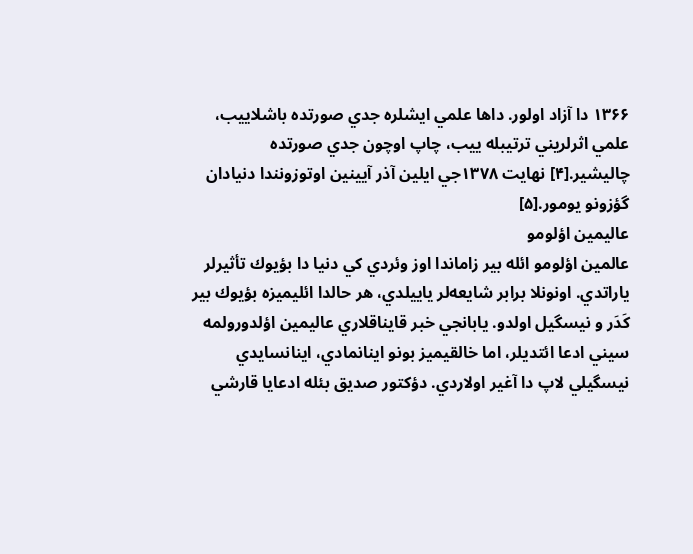۱۳۶۶ دا آزاد اولور. داها علمي ايشلره جدي صورتده باشلاييب، علمي اثرلريني ترتيبله ييب، چاپ اوچون جدي صورتده چاليشير.[۴] نهايت ۱۳۷۸جي ايلين آذر آيينين اوتوزونندا دنيادان گؤزونو يومور.[۵]
عاليمين اؤلومو
عالمين اؤلومو ائله بير زاماندا اوز وئردي كي دنيا دا بؤيوك تأثيرلر ياراتدي. اونونلا برابر شايعه‌لر ياييلدي، هر حالدا ائليميزه بؤيوك بير كَدَر و نيسگيل اولدو. يابانجي خبر قايناقلاري عاليمين اؤلدورولمه سيني ادعا ائتديلر، اما خالقيميز بونو اينانمادي، اينانسايدي نيسگيلي لاپ دا آغير اولاردي. دؤكتور صديق بئله ادعايا قارشي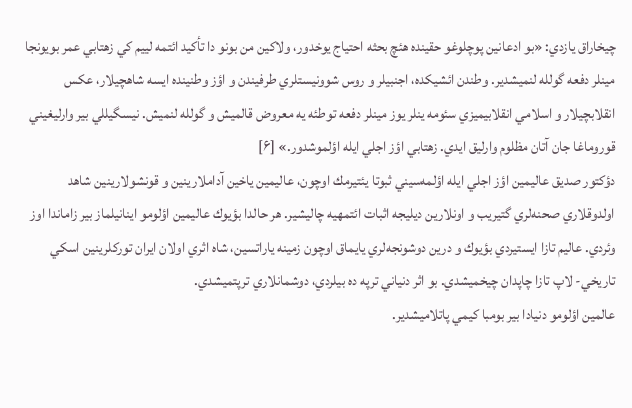چيخاراق يازدي: «بو ادعانين پوچلوغو حقينده هئچ بحثه احتياج يوخدور، ولاكين من بونو دا تأكيد ائتمه لييم كي زهتابي عمر بويونجا مينلر دفعه گولله لنميشدير. وطندن ائشيكده، اجنبيلر و روس شوونيستلري طرفيندن و اؤز وطنينده ايسه شاهچيلار، عكس انقلابچيلار و اسلامي انقلابيميزي سئومه ينلر يوز مينلر دفعه توطئه يه معروض قالميش و گولله لنميش. نيسگيللي بير وارليغيني قوروماغا جان آتان مظلوم وارليق ايدي. زهتابي اؤز اجلي ايله اؤلموشدور.» [۶]
دؤكتور صديق عاليمين اؤز اجلي ايله اؤلمه‌سيني ثبوتا يئتيرمك اوچون، عاليمين ياخين آداملارينين و قونشولارينين شاهد اولدوقلاري صحنه‌لري گتيريب و اونلارين ديليجه اثبات ائتمهيه چاليشير. هر حالدا بؤيوك عاليمين اؤلومو اينانيلماز بير زاماندا اوز وئردي. عاليم تازا ايستيردي بؤيوك و درين دوشونجه‌لري يايماق اوچون زمينه ياراتسين، شاه اثري اولان ايران توركلرينين اسكي تاريخي- لاپ تازا چاپدان چيخميشدي. بو اثر دنياني ترپه ده بيلردي، دوشمانلاري ترپتميشدي.
عالمين اؤلومو دنيادا بير بومبا كيمي پاتلاميشدير.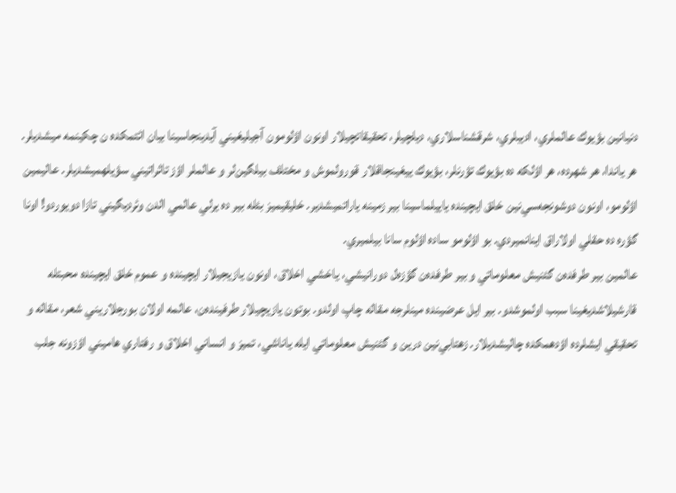دنيانين بؤيوك عالملري، اديبلري، شرقشناسلاري، ديلچيلر، تحقيقاتچيلار اونون اؤلومون آجيليغيني آيدينجاسينا بيان ائتمكده ن چكينمه ميشديلر. هر ياندا، هر شهرده، هر اؤلكه ده بؤيوك تؤرنلر، بؤيوك ييغينجاقلار قورولموش و مختلف بيلگين‌لر و عالملر اؤز تاثراتيني سؤيلهميشديلر. عاليمين اؤلومو، اونون دوشونجه‌سي‌نين خلق ايچينده ياييلماسينا بير زمينه ياراتميشدير. خليقيميز بئله بير ده يرلي عالمي الدن وئرديگيني تازا دويوردو! اونا گؤره ده حقلي اولاراق اينانميردي. بو اؤلومو ساده اؤلوم سانا بيلميري.
عالمين بير طرفده‌ن گئنيش معلوماتي و بير طرفده‌ن گؤزه‌ل دورانيشي، ياخشي اخلاق، اونون يازيجيلار ايچينده و عموم خلق ايچينده محبتله قارشيلاشديغينا سبب اولموشدو. بير ايل عرضينده مينلرجه مقاله چاپ اولدو. بوتون يازيچيلار طرفينده‌ن، عالمه اولان بورجلاريني شعر، مقاله و تحقيقي ايشلرده اؤدهمكده چاليشديلار. زهتابي‌نين درين و گئنيش معلوماتي ايله ياناشي، تميز و انساني اخلاق و رفتاري هاميني اؤزونه جلب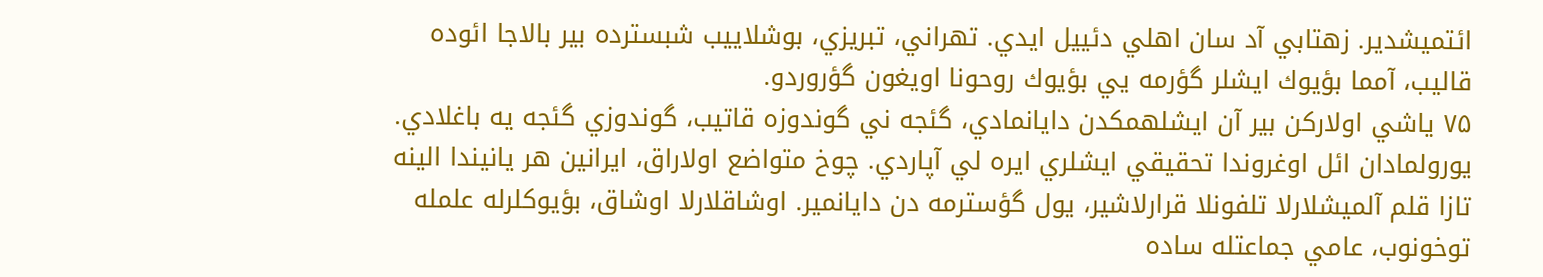ائتميشدير. زهتابي آد سان اهلي دئييل ايدي. تهراني، تبريزي، بوشلاييب شبسترده بير بالاجا ائوده قاليب، آمما بؤيوك ايشلر گؤرمه يي بؤيوك روحونا اويغون گؤروردو.
۷۵ ياشي اولاركن بير آن ايشلهمكدن دايانمادي، گئجه ني گوندوزه قاتيب، گوندوزي گئجه يه باغلادي. يورولمادان ائل اوغروندا تحقيقي ايشلري ايره لي آپاردي. چوخ متواضع اولاراق، ايرانين هر يانيندا الينه تازا قلم آلميشلارلا تلفونلا قرارلاشير، يول گؤسترمه دن دايانمير. اوشاقلارلا اوشاق، بؤيوكلرله علمله توخونوب، عامي جماعتله ساده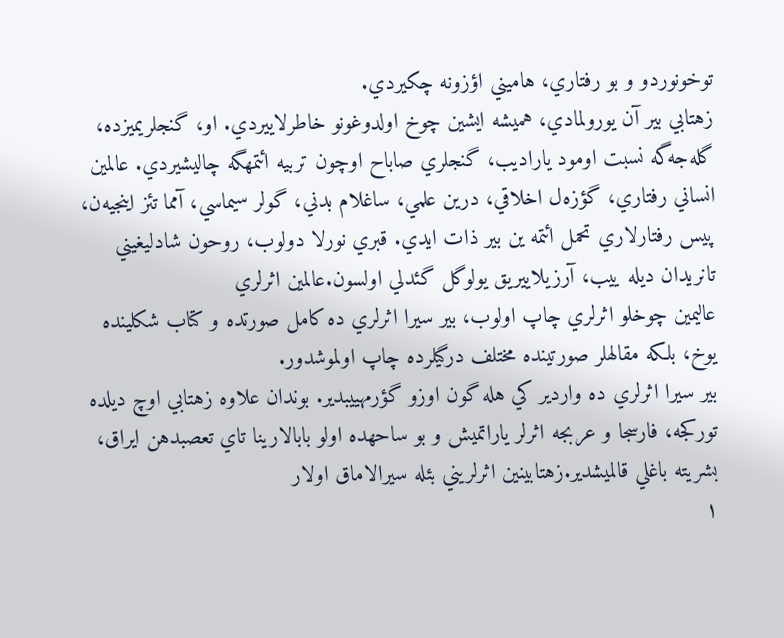توخونوردو و بو رفتاري، هاميني اؤزونه چكيردي.
زهتابي بير آن يورولمادي، هميشه ايشين چوخ اولدوغونو خاطرلاييردي. او، گنجلريميزده، گله‌جه‌گه نسبت اومود ياراديب، گنجلري صاباح اوچون تربيه ائتمهگه چاليشيردي. عالمين انساني رفتاري، گؤزه‌ل اخلاقي، درين علمي، ساغلام بدني، گولر سيماسي، آمما تئز اينجيه‌ن، پيس رفتارلاري تحمل ائتمه ين بير ذات ايدي. قبري نورلا دولوب، روحون شادليغيني تانريدان ديله ييب، آرزيلاييريق يولوگل گئدلي اولسون.عالمين اثرلري
عاليمين چوخلو اثرلري چاپ اولوب، بير سيرا اثرلري ده كامل صورتده و كتاب شكلينده يوخ، بلكه مقالهلر صورتينده مختلف درگیلرده چاپ اولموشدور.
بير سيرا اثرلري ده واردير كي هله گون اوزو گؤرمهييبدير. بوندان علاوه زهتابي اوچ ديلده توركجه، فارسجا و عربجه اثرلر ياراتميش و بو ساحهده اولو بابالارينا تاي تعصبدهن ايراق، بشريته باغلي قالميشدير.زهتابينين اثرلريني بئله سيرالاماق اولار
۱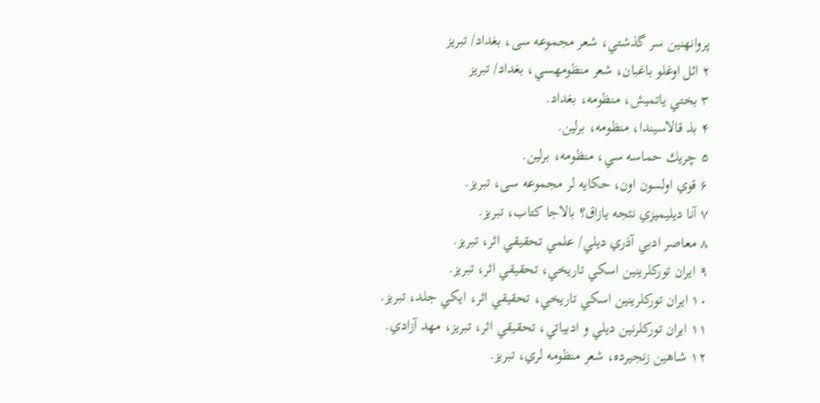پروانهنين سر گذشتي، شعر مجموعه سی، بغداد/ تبريز
۲ ائل اوغلو باغبان، شعر منظومهسي، بغداد/ تبريز
۳ بختي ياتميش، منظومه، بغداد.
۴ بذ قالاسيندا، منظومه، برلين.
۵ چريك حماسه سي، منظومه، برلين.
۶ قوي اولسون اون، حكايه لر مجموعه سی، تبريز.
۷ آنا ديليميزي نئجه يازاق؟ بالاجا كتاب، تبريز.
۸ معاصر ادبي آذري ديلي/ علمي تحقيقي اثر، تبريز.
۹ ايران توركلرينين اسكي تاريخي، تحقيقي اثر، تبريز.
۱۰ ايران توركلرينين اسكي تاريخي، تحقيقي اثر، ايكي جلد، تبريز.
۱۱ ايران توركلرنين ديلي و ادبياتي، تحقيقي اثر، تبريز، مهد آزادي.
۱۲ شاهين زنجيرده، شعر منظومه لري، تبريز.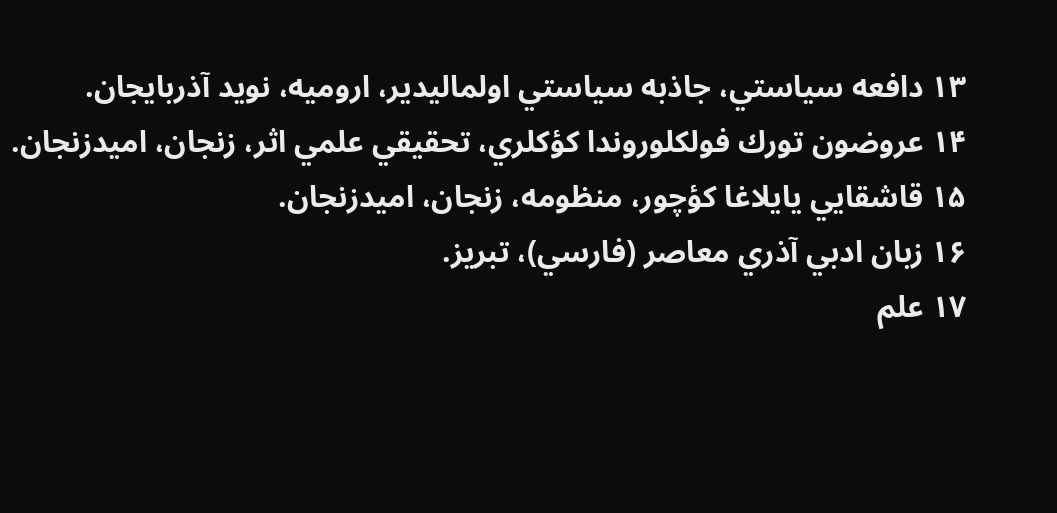۱۳ دافعه سياستي، جاذبه سياستي اولماليدير، اروميه، نويد آذربايجان.
۱۴ عروضون تورك فولكلوروندا كؤكلري، تحقيقي علمي اثر، زنجان، اميدزنجان.
۱۵ قاشقايي يايلاغا كؤچور، منظومه، زنجان، اميدزنجان.
۱۶ زبان ادبي آذري معاصر (فارسي)، تبريز.
۱۷ علم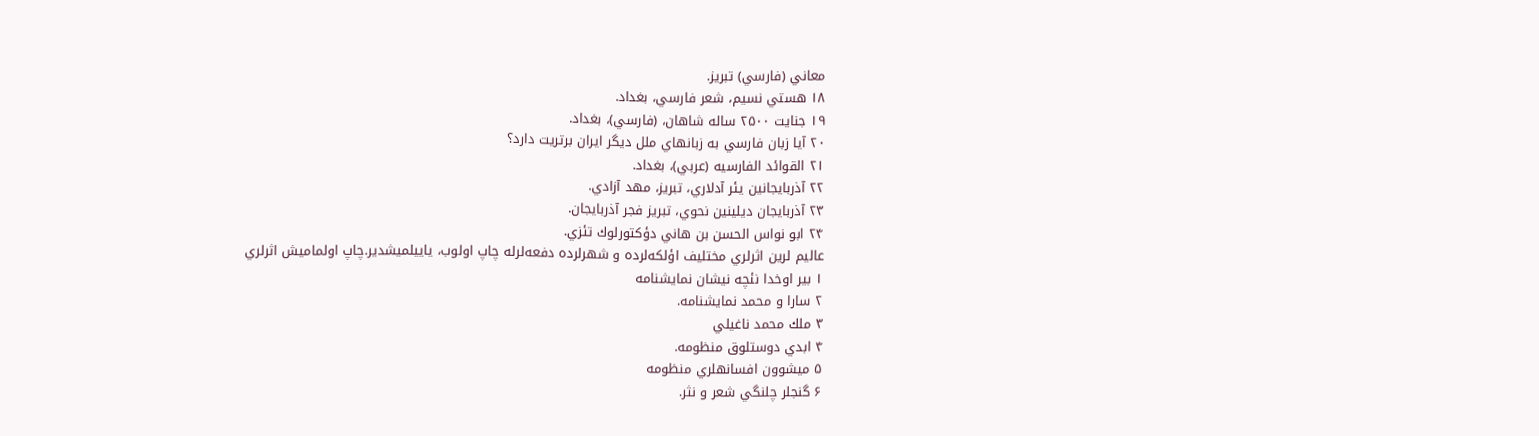معاني (فارسي) تبريز.
۱۸ هستي نسيم، شعر فارسي، بغداد.
۱۹ جنايت ۲۵۰۰ ساله شاهان، (فارسي)، بغداد.
۲۰ آيا زبان فارسي به زبانهاي ملل ديگر ايران برتريت دارد؟
۲۱ القوائد الفارسيه (عربي)، بغداد.
۲۲ آذربايجانين يئر آدلاري، تبريز، مهد آزادي.
۲۳ آذربايجان ديلينين نحوي، تبريز فجر آذربايجان.
۲۴ ابو نواس الحسن بن هاني دؤكتورلوك تئزي.
عاليم لرين اثرلري مختليف اؤلكه‌لرده و شهرلرده دفعه‌لرله چاپ اولوب، ياييلميشدير.چاپ اولماميش اثرلري
۱ بير اوخدا نئچه نيشان نمايشنامه
۲ سارا و محمد نمايشنامه.
۳ ملك محمد ناغيلي
۴ ابدي دوستلوق منظومه.
۵ ميشوون افسانهلري منظومه
۶ گنجلر چلنگي شعر و نثر.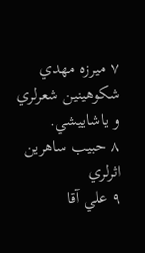۷ ميرزه مهدي شكوهينين شعرلري و ياشاييشي.
۸ حبيب ساهرين اثرلري
۹ علي آقا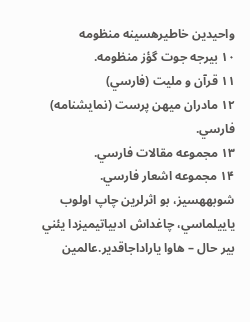واحيدين خاطيرهسينه منظومه
۱۰ بيرجه جوت گؤز منظومه.
۱۱ قرآن و مليت (فارسي)
۱۲ مادران ميهن پرست (نمايشنامه) فارسي.
۱۳ مجموعه مقالات فارسي.
۱۴ مجموعه اشعار فارسي.
شوبههسيز، بو اثرلرين چاپ اولوب ياييلماسي، چاغداش ادبياتيمیزدا يئني بير حال – هاوا ياراداجاقدير.عالمين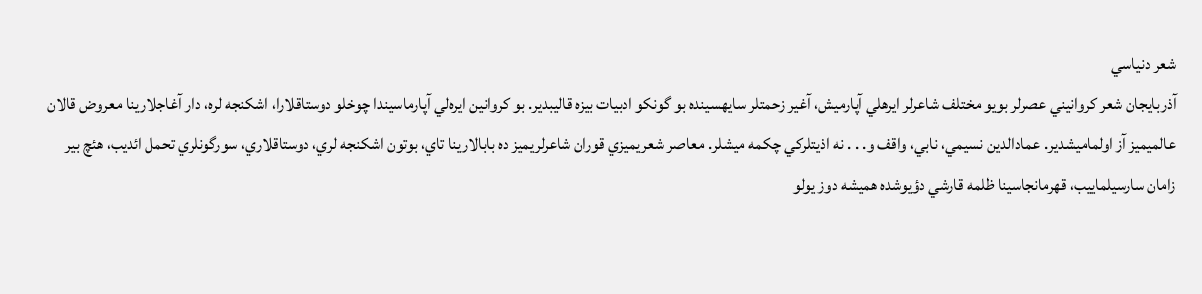شعر دنياسي
آذربايجان شعر كروانيني عصرلر بويو مختلف شاعرلر ايرهلي آپارميش، آغير زحمتلر سايهسينده بو گونكو ادبيات بيزه قاليبدير. بو كروانين ايره‌لي آپارماسيندا چوخلو دوستاقلارا، اشكنجه لره، دار آغاجلارينا معروض قالان عالميميز آز اولماميشدير. عمادالدين نسيمي، نابي، واقف و. . . نه اذيتلركي چكمه ميشلر. معاصر شعريميزي قوران شاعرلريميز ده بابالارينا تاي، بوتون اشكنجه لري، دوستاقلاري، سورگونلري تحمل ائديب، هئچ بير زامان سارسيلماييب، قهرمانجاسينا ظلمه قارشي دؤيوشده هميشه دوز يولو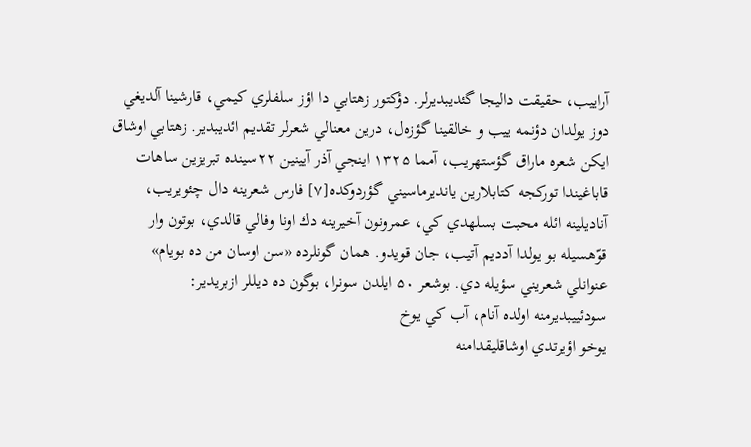آراييب، حقيقت داليجا گئديبديرلر. دؤكتور زهتابي دا اؤز سلفلري كيمي، قارشينا آلديغي دوز يولدان دؤنمه ييب و خالقينا گؤزه‌ل، درين معنالي شعرلر تقديم ائديبدير. زهتابي اوشاق ايكن شعره ماراق گؤستهريب، آمما ۱۳۲۵ اينجي آذر آيينين ۲۲سينده تبريزين ساهات قاباغيندا توركجه كتابلارين يانديرماسيني گؤردوكده[۷] فارس شعرينه دال چئويريب، آناديلينه ائله محبت بسلهدي كي، عمرونون آخيرينه دك اونا وفالي قالدي، بوتون وار قوّهسيله بو يولدا آدديم آتيب، جان قويدو. همان گونلرده «سن اوسان من ده بويام» عنوانلي شعريني سؤيله دي. بوشعر ۵۰ ايلدن سونرا، بوگون ده ديللر ازبريدير:
سودئييبديرمنه اولده آنام، آب كي يوخ
يوخو اؤيرتدي اوشاقليقدامنه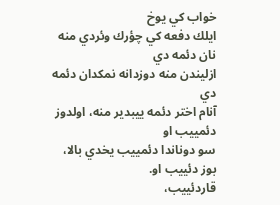خواب كي يوخ
ايلك دفعه كي چؤرك وئردي منه نان دئمه دي
ازليندن منه دوزدانه نمكدان دئمه دي
آنام اختر دئمه ييبدير منه، اولدوز دئمييب او
سو دوناندا دئمييب يخدي بالا، بوز دئييب او.
قاردئييب،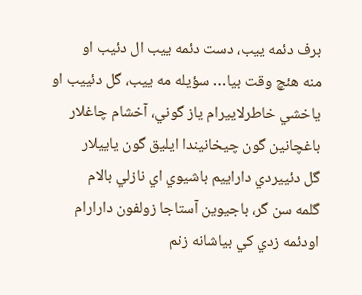برف دئمه ييب، دست دئمه ييب ال دئيب او
منه هئچ وقت بيا… سؤيله مه ييب، گل دئييب او
ياخشي خاطرلاييرام ياز گوني، آخشام چاغلار
باغچانين گون چيخانيندا ايليق گون ياييلار
گل دئييردي داراييم باشيوي اي نازلي بالام
گلمه سن گر، باجيوين آستاجا زولفون دارارام
اودئمه زدي كي بياشانه زنم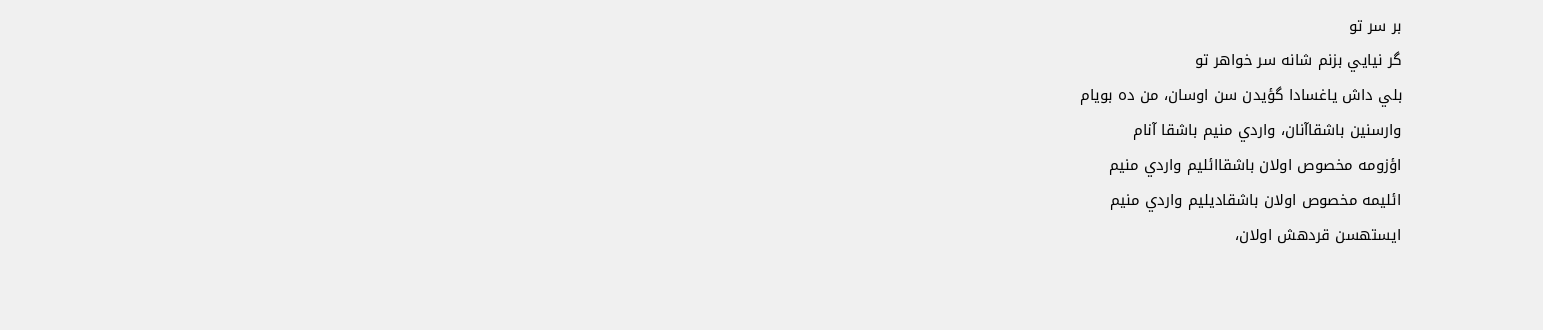بر سر تو
گر نيايي بزنم شانه سر خواهر تو
بلي داش ياغسادا گؤيدن سن اوسان، من ده بويام
وارسنين باشقاآنان، واردي منيم باشقا آنام
اؤزومه مخصوص اولان باشقاائليم واردي منيم
ائليمه مخصوص اولان باشقاديليم واردي منيم
ايستهسن قردهش اولان،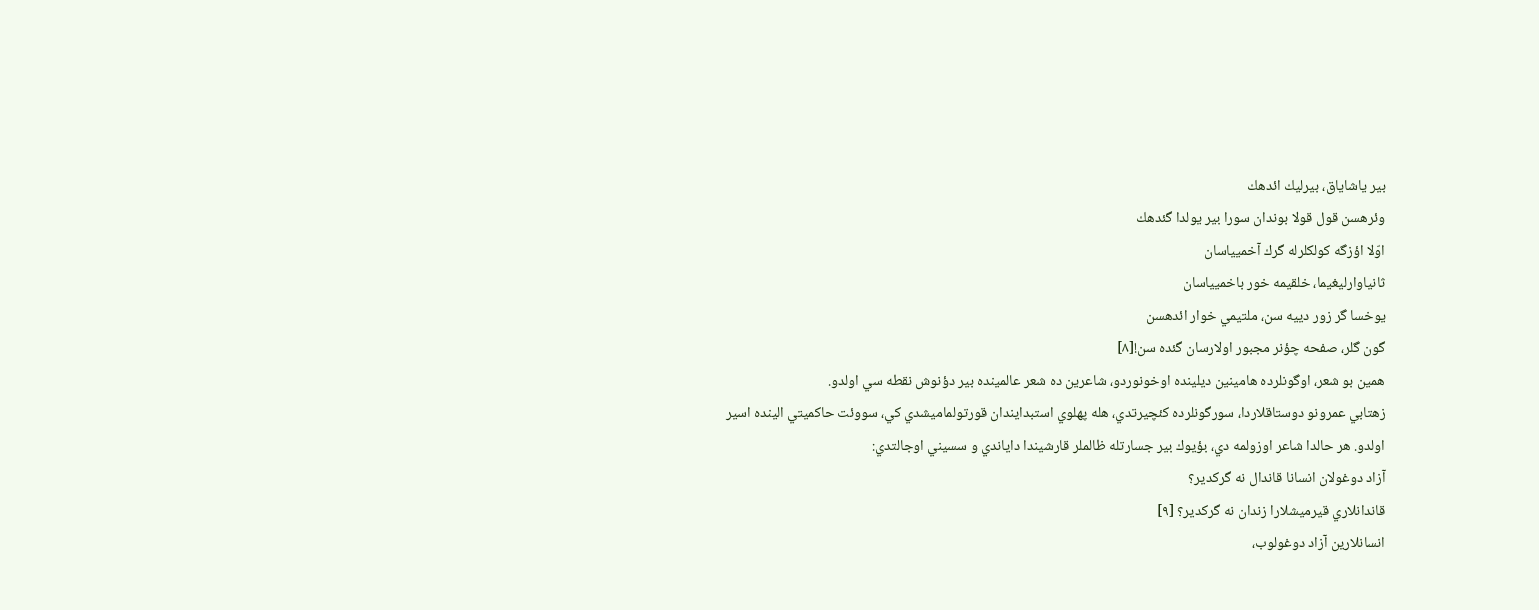بير ياشاياق، بيرليك ائدهك
وئرهسن قول قولا بوندان سورا بير يولدا گئدهك
اوّلا اؤزگه كولكلرله گرك آخميياسان
ثانياوارليغيما، خلقيمه خور باخميياسان
يوخسا گر زور دييه سن، ملتيمي خوار ائدهسن
گون گلر، صفحه چؤنر مجبور اولارسان گئده سن![۸]
همين بو شعر، اوگونلرده هامينين ديلينده اوخونوردو، شاعرين ده شعر عالمينده بير دؤنوش نقطه سي اولدو.
زهتابي عمرونو دوستاقلاردا، سورگونلرده كئچيرتدي، هله پهلوي استبدايندان قورتولماميشدي كي، سووئت حاكميتي الينده اسير اولدو. هر حالدا شاعر اوزولمه دي، بؤيوك بير جسارتله ظالملر قارشيندا داياندي و سسيني اوجالتدي:
آزاد دوغولان انسانا قاندال نه گركدير؟
قاندانلاري قيرميشلارا زندان نه گركدير؟ [۹]
انسانلارين آزاد دوغولوب،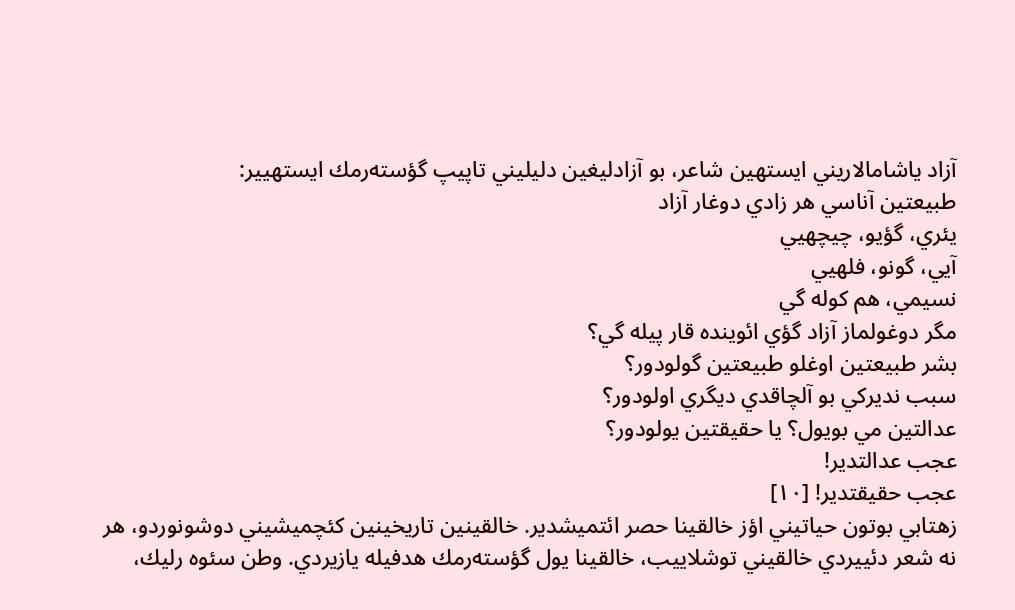آزاد ياشامالاريني ايستهين شاعر، بو آزادليغين دليليني تاپيپ گؤسته‌رمك ايستهیير:
طبيعتين آناسي هر زادي دوغار آزاد
يئري، گؤيو، چيچهيي
آيي، گونو، فلهيي
نسيمي، هم كوله گي
مگر دوغولماز آزاد گؤي ائوينده قار پيله گي؟
بشر طبيعتين اوغلو طبيعتين گولودور؟
سبب نديركي بو آلچاقدي ديگري اولودور؟
عدالتين مي بويول؟ يا حقيقتين يولودور؟
عجب عدالتدير!
عجب حقيقتدير! [۱۰]
زهتابي بوتون حياتيني اؤز خالقينا حصر ائتميشدير. خالقينين تاريخينين كئچمیشيني دوشونوردو، هر نه شعر دئييردي خالقيني توشلاييب، خالقينا يول گؤسته‌رمك هدفيله يازيردي. وطن سئوه رليك،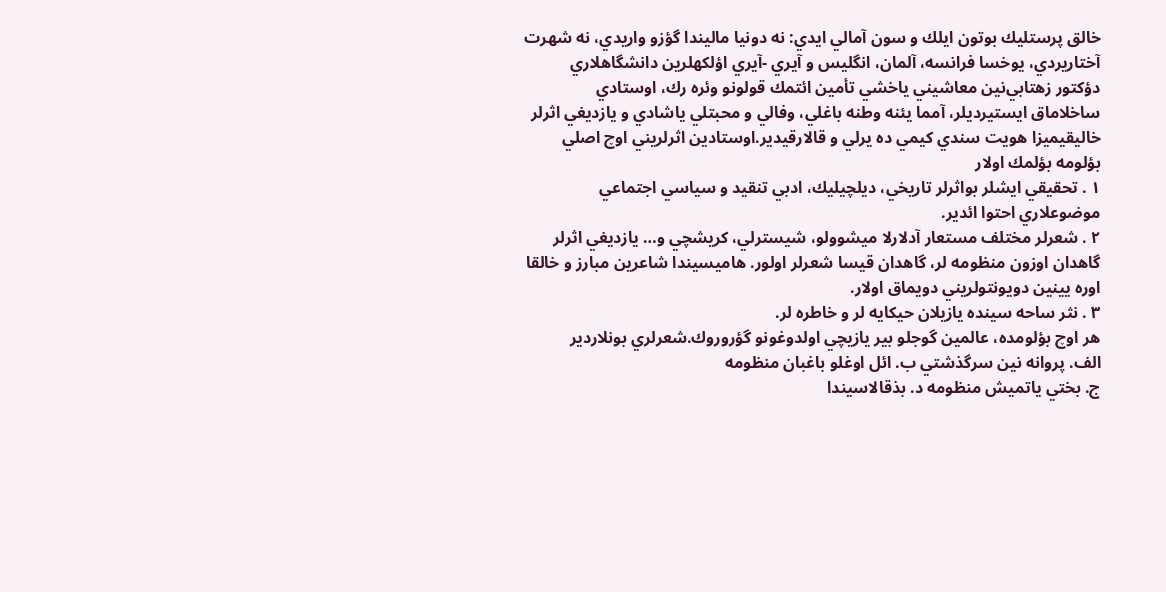خالق پرستليك بوتون ايلك و سون آمالي ايدي: نه دونيا ماليندا گؤزو واريدي، نه شهرت آختاريردي، يوخسا فرانسه، آلمان، انگليس و آيري -آيري اؤلكهلرين دانشگاهلاري دؤكتور زهتابي‌نين معاشيني ياخشي تأمين ائتمك قولونو وئره رك، اوستادي ساخلاماق ايستيرديلر، آمما يئنه وطنه باغلي، وفالي و محبتلي ياشادي و يازديغي اثرلر خاليقيميزا هويت سندي كيمي ده يرلي و قالارقيدير.اوستادين اثرلريني اوچ اصلي بؤلومه بؤلمك اولار
۱ . تحقيقي ايشلر بواثرلر تاريخي، ديلچيليك، ادبي تنقيد و سياسي اجتماعي موضوعلاري احتوا ائدير.
۲ . شعرلر مختلف مستعار آدلارلا ميشوولو، شيسترلي، كريشچي و… يازديغي اثرلر گاهدان اوزون منظومه لر، گاهدان قيسا شعرلر اولور. هاميسيندا شاعرين مبارز و خالقا اوره يينين دويونتولريني دويماق اولار.
۳ . نثر ساحه سينده يازيلان حيكايه لر و خاطره لر.
هر اوچ بؤلومده، عالمين گوجلو بير يازيچي اولدوغونو گؤروروك.شعرلري بونلاردير
الف. پروانه نين سرگذشتي ب. ائل اوغلو باغبان منظومه
ج. بختي ياتميش منظومه د. بذقالاسيندا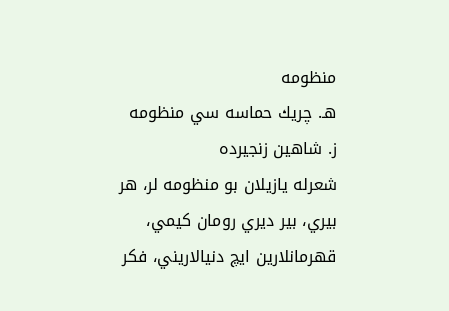منظومه
هـ. چريك حماسه سي منظومه ز. شاهين زنجيرده
شعرله يازيلان بو منظومه لر، هر بيري، بير ديري رومان كيمي، قهرمانلارين ايچ دنيالاريني، فكر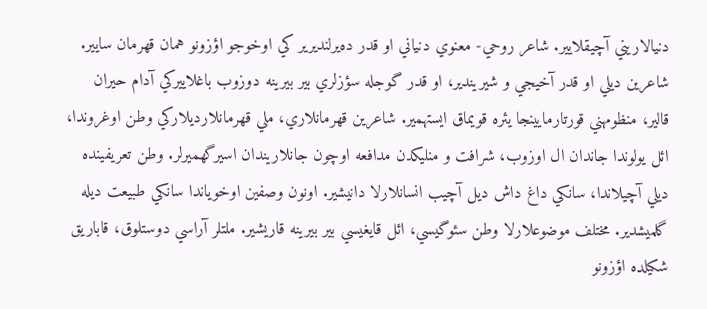دنيالاريني آچيقلايير. شاعر روحي- معنوي دنياني او قدر ده‌يرلنديرير كي اوخوجو اؤزونو همان قهرمان سايير. شاعرين ديلي او قدر آخيجي و شيريندير، او قدر گوجله سؤزلري بير بيرينه دوزوب باغلاييركي آدام حيران قالير، منظومهني قورتارمايينجا يئره قويماق ايستهمير. شاعرين قهرمانلاري، ملي قهرمانلارديلاركي وطن اوغروندا، ائل يولوندا جاندان ال اوزوب، شرافت و منليكدن مدافعه اوچون جانلاريندان اسيرگهميرلر. وطن تعريفينده ديلي آچيلاندا، سانكي داغ داش ديل آچيب انسانلارلا دانيشير. اونون وصفين اوخوياندا سانكي طبيعت ديله گلميشدير. مختلف موضوعلارلا وطن سئوگيسي، ائل قايغيسي بير بيرينه قاريشير. ملتلر آراسي دوستلوق، قاباريق شكيلده اؤزونو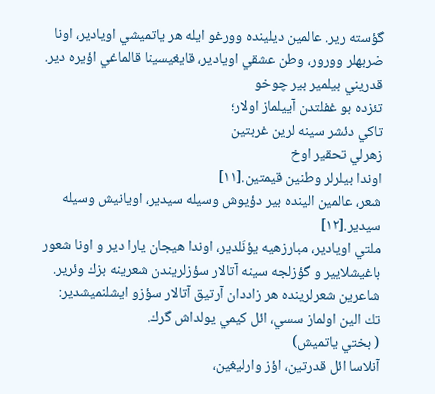گؤسته رير. عالمين ديلينده وورغو ايله هر ياتميشي اويادير، اونا ضربهلر وورور، وطن عشقي اويادير، قايغيسينا قالماغي اؤيره دير.
قدريني بيلمير بير چوخو
تئزده بو غفلتدن آييلماز اولار؛
تاكي دئشر سينه لرين غربتين
زهرلي تحقير اوخ
اوندا بيلرلر وطنين قيمتين.[۱۱]
شعر، عالمين الينده بير دؤيوش وسيله سيدير، اويانيش وسيله سيدير.[۱۲]
ملتي اويادير، مبارزهيه يؤنَلدیر، اوندا هيجان يارا دير و اونا شعور باغيشلايير و گؤزلجه سينه آتالار سؤزلريندن شعرينه بزك وئرير.
شاعرين شعرلرينده هر زاددان آرتيق آتالار سؤزو ايشلنميشدير:
تك الين اولماز سسي، ائل كيمي يولداش گرك.
( بختي ياتميش)
آنلاسا ائل قدرتين، اؤز وارليغين،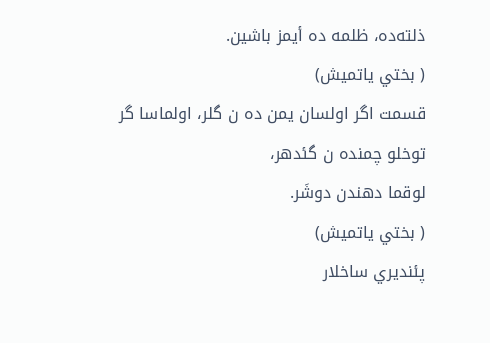ذلته‌ده، ظلمه ده أيمز باشين.
( بختي ياتميش)
قسمت اگر اولسان يمن ده ن گلر، اولماسا گر توخلو چمنده ن گئدهر،
لوقما دهندن دوشَر.
( بختي ياتميش)
پئنديري ساخلار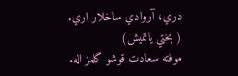دري، آروادي ساخلار اري.
( بختي ياتميش)
موفته سعادت قوشو گلمز اله.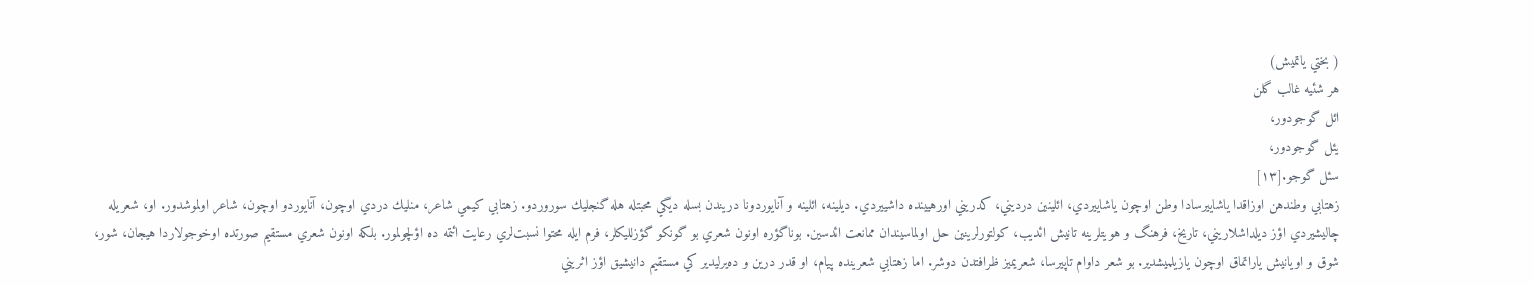( بختي ياتميش)
هر شئيه غالب گلن
ائل گوجودور،
يئل گوجودور،
سئل گوجو.[۱۳]
زهتابي وطندهن اوزاقدا ياشاييرسادا وطن اوچون ياشاييردي، ائلينين درديني، كدريني اورهيينده داشييردي. ديلينه، ائلينه و آنايوردونا دريندن بسله ديگي محبتله هله گنجليك سوروردو. زهتابي كيمي شاعر، منليك دردي اوچون، آنايوردو اوچون، شاعر اولموشدور. او، شعريله چاليشيردي اؤز ديلداشلاريني، تاريخ، فرهنگ و هويتلرينه تانيش ائديب، كولتورلرينين حل اولماسيندان ممانعت ائدسين. بوناگؤره اونون شعري بو گونكو گؤزلليكلر، فرم ايله محتوا نسبت‌لري رعايت ائتمه ده اؤلچولمور. بلكه اونون شعري مستقيم صورتده اوخوجولاردا هيجان، شور، شوق و اويانيش ياراتماق اوچون يازيلميشدير. بو شعر داوام تاپيرسا، شعريميز ظرافتدن دوشر. اما زهتابي شعرينده پيام، او قدر درين و ده‌يرليدير كي مستقيم دانيشيق اؤز اثريني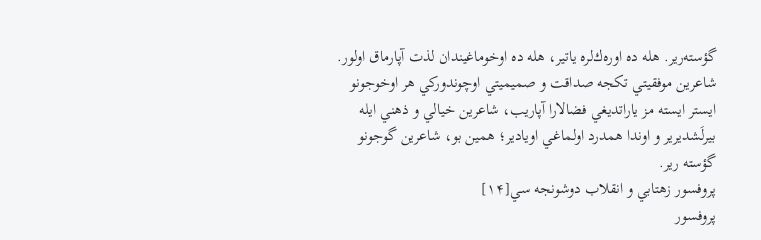گؤسته‌رير. هله ده اوره‌ك‌لره ياتير، هله ده اوخوماغيندان لذت آپارماق اولور.
شاعرين موفقيتي تكجه صداقت و صميميتي اوچوندوركي هر اوخوجونو ايستر ايسته مز ياراتديغي فضالارا آپاريب، شاعرين خيالي و ذهني ايله بيرلَشديرير و اوندا همدرد اولماغي اويادير؛ همين بو، شاعرين گوجونو گؤسته رير.
پروفسور زهتابي و انقلاب دوشونجه سي[۱۴]
پروفسور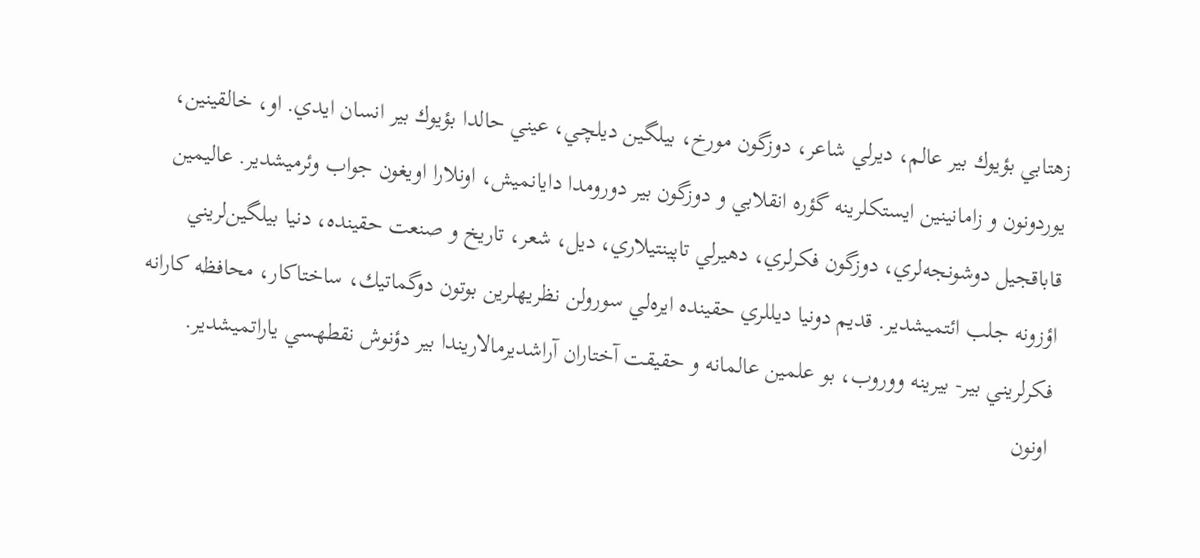زهتابي بؤيوك بير عالم، ديرلي شاعر، دوزگون مورخ، بيلگين ديلچي، عيني حالدا بؤيوك بير انسان ايدي. او، خالقينين، يوردونون و زامانينين ايستكلرينه گؤره انقلابي و دوزگون بير دورومدا دايانميش، اونلارا اويغون جواب وئرميشدير. عاليمين قاباقجيل دوشونجه‌لري، دوزگون فكرلري، دهيرلي تاپينتيلاري، ديل، شعر، تاريخ و صنعت حقينده، دنيا بيلگين‌لريني اؤزونه جلب ائتميشدير. قديم دونيا ديللري حقينده ايره‌لي سورولن نظريهلرين بوتون دوگماتيك، ساختاكار، محافظه كارانه فكرلريني بير- بيرينه ووروب، بو علمين عالمانه و حقيقت آختاران آراشديرمالاريندا بير دؤنوش نقطهسي ياراتميشدير.
اونون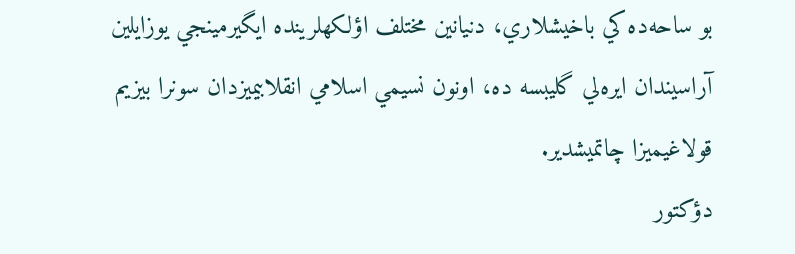بو ساحه‌ده كي باخيشلاري، دنيانين مختلف اؤلكهلرينده ايگيرمينجي يوزايلين آراسيندان ايره‌لي گليبسه ده، اونون نسيمي اسلامي انقلابيميزدان سونرا بيزيم قولاغيميزا چاتميشدير.
دؤكتور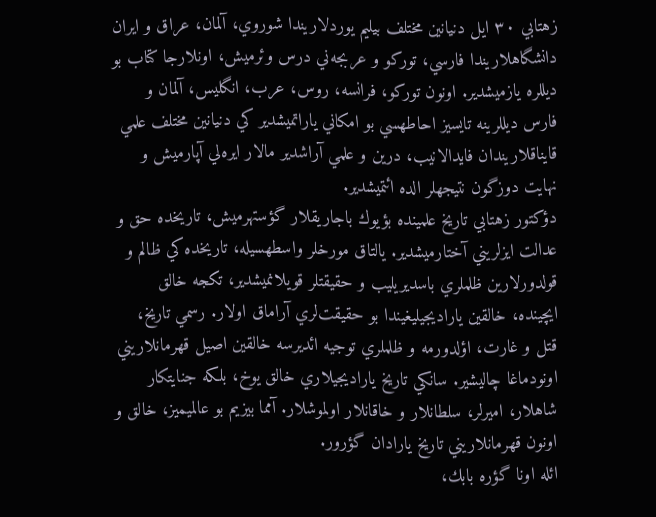زهتابي ۳۰ ايل دنيانين مختلف بیلیم یوردلاریندا شوروي، آلمان، عراق و ايران دانشگاهلاريندا فارسي، توركو و عربجه‌ني درس وئرميش، اونلارجا كتاب بو ديللره يازميشدير. اونون توركو، فرانسه، روس، عرب، انگليس، آلمان و فارس ديللرينه تايسيز احاطهسي بو امكاني ياراتميشدير كي دنيانين مختلف علمي قايناقلاريندان فايدالانيب، درين و علمي آراشدير مالار ايره‌لي آپارميش و نهايت دوزگون نتيجهلر الده ائتميشدير.
دؤكتور زهتابي تاريخ علمينده بؤيوك باجاريقلار گؤستهرميش، تاريخده حق و عدالت ايزلريني آختارميشدير. يالتاق مورخلر واسطهسيله، تاريخده كي ظالم و قولدورلارين ظلملري باسديريليب و حقيقتلر قويلانميشدير، تكجه خالق ايچينده، خالقين ياراديجيليغيندا بو حقيقت‌لري آراماق اولار. رسمي تاريخ، قتل و غارت، اؤلدورمه و ظلملري توجيه ائديرسه خالقين اصيل قهرمانلاريني اونودماغا چاليشير. سانكي تاريخ ياراديجيلاري خالق يوخ، بلكه جنايتكار شاهلار، اميرلر، سلطانلار و خاقانلار اولموشلار. آمما بيزيم بو عالميميز، خالق و اونون قهرمانلاريني تاريخ يارادان گؤرور.
ائله اونا گؤره بابك،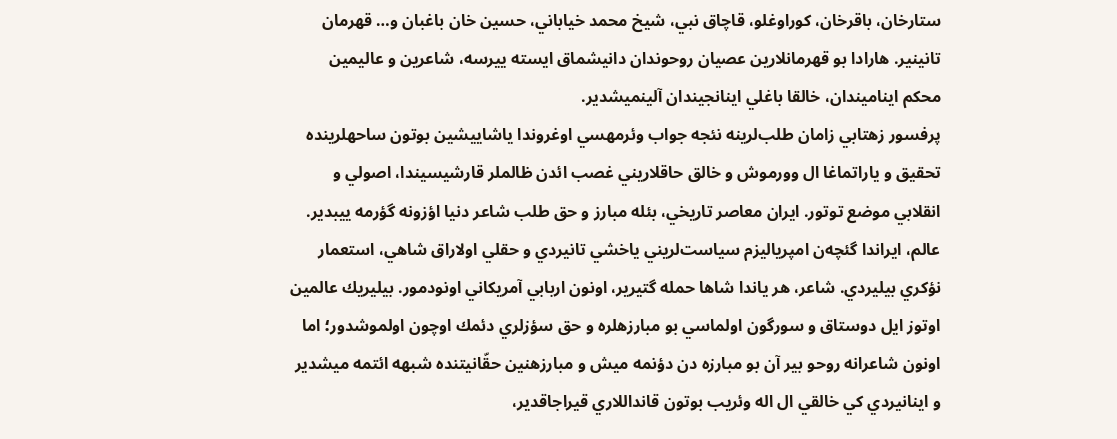ستارخان، باقرخان، كوراوغلو، قاچاق نبي، شيخ محمد خياباني، حسين خان باغبان و… قهرمان تانينير. هارادا بو قهرمانلارين عصيان روحوندان دانيشماق ايسته ييرسه، شاعرين و عاليمين محكم ايناميندان، خالقا باغلي اينانجيندان آلينميشدير.
پرفسور زهتابي زامان طلب‌لرينه نئجه جواب وئرمهسي اوغروندا ياشاييشين بوتون ساحهلرينده تحقيق و ياراتماغا ال وورموش و خالق حاقلاريني غصب ائدن ظالملر قارشيسيندا، اصولي و انقلابي موضع توتور. ايران معاصر تاريخي، بئله مبارز و حق طلب شاعر دنيا اؤزونه گؤرمه ييبدير. عالم، ايراندا گئچه‌ن امپرياليزم سياست‌لريني ياخشي تانيردي و حقلي اولاراق شاهي، استعمار نؤكري بيليردي. شاعر، هر ياندا شاها حمله گتيرير، اونون اربابي آمريكاني اونودمور. بيليريك عالمين اوتوز ايل دوستاق و سورگون اولماسي بو مبارزهلره و حق سؤزلري دئمك اوچون اولموشدور؛ اما اونون شاعرانه روحو بير آن بو مبارزه دن دؤنمه ميش و مبارزهنين حقّانيتنده شبهه ائتمه ميشدير و اينانيردي كي خالقي ال اله وئريب بوتون قانداللاري قيراجاقدير،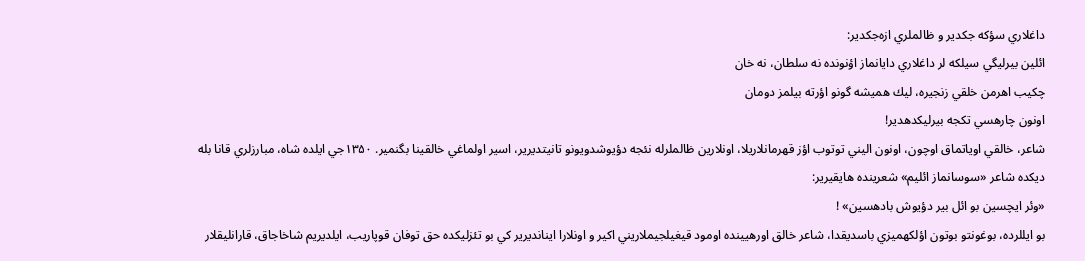داغلاري سؤكه جكدير و ظالملري ازه‌جكدير:
ائلين بيرليگي سيلكه لر داغلاري دايانماز اؤنونده نه سلطان، نه خان
چكيب اهرمن خلقي زنجيره، ليك هميشه گونو اؤرته بيلمز دومان
اونون چارهسي تكجه بيرليكدهدير!
شاعر، خالقي اوياتماق اوچون، اونون اليني توتوب اؤز قهرمانلاريلا، اونلارين ظالملرله نئجه دؤيوشدويونو تانيتديرير، اسير اولماغي خالقينا بگنمير. ۱۳۵۰جي ايلده شاه، مبارزلري قانا بله ديكده شاعر «سوسانماز ائليم» شعرينده هايقيرير:
«وئر ايچسين بو ائل بير دؤيوش بادهسين» !
بو ايللرده، بوغونتو بوتون اؤلكهميزي باسديقدا، شاعر خالق اورهيينده اومود قيغيلجيملاريني اكير و اونلارا اينانديرير كي بو تئزليكده حق توفان قوپاريب، ايلديريم شاخاجاق، قارانليقلار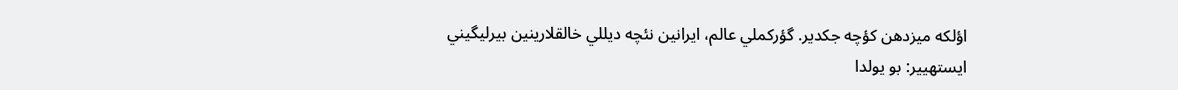اؤلكه ميزدهن كؤچه جكدير. گؤركملي عالم، ايرانين نئچه ديللي خالقلارينين بيرليگيني ايستهيير: بو يولدا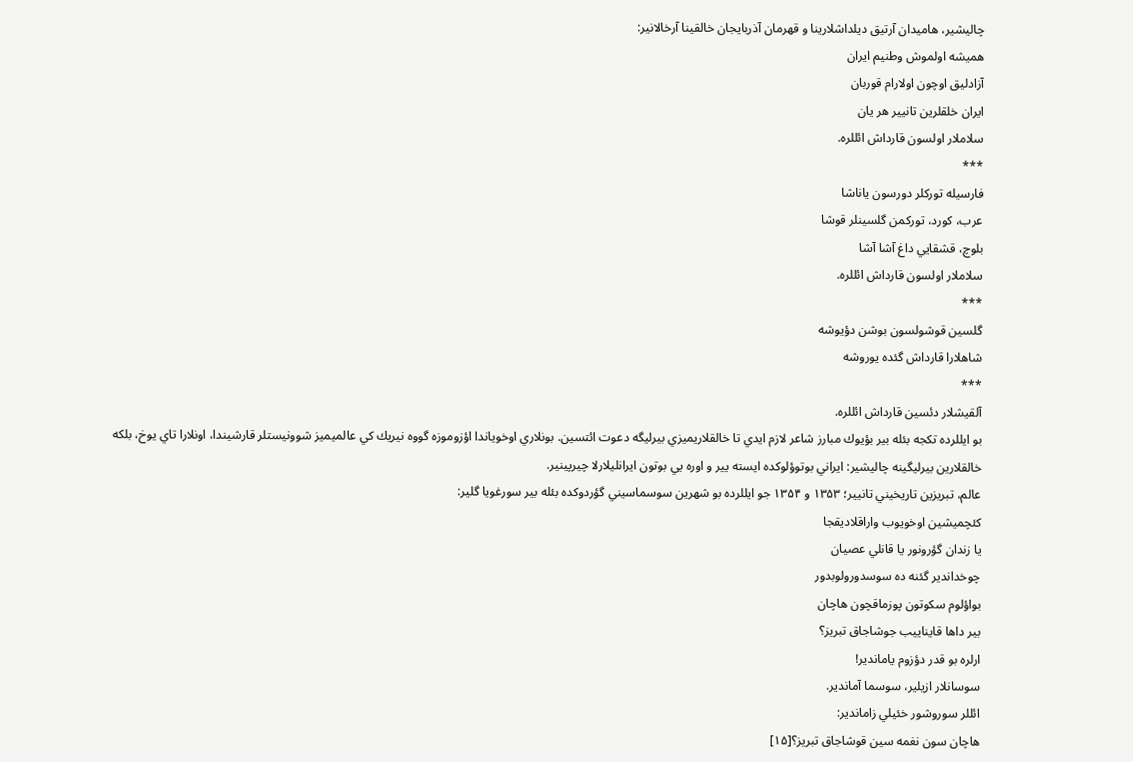چاليشير، هاميدان آرتيق ديلداشلارينا و قهرمان آذربايجان خالقينا آرخالانير:
هميشه اولموش وطنيم ايران
آزادليق اوچون اولارام قوربان
ايران خلقلرين تانيير هر يان
سلاملار اولسون قارداش ائللره.
***
فارسيله توركلر دورسون ياناشا
عرب، كورد، توركمن گلسينلر قوشا
بلوچ، قشقايي داغ آشا آشا
سلاملار اولسون قارداش ائللره.
***
گلسين قوشولسون بوشن دؤيوشه
شاهلارا قارداش گئده يوروشه
***
آلقيشلار دئسين قارداش ائللره.
بو ايللرده تكجه بئله بير بؤيوك مبارز شاعر لازم ايدي تا خالقلاريميزي بيرليگه دعوت ائتسين. بونلاري اوخوياندا اؤزوموزه گووه نيريك كي عالميميز شوونيستلر قارشيندا، اونلارا تاي يوخ، بلكه خالقلارين بيرليگينه چاليشير: ايراني بوتوؤلوكده ايسته يير و اوره يي بوتون ايرانليلارلا چيرپينير.
عالم، تبريزين تاريخيني تانيير؛ ۱۳۵۳ و ۱۳۵۴ جو ايللرده بو شهرين سوسماسيني گؤردوكده بئله بير سورغويا گلير:
كئچميشين اوخويوب واراقلاديقجا
يا زندان گؤرونور يا قانلي عصيان
چوخداندير گئنه ده سوسدورولوبدور
بواؤلوم سكوتون پوزماقچون هاچان
بير داها قايناييب جوشاجاق تبريز؟
ارلره بو قدر دؤزوم ياماندير!
سوسانلار ازيلير، سوسما آماندير.
ائللر سوروشور خئيلي زاماندير:
هاچان سون نغمه سين قوشاجاق تبريز؟[۱۵]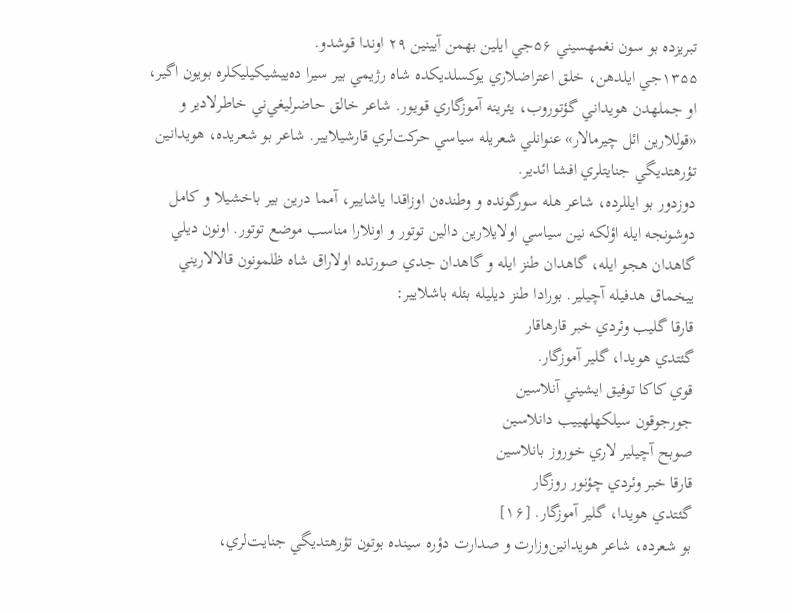تبريزده بو سون نغمهسيني ۵۶جي ايلين بهمن آیينين ۲۹ اوندا قوشدو.
۱۳۵۵جي ايلدهن، خلق اعتراضلاري يوكسلديكده شاه رژيمي بير سيرا ده‌ييشيكيليكلره بويون اگير، او جملهدن هويداني گؤتوروب، يئرينه آموزگاري قويور. شاعر خالق حاضرليغي‌ني خاطرلادير و «قوللارين ائل چيرمالار» عنوانلي شعريله سياسي حركت‌لري قارشيلايير. شاعر بو شعريده، هويدانين تؤرهتديگي جنايتلري افشا ائدير.
دوزدور بو ايللرده، شاعر هله سورگونده و وطنده‌ن اوزاقدا ياشايير، آمما درين بير باخشيلا و كامل دوشونجه ايله اؤلكه نين سياسي اولايلارين دالين توتور و اونلارا مناسب موضع توتور. اونون ديلي گاهدان هجو ايله، گاهدان طنز ايله و گاهدان جدي صورتده اولاراق شاه ظلمونون قالالاريني ييخماق هدفيله آچيلير. بورادا طنز ديليله بئله باشلايير:
قارقا گليب وئردي خبر قارهاقار
گئتدي هويدا، گلير آموزگار.
قوي كاكا توفيق ايشيني آنلاسين
جورجوقون سيلكهلهييب دانلاسين
صوبح آچيلير لاري خوروز بانلاسين
قارقا خبر وئردي چؤنور روزگار
گئتدي هويدا، گلير آموزگار. [۱۶]
بو شعرده، شاعر هويدانين‌وزارت و صدارت دؤره سينده بوتون تؤرهتديگي جنايت‌لري،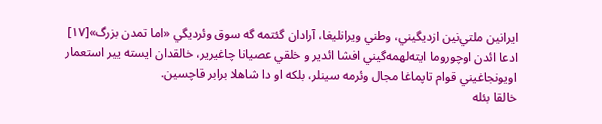ايرانين ملتي‌نين ازديگيني، وطني ويرانليغا، آرادان گئتمه گه سوق وئرديگي «اما تمدن بزرگ»[۱۷] ادعا ائدن اوچوروما ايته‌لهمه‌گيني افشا ائدير و خلقي عصيانا چاغيرير، خالقدان ايسته یير استعمار اويونجاغيني قوام تاپماغا مجال وئرمه سينلر، بلكه او دا شاهلا برابر قاچسين.
خالقا بئله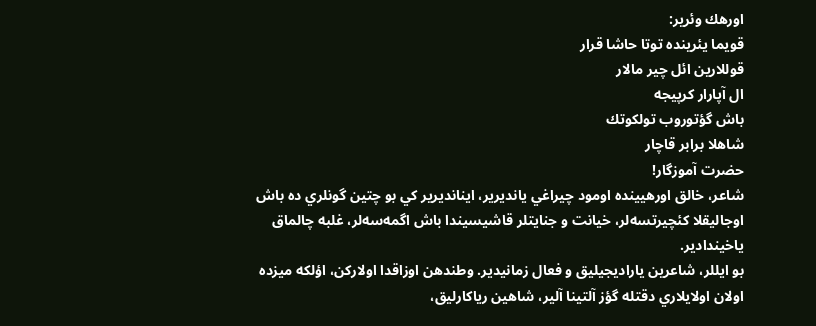اورهك وئرير:
قويما يئرينده توتا حاشا قرار
قوللارين ائل چير مالار
ال آپارار كرپيجه
باش گؤتوروب تولكوتك
شاهلا برابر قاچار
حضرت آموزگار!
شاعر، خالق اورهيينده اومود چيراغي يانديرير، اينانديرير كي بو چتين گونلري ده باش اوجاليقلا كئچيرتسه‌لر، خيانت و جنايتلر قاشيسيندا باش اگمه‌سه‌لر، غلبه چالماق ياخيندادير.
بو ايللر، شاعرين ياراديجيليق و فعال زمانيدير. وطندهن اوزاقدا اولاركن، اؤلكه ميزده اولان اولايلاري دقتله گؤز آلتينا آلير، شاهين رياكارليق،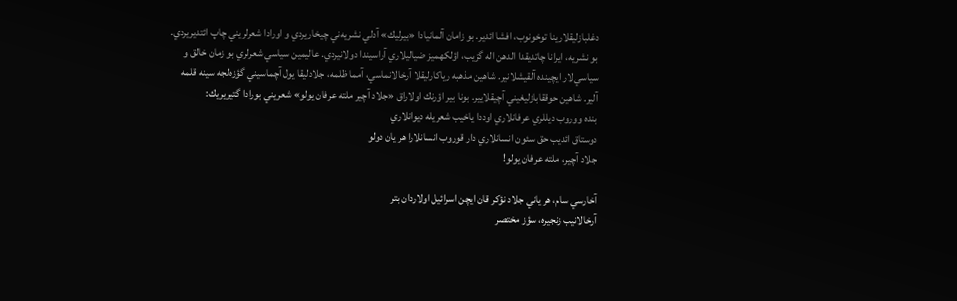دغلبازليقلارينا توخونوب، افشا ائدير. بو زامان آلمانيادا «بيرليك» آدلي نشريه‌ني چيخاريردي و اورادا شعرلريني چاپ ائتديريردي.
بو نشريه، ايرانا چاتديقدا الدهن اله گزيب، اؤلكهميز ضياليلاري آراسيندا دولانيردي. عاليمين سياسي شعرلري بو زمان خالق و سياسي‌لار ايچينده آلقيشلانير. شاهين مذهبه رياكارليقلا آرخالانماسي، آمما ظلمه، جلادليقا يول آچماسيني گؤزه‌لجه سينه قلمه آلير. شاهين حوققابازليغيني آچيقلايير. بونا بير اؤرنك اولاراق «جلاد آچير ملته عرفان يولو» شعريني بورادا گتيريريك:
بنده ووروب ديللري عرفانلاري اوددا ياخيب شعريله ديوانلاري
دوستاق ائديب حق سئون انسانلاري دار قوروب انسانلارا هر يان دولو
جلاد آچير، ملته عرفان يولو!

آخارسي سام، هر ياني جلاد نؤكر قان ايچن اسرائيل اولاردان بتر
آرخالانيب زنجيره، سؤز مختصر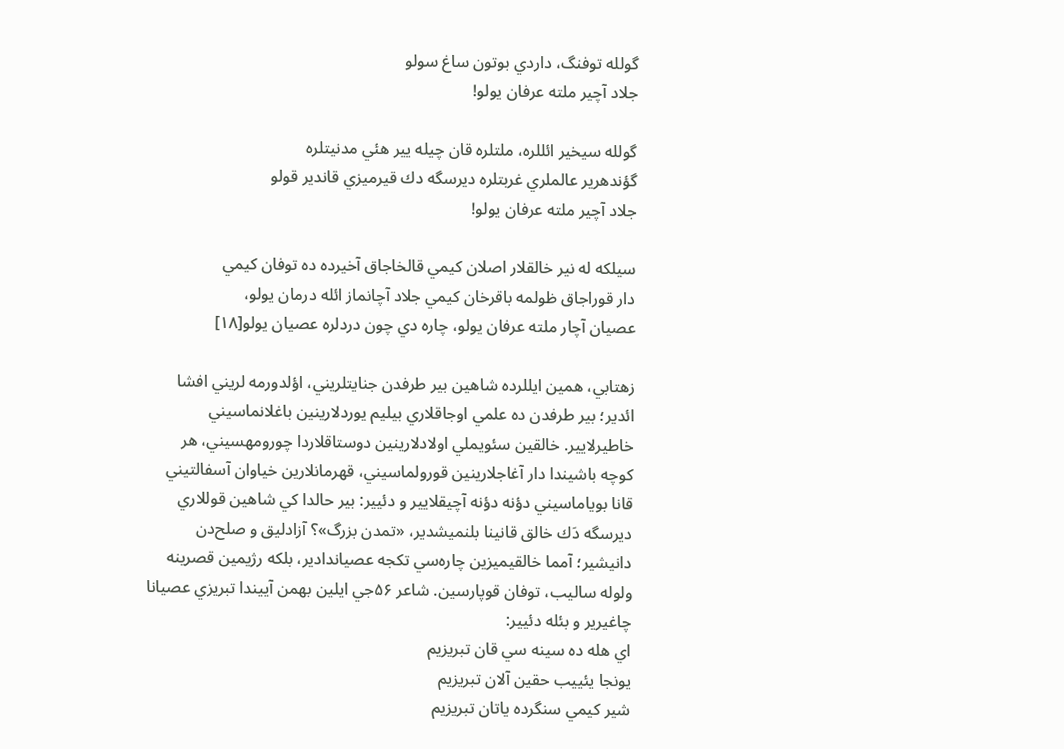گولله توفنگ، داردي بوتون ساغ سولو
جلاد آچير ملته عرفان يولو!

گولله سيخير ائللره، ملتلره قان چيله يير هئي مدنيتلره
گؤندهرير عالملري غربتلره ديرسگه دك قيرميزي قاندير قولو
جلاد آچير ملته عرفان يولو!

سيلكه له نير خالقلار اصلان كيمي قالخاجاق آخيرده ده توفان كيمي
دار قوراجاق ظولمه باقرخان كيمي جلاد آچانماز ائله درمان يولو،
عصيان آچار ملته عرفان يولو، چاره دي چون دردلره عصيان يولو[۱۸]

زهتابي، همين ايللرده شاهين بير طرفدن جنايتلريني، اؤلدورمه لريني افشا ائدير؛ بير طرفدن ده علمي اوجاقلاري بيليم يوردلارينين باغلانماسيني خاطيرلاییر. خالقين سئويملي اولادلارينين دوستاقلاردا چورومهسيني، هر كوچه باشيندا دار آغاجلارينين قورولماسيني، قهرمانلارين خياوان آسفالتيني قانا بوياماسيني دؤنه دؤنه آچيقلايير و دئيير: بير حالدا كي شاهين قوللاري ديرسگه‌ دَك خالق قانينا بلنميشدير، «تمدن بزرگ»؟ آزادليق و صلح‌دن دانيشير؛ آمما خالقيميزين چاره‌سي تكجه عصياندادير، بلكه رژيمين قصرينه ولوله ساليب، توفان قوپارسين. شاعر ۵۶جي ايلين بهمن آييندا تبريزي عصيانا چاغيرير و بئله دئيير:
اي هله ده سينه سي قان تبريزيم
يونجا يئييب حقين آلان تبريزيم
شير كيمي سنگرده ياتان تبريزيم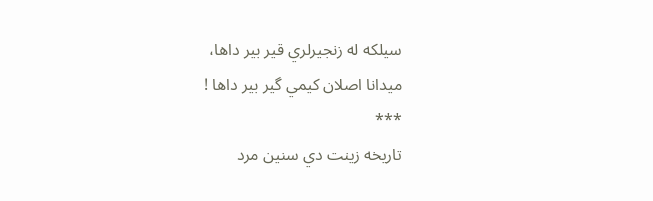سيلكه له زنجيرلري قير بير داها،
ميدانا اصلان كيمي گير بير داها !
***
تاريخه زينت دي سنين مرد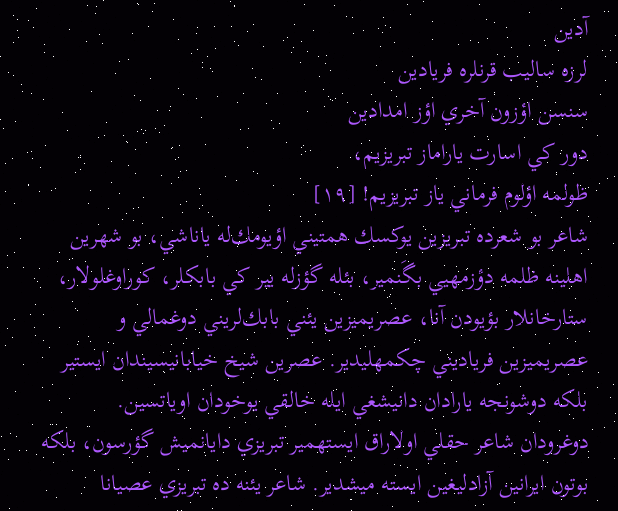آدين
لرزه ساليب قرنلره فريادين
سنسن اؤزون آخري اؤز امدادين
دور كي اسارت ياراماز تبريزيم،
ظولمه اؤلوم فرماني ياز تبريزيم! [۱۹]
شاعر بو شعرده تبريزين يوكسك همتيني اؤيومك‌له ياناشي، بو شهرين اهلينه ظلمه دؤزمهيي بگَنمیر، بئله گؤزله يير كي بابكلر، كوراوغلولار، ستارخانلار بؤيودن آنا، عصريميزين يئني بابك‌لريني دوغمالي و عصريميزين فرياديني چكمهليدير. عصرين شيخ خيابانيسيندان ايستير بلكه دوشونجه يارادان دانيشغي ايله خالقي يوخودان اوياتسين.
دوغرودان شاعر حقلي اولاراق ايستهمير تبريزي دايانميش گؤرسون، بلكه بوتون ايرانين آزادليغين ايسته ميشدير. شاعر يئنه ده تبريزي عصيانا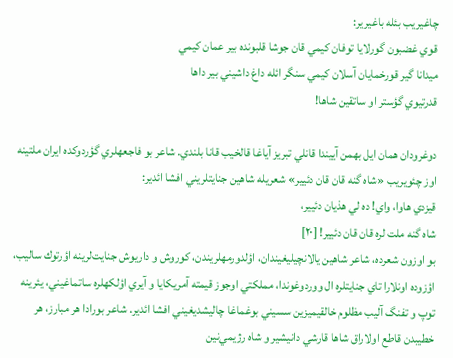چاغيريب بئله باغيرير:
قوي غضبون گورلايا توفان كيمي قان جوشا قلبونده بير عمان كيمي
ميدانا گير قورخمايان آسلان كيمي سنگر ائله داغ داشيني بير داها
قدرتيوي گؤستر او ساتقين شاها!

دوغرودان همان ايل بهمن آييندا قانلي تبريز آياغا قالخيب قانا بلندي. شاعر بو فاجعهلري گؤردوكده ايران ملتينه اوز چئويريب «شاه گنه قان قان دئيير» شعريله شاهين جنايتلريني افشا ائدير:
قيزدي هاوا، واي! ده لي هذيان دئيير،
شاه گنه ملت لره قان قان دئيير! [۲۰]
بو اوزون شعرده، شاعر شاهين يالانچيليغيندان، اؤلدورمهلريندن، كوروش و داريوش جنايت‌لرينه اؤرتوك ساليب، اؤزوده اونلارا تاي جنايتلره ال ووردوغوندا، مملكتي اوجوز قيمته آمريكايا و آيري اؤلكهلره ساتماغيني، يئرينه توپ و تفنگ آليب مظلوم خالقيميزين سسيني بوغماغا چاليشديغيني افشا ائدير. شاعر بورادا هر مبارز، هر خطيبدن قاطع اولاراق شاها قارشي دانيشير و شاه رژيمي‌نين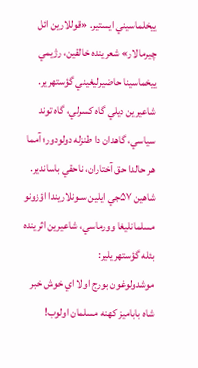ييخلماسيني ايستير. «قوللارين ائل چيرمالار» شعرينده خالقين، رژيمي ييخماسينا حاضيرليغيني گؤستهرير.
شاعيرين ديلي گاه كسرلي، گاه توند سياسي، گاهدان دا طنزله دولودور؛ آمما هر حالدا حق آختاران، ناحقي باساندير. شاهين ۵۷جي ايلين سـونلاريندا اؤزونو مسلمانليغا وورماسي، شاعيرين اثرينده بئله گؤستهريلير:
موشدولوغون بورج اولا اي خوش خبر
شاه باباميز كهنه مسلمان اولوب!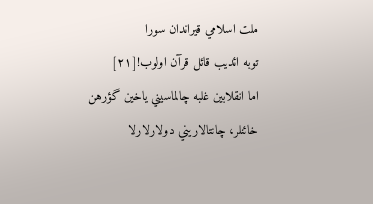ملت اسلامي قيراندان سورا
توبه ائديب قائل قرآن اولوب![۲۱]
اما انقلابين غلبه چالماسيني ياخين گؤرهن خائنلر، چانتالاريني دولارلارلا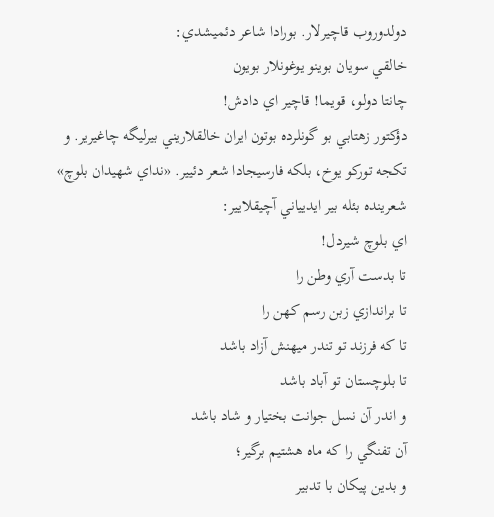دولدوروب قاچيرلار. بورادا شاعر دئميشدي:
خالقي سويان بوينو يوغونلار بويون
چانتا دولو، قويما! قاچير اي دادش!
دؤكتور زهتابي بو گونلرده بوتون ايران خالقلاريني بيرليگه چاغيرير. و تكجه توركو يوخ، بلكه فارسيجادا شعر دئيير. «نداي شهيدان بلوچ» شعرينده بئله بير ايديياني آچيقلايير:
اي بلوچ شيردل!
تا بدست آري وطن را
تا براندازي زبن رسم كهن را
تا كه فرزند تو تندر ميهنش آزاد باشد
تا بلوچستان تو آباد باشد
و اندر آن نسل جوانت بختيار و شاد باشد
آن تفنگي را كه ماه هشتيم برگير؛
و بدين پيكان با تدبير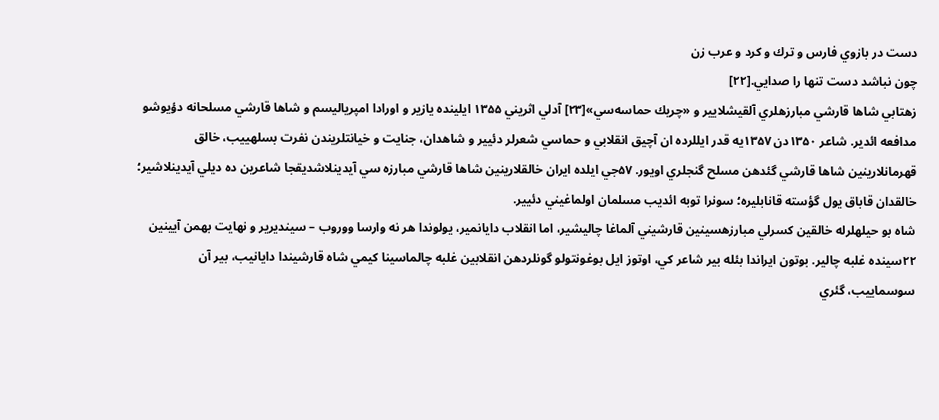دست در بازوي فارس و ترك و كرد و عرب زن
چون نباشد دست تنها را صدايي.[۲۲]
زهتابي شاها قارشي مبارزهلري آلقيشلايير و «چريك حماسه‌سي»[۲۳] آدلي اثريني ۱۳۵۵ ايلينده يازير و اورادا امپرياليسم و شاها قارشي مسلحانه دؤيوشو مدافعه ائدير. شاعر ۱۳۵۰دن ۱۳۵۷يه قدر ايللرده ان آچيق انقلابي و حماسي شعرلر دئيير و شاهدان، جنايت و خيانتلريندن نفرت بسلهييب، خالق قهرمانلارينين شاها قارشي گئدهن مسلح گنجلري اويور. ۵۷جي ايلده ايران خالقلارينين شاها قارشي مبارزه سي آيدينلاشديقجا شاعرين ده ديلي آيدينلاشير؛ خالقدان قاباق يول گؤسته قانابليره؛ سونرا توبه ائديب مسلمان اولماغيني دئيير.
شاه بو حيلهلرله خالقين كسرلي مبارزهسينين قارشيني آلماغا چاليشير، اما انقلاب دايانمير، يولوندا هر نه وارسا ووروب – سينديرير و نهايت بهمن آيينين ۲۲سينده غلبه چالير. بوتون ايراندا بئله بير شاعر كي، اوتوز ايل بوغونتولو گونلردهن انقلابين غلبه چالماسينا كيمي شاه قارشيندا دايانيب، بير آن سوسماييب، گئري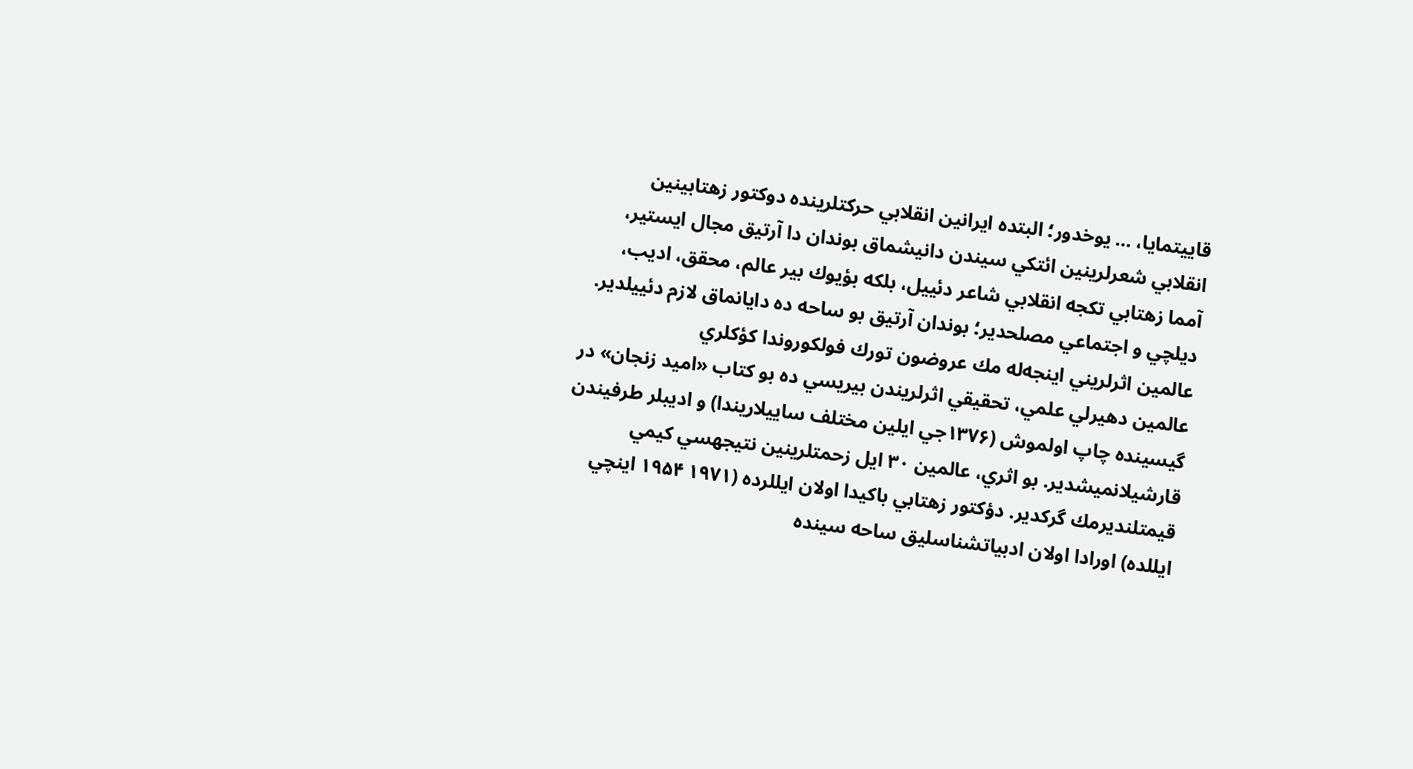قاييتمايا، … يوخدور؛ البتده ايرانين انقلابي حركتلرينده دوكتور زهتابينين انقلابي شعرلرينين ائتكي سيندن دانيشماق بوندان دا آرتيق مجال ايستير، آمما زهتابي تكجه انقلابي شاعر دئييل، بلكه بؤيوك بير عالم، محقق، اديب، ديلچي و اجتماعي مصلحدير؛ بوندان آرتيق بو ساحه ده دايانماق لازم دئييلدير.
عالمين اثرلريني اينجه‌له مك عروضون تورك فولكوروندا كؤكلري
عالمين دهيرلي علمي، تحقيقي اثرلريندن بيريسي ده بو كتاب «اميد زنجان» در گيسينده چاپ اولموش (۱۳۷۶جي ايلين مختلف ساييلاريندا) و اديبلر طرفيندن قارشيلانميشدير. بو اثري، عالمين ۳۰ ايل زحمتلرينين نتيجهسي كيمي قيمتلنديرمك گركدير. دؤكتور زهتابي باكيدا اولان ايللرده (۱۹۷۱ ۱۹۵۴ اينچي ايللده) اورادا اولان ادبياتشناسليق ساحه سينده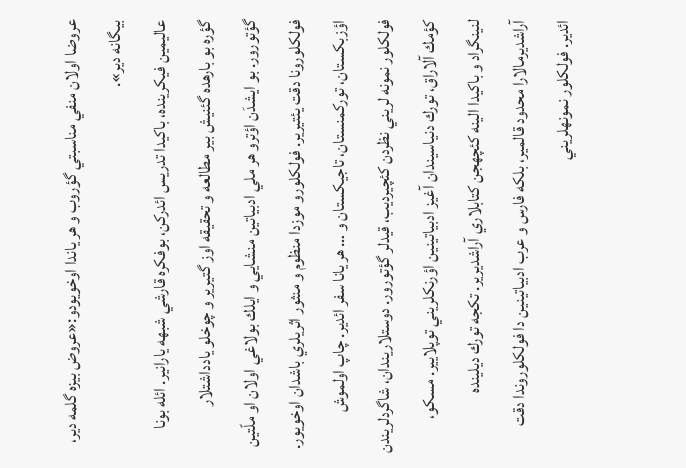عروضا اولان منفي مناسبتي گؤروب و هر ياندا اوخويودو:«عروض بيزه گلمه دير، بيگانه دير».
عاليمين فيكرينده، باكيدا تدريس ائدركن، بوفكره قارشي شبهه يارانير. ائله بونا گؤره بو بارهده گئنيش بير مطالعه و تحقيقه اوز گتيرير و چوخلو يادداشتلار گؤتورور. بو ايشدَن اؤترو هر ملي ادبياتين منشايي و ايلك بولاغي اولان او ملّتين فولكلورونا دقت يئتيرير. فولكلورو موزدا منظوم و منثور اثريلري باشدان اوخويور. اؤزبكستان، توركمنستان، تاجيكستان و … هر يانا سفر ائدير. چاپ اولموش فولكلور نمونه لريني نظردن كئچيرديب، قيدلر گؤتورور. دوستلاريندان، شاگردلريندن كؤمك آلاراق، تورك دنياسيندان آغيز ادبياتينين اؤرنكلريني توپلايير. مسكو، لنينگراد و باكيدا الينه كئچهجن كتابلاري آراشديرير. تكجه تورك ديلينده آراشديرمالارا محدود قالمير، بلكه فارس و عرب ادبياتينين دا فولكلوروندا دقت ائدير. فولكلور نمونهلريني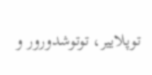توپلايير، توتوشدورور و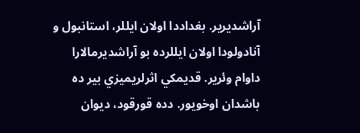آراشديرير. بغداددا اولان ايللر، استانبول و آنادولودا اولان ايللرده بو آراشديرمالارا داوام وئرير. قديمكي اثرلريميزي بير ده باشدان اوخويور. دده قورقود، ديوان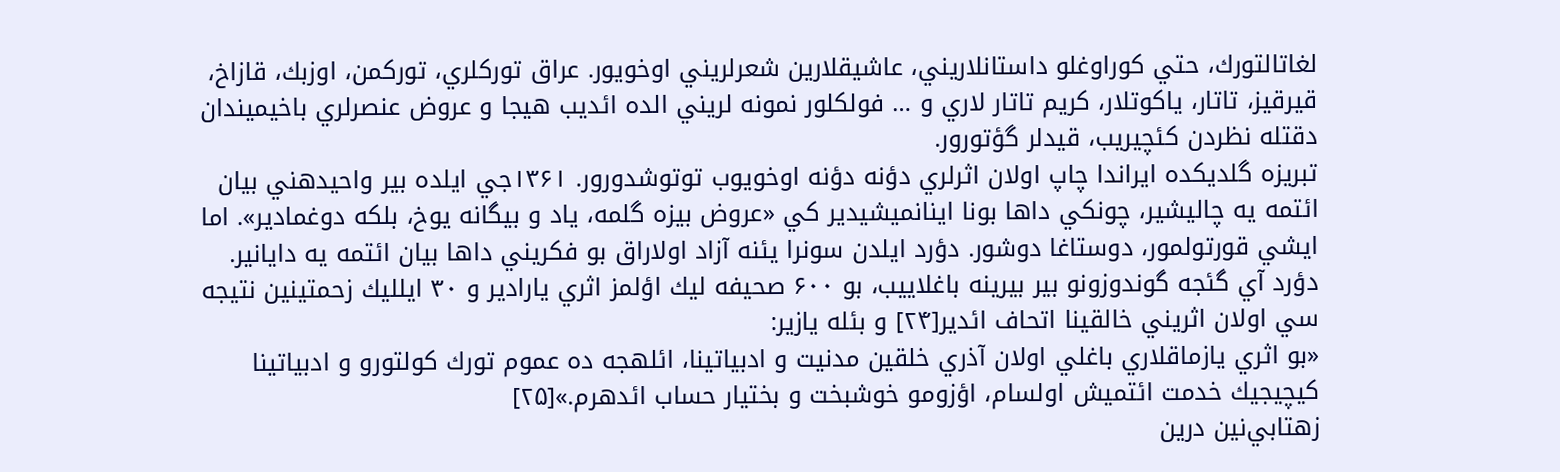لغاتالتورك، حتي كوراوغلو داستانلاريني، عاشيقلارين شعرلريني اوخويور. عراق توركلري، توركمن، اوزبك، قازاخ، قيرقيز، تاتار، ياكوتلار، كريم تاتار لاري و … فولكلور نمونه لريني الده ائديب هيجا و عروض عنصرلري باخيميندان دقتله نظردن كئچيريب، قيدلر گؤتورور.
تبريزه گلديكده ايراندا چاپ اولان اثرلري دؤنه دؤنه اوخويوب توتوشدورور. ۱۳۶۱جي ايلده بير واحيدهني بيان ائتمه يه چاليشير، چونكي داها بونا اينانميشيدير كي «عروض بيزه گلمه، ياد و بيگانه يوخ، بلكه دوغمادير». اما ايشي قورتولمور، دوستاغا دوشور. دؤرد ايلدن سونرا يئنه آزاد اولاراق بو فكريني داها بيان ائتمه يه دايانير. دؤرد آي گئجه گوندوزونو بير بيرينه باغلاييب، بو ۶۰۰ صحيفه ليك اؤلمز اثري يارادير و ۳۰ ايلليك زحمتينين نتيجه سي اولان اثريني خالقينا اتحاف ائدير[۲۴] و بئله يازير:
«بو اثري يازماقلاري باغلي اولان آذري خلقين مدنيت و ادبياتينا، ائلهجه ده عموم تورك كولتورو و ادبياتينا كيچيجيك خدمت ائتميش اولسام، اؤزومو خوشبخت و بختيار حساب ائدهرم.»[۲۵]
زهتابي‌نين درين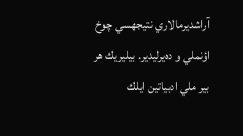آراشديرمالاري نتيجهسي چوخ اؤنملي و ده‌يرليدير. بيليريك هر بير ملي ادبياتين ايلك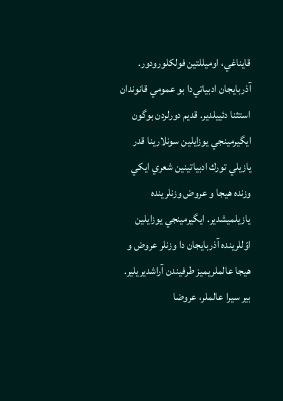قايناغي، اوميللتين فولكلورودور. آذربايجان ادبياتي‌دا بو عمومي قانوندان استثنا دئييلدير. قديم دورلردن بوگون ايگيرمينجي يوزايلين سونلارينا قدر يازيلي تورك ادبياتينين شعري ايكي وزنده هيجا و عروض وزنلرينده يازيلميشدير. ايگيرمينجي يوزايلين اوّللرينده آذربايجان دا وزنلر عروض و هيجا عالملريميز طرفيندن آراشديريلير. بير سيرا عالملر، عروضا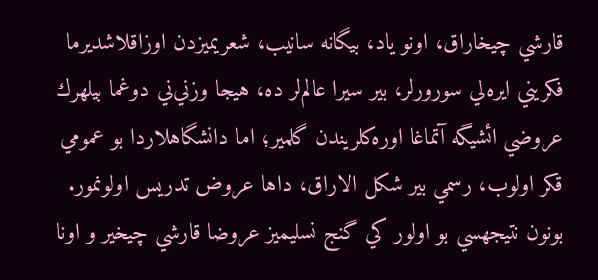قارشي چيخاراق، اونو ياد، بيگانه سانيب، شعريميزدن اوزاقلاشديرما فكريني ايره‌لي سورورلر، بير سيرا عالم‌لر ده، هيجا وزني‌ني دوغما بيلهرك عروضي ائشيگه آتماغا اوره‌كلريند‌ن گلمير؛ اما دانشگاهلاردا بو عمومي قكر اولوب، رسمي بير شكل الاراق، داها عروض تدريس اولونمور. بونون نتيجهسي بو اولور كي گنج نسليميز عروضا قارشي چيخير و اونا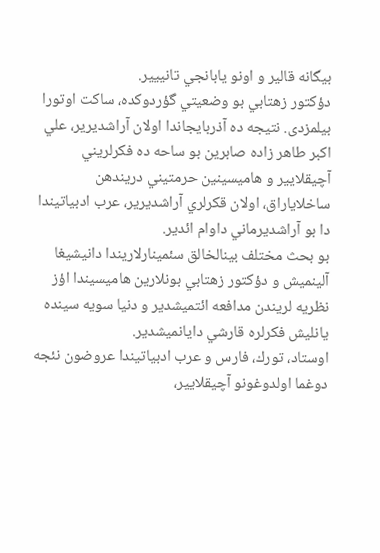بيگانه قالير و اونو يابانجي تانييير.
دؤكتور زهتابي بو وضعيتي گؤردوكده، ساكت اوتورا بيلمزدی. نتيجه ده آذربايجاندا اولان آراشديرير، علي اكبر طاهر زاده صابرين بو ساحه ده فكرلريني آچيقلايير و هاميسينين حرمتيني دريندهن ساخلاياراق، اولان قكرلري آراشديرير، عرب ادبياتيندا دا بو آراشديرماني داوام ائدير.
بو بحث مختلف بينالخالق سئمينارلاريندا دانيشيغا آلينميش و دؤكتور زهتابي بونلارين هاميسيندا اؤز نظريه لريندن مدافعه ائتميشدير و دنيا سويه سينده يانليش فكرلره قارشي دايانميشدير.
اوستاد، تورك، فارس و عرب ادبياتيندا عروضون نئجه دوغما اولدوغونو آچيقلايير،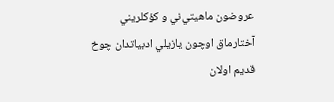عروضون ماهيتي‌ني و كؤكلريني آختارماق اوچون يازيلي ادبياتدان چوخ قديم اولان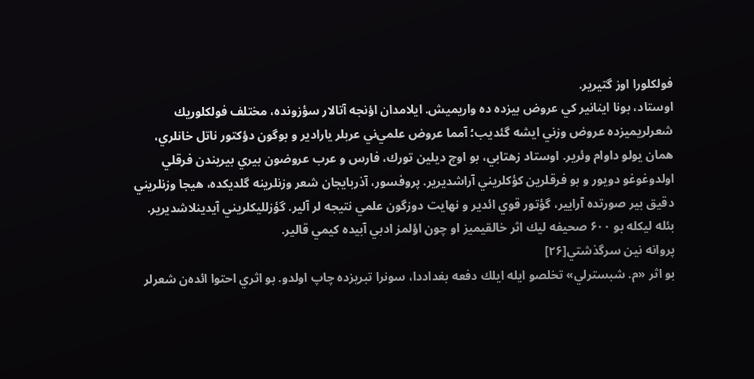فولكلورا اوز گتيرير.
اوستاد، بونا اينانير كي عروض بيزده ده واريميش. ايلامدان اؤنجه آتالار سؤزونده، مختلف فولكلوريك شعرلريميزده عروض وزني ايشه گئديب؛ آمما عروض علمي‌ني عربلر يارادير و بوگون دؤكتور ناتل خانلري، همان يولو داوام وئرير. اوستاد زهتابي، بو اوچ ديلين تورك، فارس و عرب عروضون بيري بيريندن فرقلي اولدوغوغو دويور و بو فرقلرين كؤكلريني آراشديرير. پروفسور، آذربايجان شعر وزنلرينه گلديكده، هيجا وزنلريني دقيق بير صورتده آرايير، گؤتور قوي ائدير و نهايت دوزگون علمي نتيجه لر آلير. گؤزلليكلريني آيدينلاشديرير. بئله ليكله بو ۶۰۰ صحيفه ليك اثر خالقيميز او چون اؤلمز ادبي آبيده كيمي قالير.
پروانه نين سرگذشتي[۲۶]
بو اثر «م. شبسترلي» تخلصو ايله ايلك دفعه بغداددا، سونرا تبريزده چاپ اولدو. بو اثري احتوا ائده‌ن شعرلر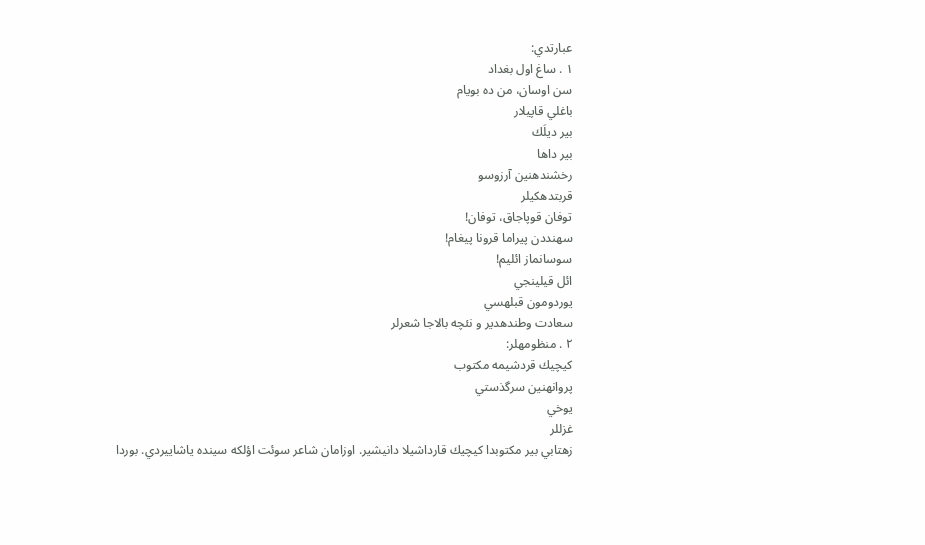عبارتدي:
۱ . ساغ اول بغداد
سن اوسان، من ده بويام
باغلي قاپيلار
بير ديلَك
بير داها
رخشندهنين آرزوسو
قربتدهكيلر
توفان قوپاجاق، توفان!
سهنددن پيراما قرونا پيغام!
سوسانماز ائليم!
ائل قيلينجي
يوردومون قبلهسي
سعادت وطندهدير و نئچه بالاجا شعرلر
۲ . منظومهلر:
كيچيك قردشيمه مكتوب
پروانهنين سرگذستي
يوخي
غزللر
زهتابي بير مكتوبدا كيچيك قارداشيلا دانيشير. اوزامان شاعر سوئت اؤلكه سينده ياشاييردي. بوردا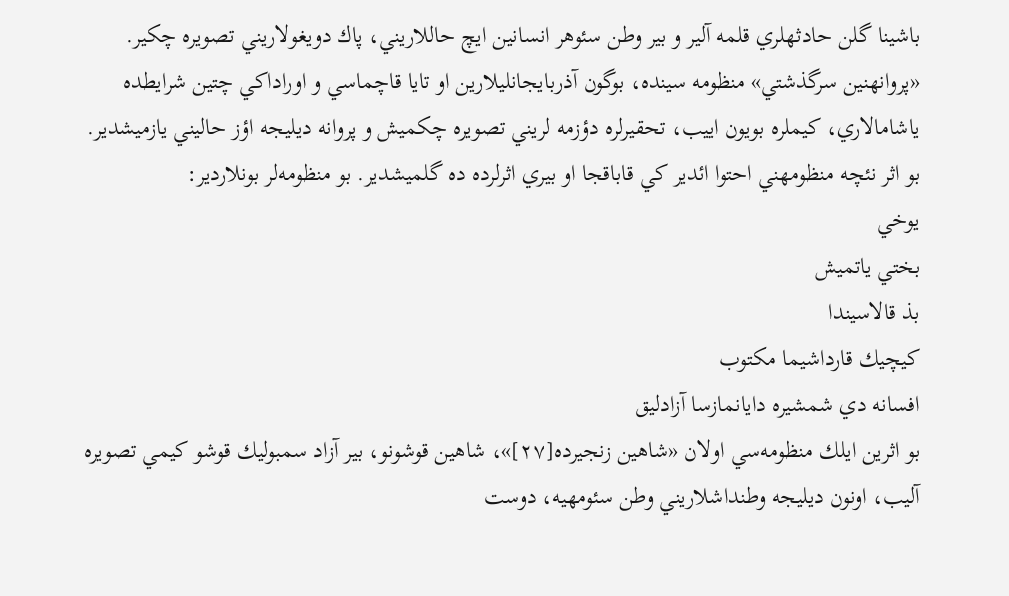باشينا گلن حادثهلري قلمه آلير و بير وطن سئوهر انسانين ايچ حاللاريني، پاك دويغولاريني تصويره چكير.
«پروانهنين سرگذشتي» منظومه سينده، بوگون آذربايجانليلارين او تايا قاچماسي و اوراداكي چتين شرايطده ياشامالاري، كيملره بويون اييب، تحقيرلره دؤزمه لريني تصويره چكميش و پروانه ديليجه اؤز حاليني يازميشدير.
بو اثر نئچه منظومهني احتوا ائدير كي قاباقجا او بيري اثرلرده ده گلميشدير. بو منظومه‌لر بونلاردير:
يوخي
بختي ياتميش
بذ قالاسيندا
كيچيك قارداشيما مكتوب
افسانه دي شمشيره دايانمازسا آزادليق
بو اثرين ايلك منظومه‌سي اولان «شاهين زنجيرده[۲۷]»، شاهين قوشونو، بير آزاد سمبوليك قوشو كيمي تصويره آليب، اونون ديليجه وطنداشلاريني وطن سئومهيه، دوست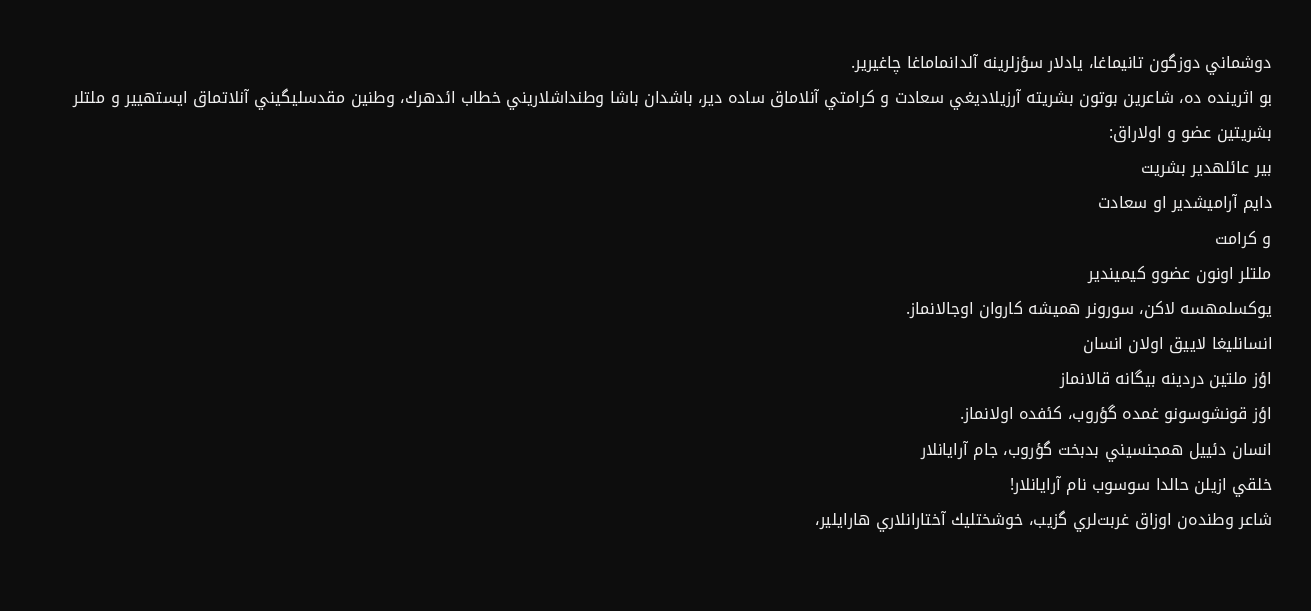دوشماني دوزگون تانيماغا، يادلار سؤزلرينه آلدانماماغا چاغيرير.
بو اثرينده ده، شاعرين بوتون بشريته آرزيلاديغي سعادت و كرامتي آنلاماق ساده دير، باشدان باشا وطنداشلاريني خطاب ائدهرك، وطنين مقدسليگيني آنلاتماق ايستهيير و ملتلر بشريتين عضو و اولاراق:
بير عائلهدير بشريت
دايم آراميشدير او سعادت
و كرامت
ملتلر اونون عضوو كيميندير
يوكسلمهسه لاكن، سورونر هميشه كاروان اوجالانماز.
انسانليغا لاييق اولان انسان
اؤز ملتين دردينه بيگانه قالانماز
اؤز قونشوسونو غمده گؤروب، كئفده اولانماز.
انسان دئييل همجنسيني بدبخت گؤروب، جام آرايانلار
خلقي ازيلن حالدا سوسوب نام آرايانلار!
شاعر وطنده‌ن اوزاق غربت‌لري گزيب، خوشختليك آختارانلاري هارايلير،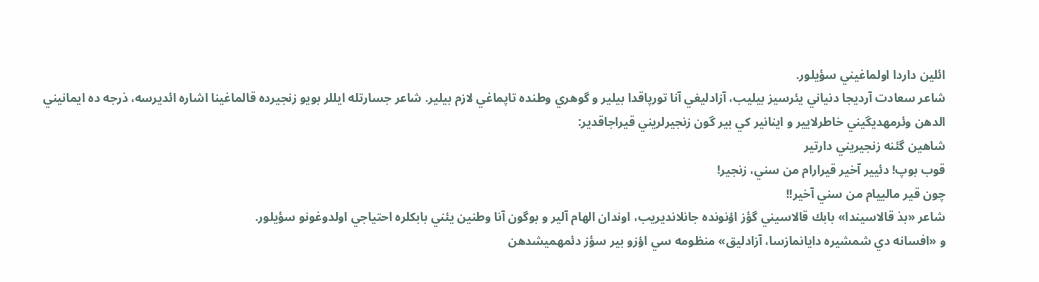ائلين داردا اولماغيني سؤيلور.
شاعر سعادت آرديجا دنياني يئرسيز بيليب، آزادليغي آنا تورپاقدا بيلير و گوهري وطنده تاپماغي لازم بيلير. شاعر جسارتله ايللر بويو زنجيرده قالماغينا اشاره ائديرسه، ذرجه ده ايمانيني الدهن وئرمهديگيني خاطرلايير و اينانير كي بير گون زنجيرلريني قيراجاقدير:
شاهين گئنه زنجيريني دارتير
قوب بوپ! دئيير آخير قيرارام من سني، زنجير!
چون قير مالييام من سني آخير!!
شاعر «بذ قالاسيندا» بابك قالاسيني گؤز اؤنونده جانلانديريب، اوندان الهام آلير و بوگون آنا وطنين يئني بابكلره احتياجي اولدوغونو سؤيلور.
و «افسانه دي شمشيره دايانمازسا، آزادليق» منظومه سي اؤزو بير سؤز دئمهميشدهن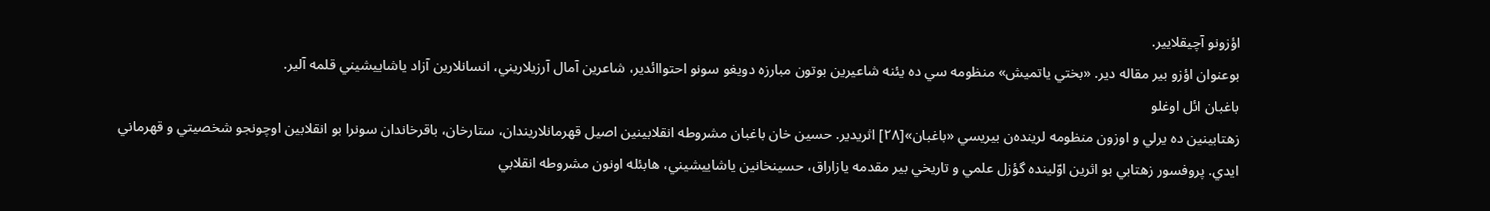اؤزونو آچيقلايير.
بوعنوان اؤزو بير مقاله دير. «بختي ياتميش» منظومه سي ده يئنه شاعيرين بوتون مبارزه دويغو سونو احتواائدير، شاعرين آمال آرزيلاريني، انسانلارين آزاد ياشاييشيني قلمه آلير.
باغبان ائل اوغلو
زهتابينين ده يرلي و اوزون منظومه لرينده‌ن بيريسي «باغبان»[۲۸] اثريدير. حسين خان باغبان مشروطه انقلابينين اصيل قهرمانلاريندان، ستارخان، باقرخاندان سونرا بو انقلابين اوچونجو شخصيتي و قهرماني ايدي. پروفسور زهتابي بو اثرين اوّلينده گؤزل علمي و تاريخي بير مقدمه يازاراق، حسينخانين ياشاييشيني، هابئله اونون مشروطه انقلابي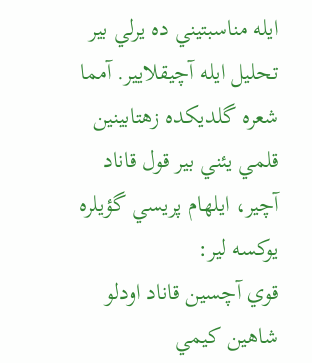ايله مناسبتيني ده يرلي بير تحليل ايله آچيقلايير. آمما شعره گلديكده زهتابينين قلمي يئني بير قول قاناد آچير، ايلهام پريسي گؤيلره يوكسه لير:
قوي آچسين قاناد اودلو شاهين كيمي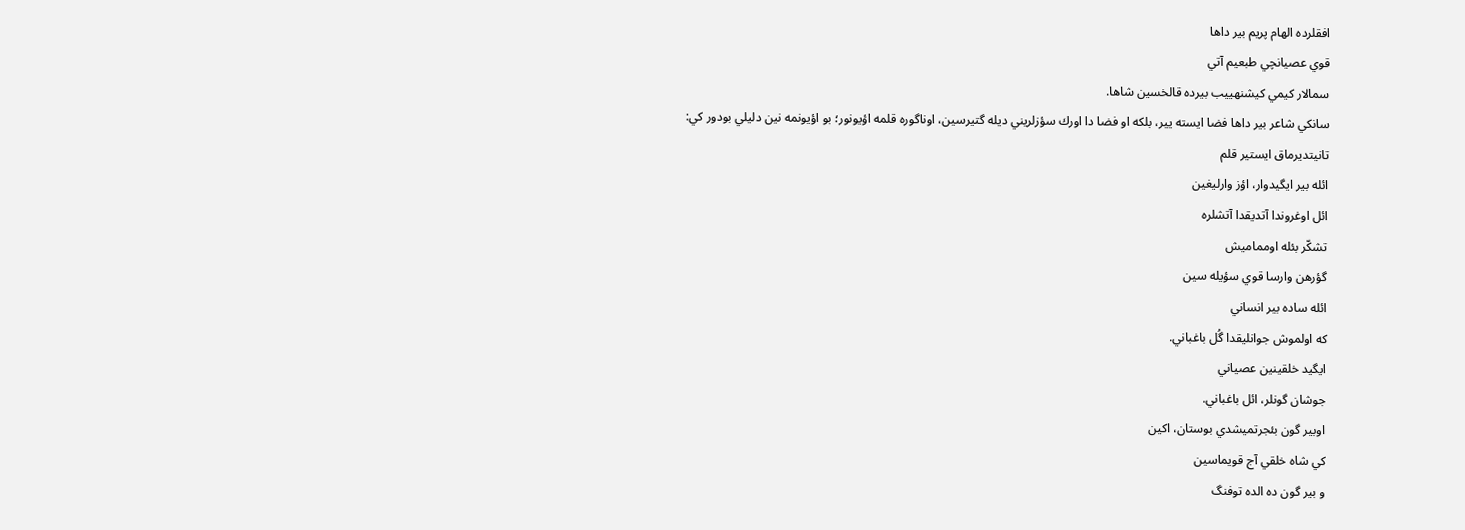افقلرده الهام پريم بير داها
قوي عصيانچي طبعيم آتي
سمالار كيمي كيشنهييب بيرده قالخسين شاها.
سانكي شاعر بير داها فضا ايسته يير، بلكه او فضا دا اورك سؤزلريني ديله گتيرسين، اوناگوره قلمه اؤيونور؛ بو اؤيونمه نين دليلي بودور كي:
تانيتديرماق ايستير قلم
ائله بير ايگيدوار، اؤز وارليغين
ائل اوغروندا آتديقدا آتشلره
تشكّر بئله اومماميش
گؤرهن وارسا قوي سؤيله سين
ائله ساده بير انساني
كه اولموش جوانليقدا گُل باغباني.
ايگيد خلقينين عصياني
جوشان گونلر، ائل باغباني.
اوبير گون بئجرتميشدي بوستان، اكين
كي شاه خلقي آج قويماسين
و بير گون ده الده توفنگ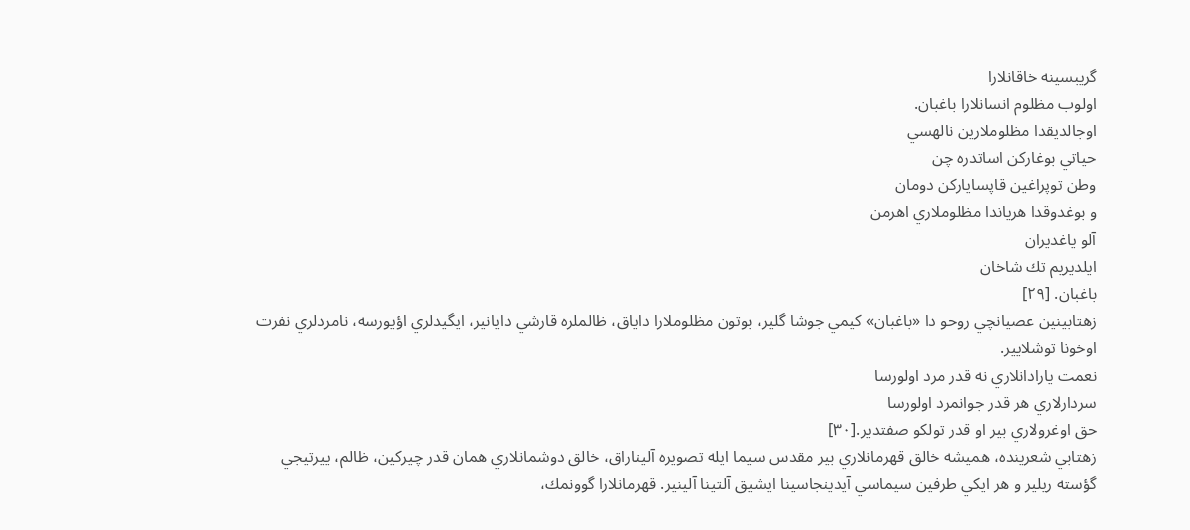گريبسينه خاقانلارا
اولوب مظلوم انسانلارا باغبان.
اوجالديقدا مظلوملارين نالهسي
حياتي بوغاركن اساتدره چن
وطن توپراغين قاپساياركن دومان
و بوغدوقدا هرياندا مظلوملاري اهرمن
آلو ياغديران
ايلديريم تك شاخان
باغبان. [۲۹]
زهتابينين عصيانچي روحو دا «باغبان» كيمي جوشا گلير، بوتون مظلوملارا داياق، ظالملره قارشي دايانير، ايگيدلري اؤيورسه، نامردلري نفرت اوخونا توشلايير.
نعمت يارادانلاري نه قدر مرد اولورسا
سردارلاري هر قدر جوانمرد اولورسا
حق اوغرولاري بير او قد‌ر تولكو صفتدير.[۳۰]
زهتابي شعرينده، هميشه خالق قهرمانلاري بير مقدس سيما ايله تصويره آليناراق، خالق دوشمانلاري همان قدر چيركين، ظالم، ييرتيجي گؤسته ريلير و هر ايكي طرفين سيماسي آيدينجاسينا ايشيق آلتينا آلينير. قهرمانلارا گوونمك،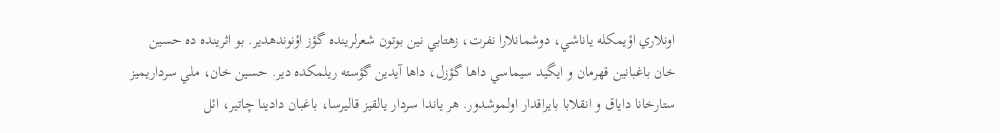اونلاري اؤيمكله ياناشي، دوشمانلارا نفرت، زهتابي نين بوتون شعرلرينده گؤز اؤنوندهدير. بو اثرينده ده حسين خان باغبانين قهرمان و ايگيد سيماسي داها گؤزل، داها آيدين گؤسته ريلمكده دير. حسين خان، ملي سرداريميز ستارخانا داياق و انقلابا بايراقدار اولموشدور. هر ياندا سردار يالقيز قاليرسا، باغبان دادينا چاتير، ائل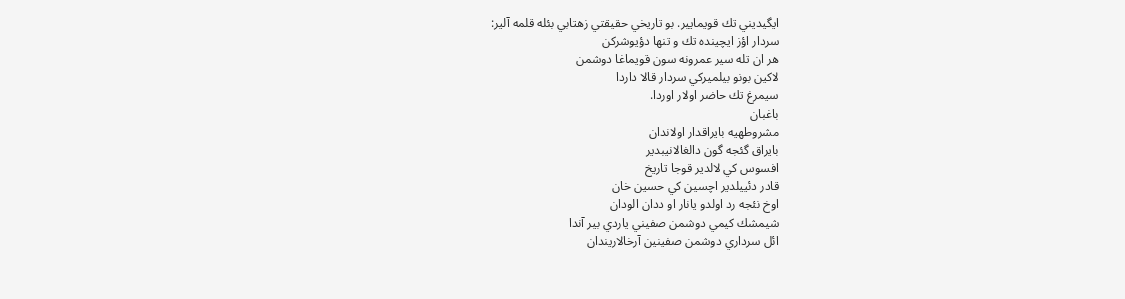ايگيديني تك قويمايير. بو تاريخي حقيقتي زهتابي بئله قلمه آلير:
سردار اؤز ايچينده تك و تنها دؤيوشركن
هر ان تله سير عمرونه سون قويماغا دوشمن
لاكين بونو بيلميركي سردار قالا داردا
سيمرغ تك حاضر اولار اوردا.
باغبان
مشروطهيه بايراقدار اولاندان
بايراق گئجه گون دالغالانيبدير
افسوس كي لالدير قوجا تاريخ
قادر دئييلدير اچسين كي حسين خان
اوخ نئجه رد اولدو يانار او ددان الودان
شيمشك كيمي دوشمن صفيني ياردي بير آندا
ائل سرداري دوشمن صفينين آرخالاريندان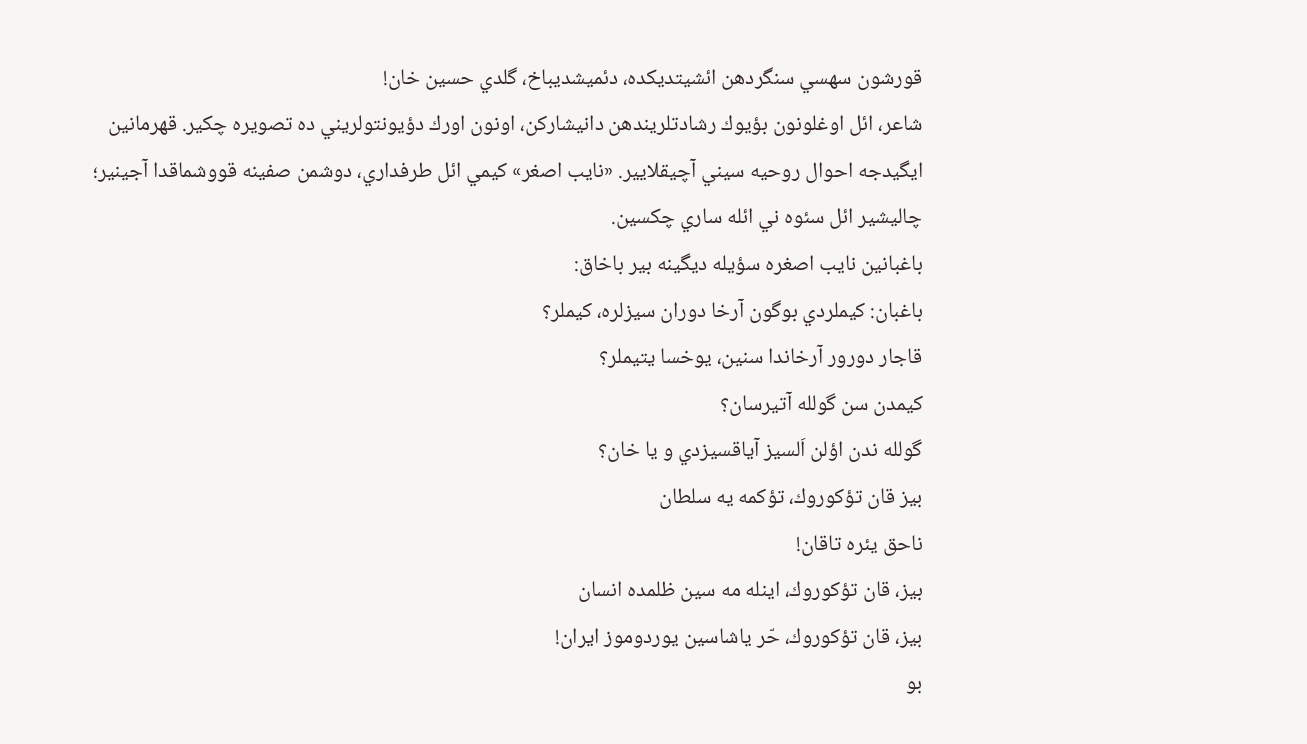قورشون سهسي سنگردهن ائشيتديكده، دئميشديباخ، گلدي حسين خان!
شاعر، ائل اوغلونون بؤيوك رشادتلريندهن دانيشاركن، اونون اورك دؤيونتولريني ده تصويره چكير. قهرمانين ايگيدجه احوال روحيه سيني آچيقلايير. «نايب اصغر» كيمي ائل طرفداري، دوشمن صفينه قووشماقدا آجينير؛ چاليشير ائل سئوه ني ائله ساري چكسين.
باغبانين نايب اصغره سؤيله ديگينه بير باخاق:
باغبان: كيملردي بوگون آرخا دوران سيزلره، كيملر؟
قاجار دورور آرخاندا سنين، يوخسا يتيملر؟
كيمدن سن گولله آتيرسان؟
گولله ندن اؤلن اَلسيز آياقسيزدي و يا خان؟
بيز قان تؤكوروك، تؤكمه يه سلطان
ناحق يئره تاقان!
بيز، قان تؤكوروك، اينله مه سين ظلمده انسان
بيز، قان تؤكوروك، حّر ياشاسين يوردوموز ايران!
بو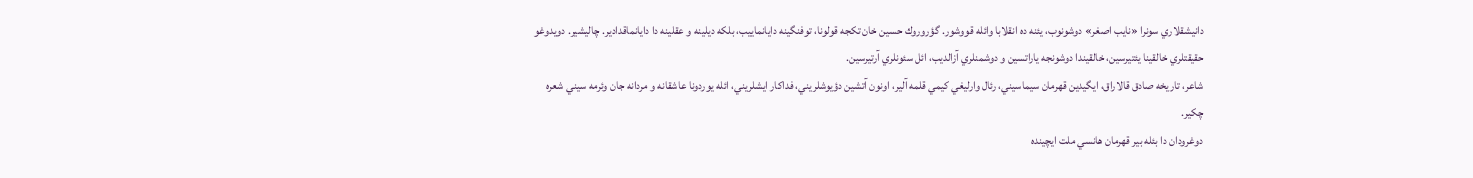دانيشقلاري سونرا «نايب اصغر» دوشونوب، يئنه ده انقلابا وائله قووشور. گؤروروك حسين خان تكجه قولونا، توفنگينه دايانماييب، بلكه ديلينه و عقلينه دا دايانماقدادير. چاليشير. دويدوغو حقيقتلري خالقينا يئتيرسين، خالقيندا دوشونجه ياراتسين و دوشمنلري آزالديب، ائل سئونلري آرتيرسين.
شاعر، تاريخه صادق قالاراق، ايگيدين قهرمان سيماسيني، رئال وارليغي كيمي قلمه آلير، اونون آتشين دؤيوشلريني، فداكار ايشلريني، ائله يوردونا عاشقانه و مردانه جان وئرمه سيني شعره چكير.
دوغرودان دا بئله بير قهرمان هانسي ملت ايچينده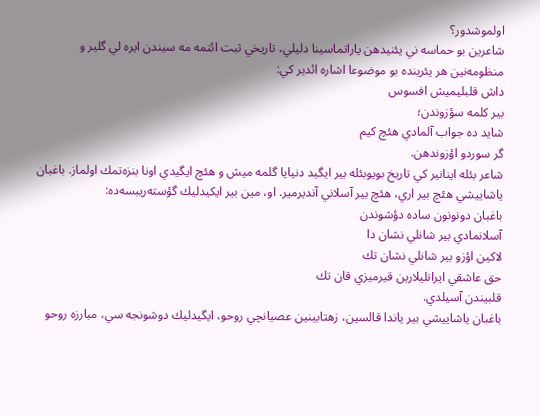اولموشدور؟
شاعرين بو حماسه ني يئنيدهن ياراتماسينا دليلي، تاريخي ثبت ائتمه مه سيندن ايره لي گلير و منظومه‌نين هر يئرينده بو موضوعا اشاره ائدير كي:
داش قلبليميش افسوس
بير كلمه سؤزوندن؛
شايد ده جواب آلمادي هئچ كيم
گر سوردو اؤزوندهن.
شاعر بئله اينانير كي تاريخ بويوبئله بير ايگيد دنيايا گلمه ميش و هئچ ايگيدي اونا بنزه‌تمك اولماز. باغبان ياشاييشي هئچ بير اري، هئچ بير آسلاني آنديرمير. او، مين بير ايكيدليك گؤسته‌ريبسه‌ده:
باغبان دونونون ساده دؤشوندن
آسلانمادي بير شانلي نشان دا
لاكين اؤزو بير شانلي نشان تك
حق عاشقي ايرانليلارين قيرميزي قان تك
قلبيندن آسيلدي.
باغبان ياشاييشي بير ياندا قالسين، زهتابينين عصيانچي روحو، ايگيدليك دوشونجه سي، مبارزه روحو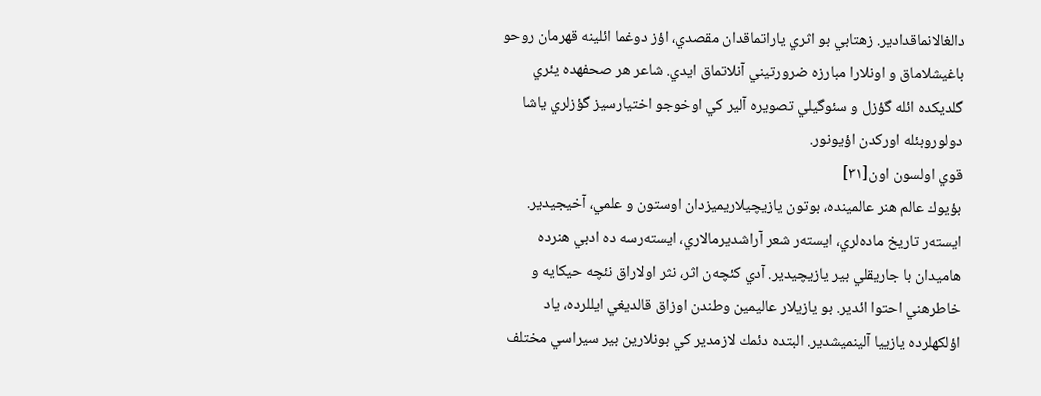دالغالانماقدادير. زهتابي بو اثري ياراتماقدان مقصدي، اؤز دوغما ائلينه قهرمان روحو باغيشلاماق و اونلارا مبارزه ضرورتيني آنلاتماق ايدي. شاعر هر صحفهده يئري گلديكده ائله گؤزل و سئوگيلي تصويره آلير كي اوخوجو اختيارسيز گؤزلري ياشا دولوروبئله اوركدن اؤيونور.
قوي اولسون اون[۳۱]
بؤيوك عالم هنر عالمينده، بوتون يازيچيلاريميزدان اوستون و علمي، آخيجيدير. ايسته‌ر تاريخ ماده‌لري، ايسته‌ر شعر آراشديرمالاري، ايسته‌رسه ده ادبي هنرده هاميدان با جاريقلي بير يازيچيدير. آدي كئچه‌ن اثر، نثر اولاراق نئچه حيكايه و خاطرهني احتوا ائدير. بو يازيلار عاليمين وطندن اوزاق قالديغي ايللرده، ياد اؤلكهلرده يازييا آلينميشدير. البتده دئمك لازمدير كي بونلارين بير سيراسي مختلف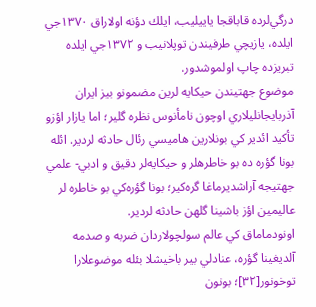درگي‌لرده قاباقجا ياييليب، ايلك دؤنه اولاراق ۱۳۷۰جي ايلده، يازيچي طرفيندن توپلانيب و ۱۳۷۲جي ايلده تبريزده چاپ اولموشدور.
موضوع جهتيندن حيكايه لرين مضمونو بيز ايران آذربايجانليلاري اوچون نامأنوس نظره گلير؛ اما يازار اؤزو تأكيد ائدير كي بونلارين هاميسي رئال حادثه لردير. ائله بونا گؤره ده بو خاطرهلر و حيكايه‌لر دقيق و ادبي- علمي جهتيجه آراشديرماغا گره‌كير؛ بونا گؤره‌كي بو خاطره لر عاليمين اؤز باشينا گلهن حادثه لردير.
اونودماماق كي عالم سولچولاردان ضربه و صدمه آلديغينا گؤره، عنادلي بير باخيشلا بئله موضوعلارا توخونور[۳۲]؛ بونون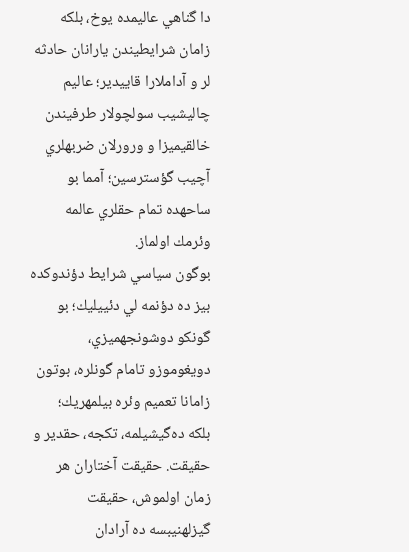دا گناهي عاليمده يوخ، بلكه زامان شرايطيندن يارانان حادثه لر و آداملارا قاييدير؛ عاليم چاليشيب سولچولار طرفيندن خالقيميزا و ورورلان ضربهلري آچيب گؤسترسين؛ آمما بو ساحهده تمام حقلري عالمه وئرمك اولماز.
بوگون سياسي شرايط دؤندوكده بيز ده دؤنمه لي دئيیليك؛ بو گونكو دوشونجهميزي، دويغوموزو تامام گونلره، بوتون زامانا تعميم وئره بيلمهريك؛
بلكه‌ ده‌گيشيلمه، تكجه، حقدير و حقيقت. حقيقت آختاران هر زمان اولموش، حقيقت گيزلهنيبسه ده آرادان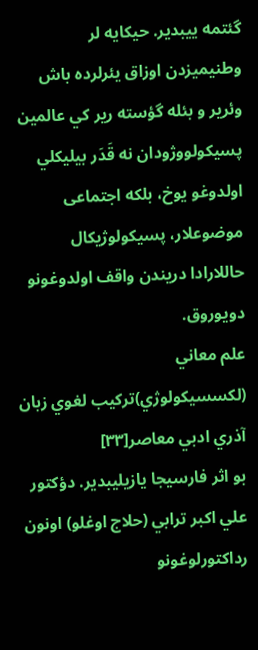گئتمه ييبدير. حيكايه لر وطنيميزدن اوزاق يئرلرده باش وئرير و بئله گؤسته رير كي عالمين پسيكولووژودان نه قَدَر بيليكلي اولدوغو يوخ، بلكه اجتماعی موضوعلار، پسيكولوژيكال حاللارادا دريندن واقف اولدوغونو دويوروق.
علم معاني (لكسسيكولوژي)تركيب لغوي زبان آذري ادبي معاصر[۳۳]
بو اثر فارسيجا يازيليبدير. دؤكتور علي اكبر ترابي (حلاج اوغلو) اونون رداكتورلوغونو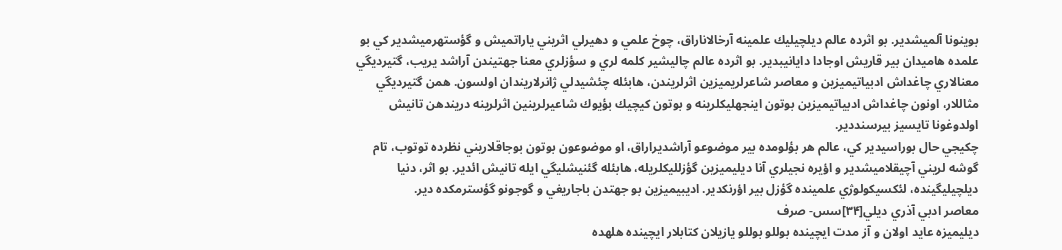بوينونا آلميشدير. بو اثرده عالم ديلچيليك علمينه آرخالاناراق، چوخ علمي و دهيرلي اثريني ياراتميش و گؤستهرميشدير كي بو علمده هاميدان بير قاريش اوجادا دايانيبدير. بو اثرده عالم چاليشير كلمه لري و سؤزلري معنا جهتيندن آراشد يريب، گتيرديگي معنالاري چاغداش ادبياتيميزين و معاصر شاعرلريميزين اثرلريندن، هابئله چئشيدلي ژانرلاريندان اولسون. همن گتيرديگي مثاللار، اونون چاغداش ادبياتيميزين بوتون اينجهليكلرينه و بوتون كيچيك بؤيوك شاعيرلرينين اثرلرينه دريندهن تانيش اولدوغونا تايسيز بيرسنددير.
چكيجي حال بوراسيدير كي، عالم هر بؤلومده بير موضوعو آراشديراراق، او موضوعون بوتون بوجاقلاريني نظرده توتوب، تام گوشه لريني آچيقلاميشدير و اؤيره نجيلري آنا ديليميزين گؤزلليكلريله، هابئله گئنيشليگي ايله تانيش ائدير. بو اثر، دنيا ديلچيليگينده، لئكسيكولوژي علمينده گؤزل بير اؤرنكدير. اديبيميزين بو جهتدن باجاريغي و گوجونو گؤسترمكده دير.
معاصر ادبي آذري ديلي[۳۴]سس- صرف
ديليميزه عايد اولان و آز مدت ايچينده بوللو بوللو يازيلان كتابلار ايچينده هلهده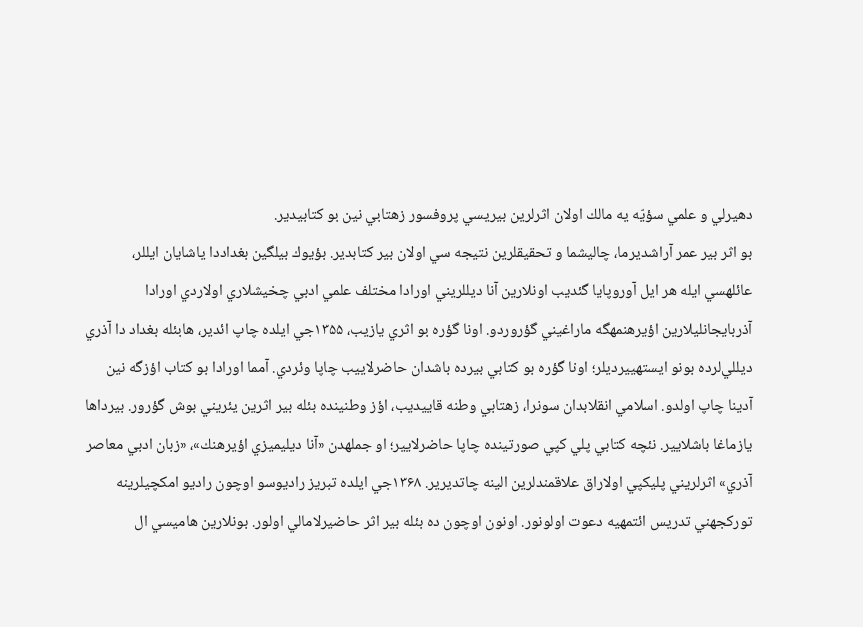دهيرلي و علمي سؤيّه يه مالك اولان اثرلرين بيريسي پروفسور زهتابي نين بو كتابيدير.
بو اثر بير عمر آراشديرما، چاليشما و تحقيقلرين نتيجه سي اولان بير كتابدير. بؤيوك بيلگين بغداددا ياشايان ايللر، عائلهسي ايله هر ايل آوروپايا گئديب اونلارين آنا ديللريني اورادا مختلف علمي ادبي چخيشلاري اولاردي اورادا آذربايجانليلارين اؤيرهنمهگه ماراغيني گؤروردو. اونا گؤره بو اثري يازيب، ۱۳۵۵جي ايلده چاپ ائدير، هابئله بغداد دا آذري ديللي‌لرده بونو ايستهييرديلر؛ اونا گؤره بو كتابي بيرده باشدان حاضرلاييب چاپا وئردي. آمما اورادا بو كتاب اؤزگه نين آدينا چاپ اولدو. اسلامي انقلابدان سونرا، زهتابي وطنه قاييديب، اؤز وطنينده بئله بير اثرين يئريني بوش گؤرور. بيرداها يازماغا باشلايير. نئچه كتابي پلي كپي صورتينده چاپا حاضرلايير؛ او جملهدن «آنا ديليميزي اؤيرهنك»، «زبان ادبي معاصر آذري» اثرلريني پليكپي اولاراق علاقمندلرين الينه چاتديرير. ۱۳۶۸جي ايلده تبريز راديوسو اوچون راديو امكچيلرينه توركجهني تدريس ائتمهيه دعوت اولونور. اونون اوچون ده بئله بير اثر حاضيرلامالي اولور. بونلارين هاميسي ال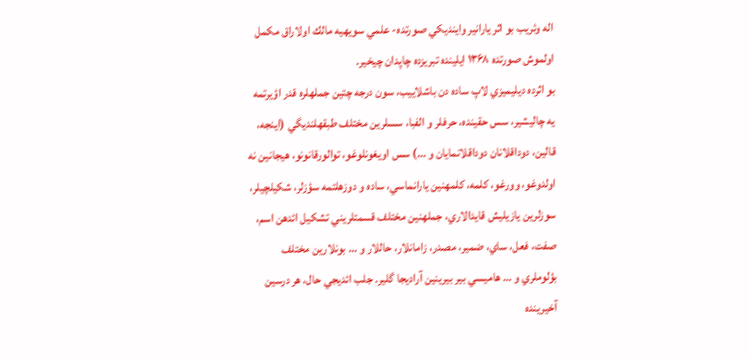اله وئريب بو اثر يارانير واينديكي صورتده- علمي سويهيه مالك اولاراق مكمل اولموش صورتده ۱۳۶۸ ايلينده تبريزده چاپدان چيخير.
بو اثرده ديليميزي لاپ ساده دن باشلاييب، سون درجه چتين جملهلره قدر اؤيرتمه يه چاليشير، سس حقينده، حرفلر و الفبا، سسلرين مختلف طبقهلنديگي (اينجه، قالين، دوداقلانان دوداقلانمايان و …) سس اويغونلوغو، توالورقانونو، هيجانين نه اولدوغو، وورغو، كلمه، كلمهنين يارانماسي، ساده و دوزهلتمه سؤزلر، شكيلچيلر، سوزلرين يازيليش قايدالاري، جملهنين مختلف قسمتلريني تشكيل ائدهن اسم، صفت، فعل، ساي، ضمير، مصدر، زامانلار، حاللار و … بونلارين مختلف بؤلوملري و … هاميسي بير بيرينين آراديجا گلير. جلب ائديجي حال، هر درسين آخيرينده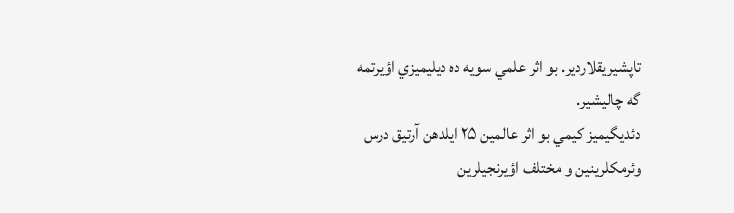تاپشيريقلاردير. بو اثر علمي سويه ده ديليميزي اؤيرتمه گه چاليشير.
دئديگيميز كيمي بو اثر عالمين ۲۵ ايلدهن آرتيق درس وئرمكلرينين و مختلف اؤيرنجيلرين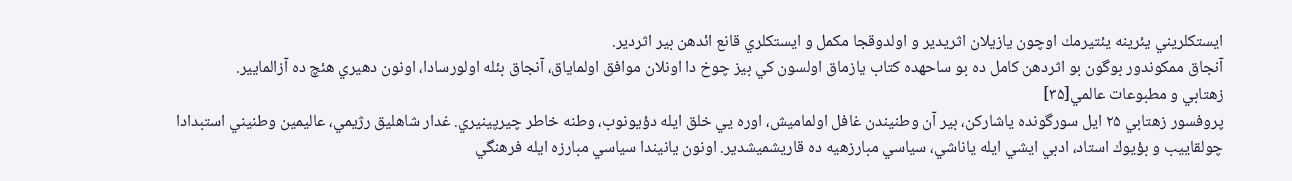ايستكلريني يئرينه يئتيرمك اوچون يازيلان اثريدير و اولدوقجا مكمل و ايستكلري قانع ائدهن بير اثردير.
آنجاق ممكوندور بوگون بو اثردهن كامل ده بو ساحهده كتاب يازماق اولسون كي بيز چوخ دا اونلان موافق اولماياق، آنجاق بئله اولورسادا، اونون دهيري هئچ ده آزالمايير.
زهتابي و مطبوعات عالمي[۳۵]
پروفسور زهتابي ۲۵ ايل سورگونده ياشاركن، بير آن وطنيندن غافل اولماميش، اوره يي خلق ايله دؤيونوب، وطنه خاطر چيرپينيري. غدار شاهليق رژيمي، عاليمين وطنيني استبدادا چولقاييب و بؤيوك استاد، ادبي ايشي ايله ياناشي، سياسي مبارزهيه ده قاريشميشدير. اونون يانيندا سياسي مبارزه ايله فرهنگي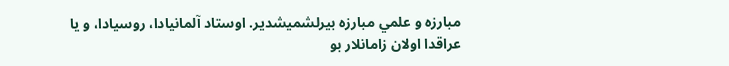مبارزه و علمي مبارزه بيرلشميشدير. اوستاد آلمانيادا، روسيادا، و يا عراقدا اولان زامانلار بو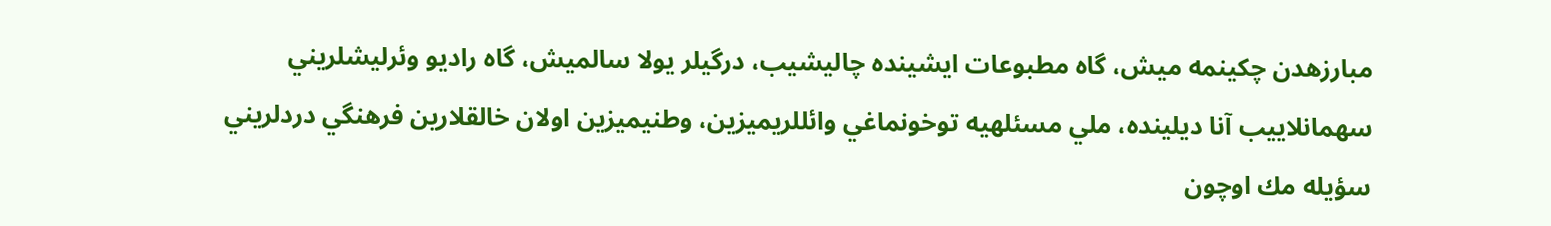مبارزهدن چكينمه ميش، گاه مطبوعات ايشينده چاليشيب، درگيلر يولا سالميش، گاه راديو وئرليشلريني سهمانلاييب آنا ديلينده، ملي مسئلهيه توخونماغي وائللريميزين، وطنيميزين اولان خالقلارين فرهنگي دردلريني سؤيله مك اوچون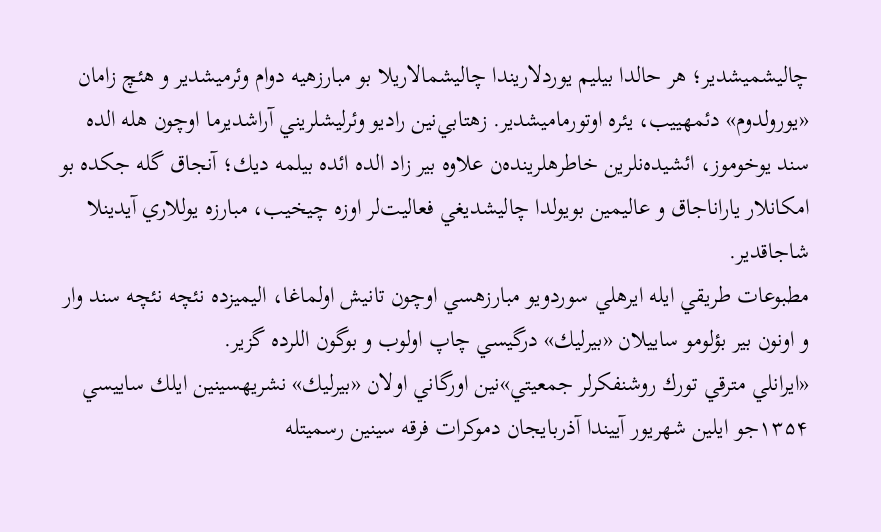چاليشميشدير؛ هر حالدا بيليم يوردلاريندا چاليشمالاريلا بو مبارزهيه دوام وئرميشدير و هئچ زامان «يورولدوم» دئمهييب، يئره اوتورماميشدير. زهتابي‌نين راديو وئرليشلريني آراشديرما اوچون هله الده سند يوخوموز، ائشيده‌نلرين خاطرهلرينده‌ن علاوه بير زاد الده ائده بيلمه ديك؛ آنجاق گله جكده بو امكانلار ياراناجاق و عاليمين بويولدا چاليشديغي فعاليت‌لر اوزه چيخيب، مبارزه يوللاري آيدينلا شاجاقدير.
مطبوعات طريقي ايله ايرهلي سوردويو مبارزهسي اوچون تانيش اولماغا، اليميزده نئچه نئچه سند وار و اونون بير بؤلومو ساييلان «بيرليك» درگيسي چاپ اولوب و بوگون اللرده گزير.
«ايرانلي مترقي تورك روشنفكرلر جمعيتي»نين اورگاني اولان «بيرليك» نشريهسينين ايلك ساييسي ۱۳۵۴جو ايلين شهريور آييندا آذربايجان دموكرات فرقه سينين رسميتله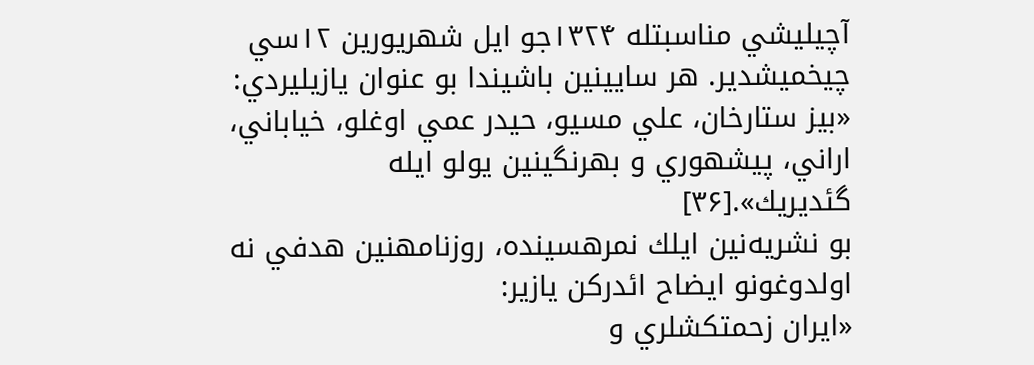آچيليشي مناسبتله ۱۳۲۴جو ايل شهريورين ۱۲سي چيخميشدير. هر سايينين باشيندا بو عنوان يازيليردي:
«بيز ستارخان، علي مسيو، حيدر عمي اوغلو، خياباني، اراني، پيشهوري و بهرنگينين يولو ايله گئديريك».[۳۶]
بو نشريه‌نين ايلك نمرهسينده، روزنامهنين هدفي نه اولدوغونو ايضاح ائدركن يازير:
«ايران زحمتكشلري و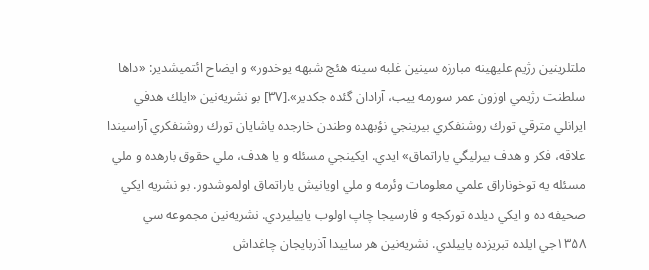ملتلرينين رژيم عليهينه مبارزه سينين غلبه سينه هئچ شبهه يوخدور» و ايضاح ائتميشدير: «داها سلطنت رژيمي اوزون عمر سورمه ييب، آرادان گئده جكدير».[۳۷] بو نشريه‌نين «ايلك هدفي ايرانلي مترقي تورك روشنفكري بيرينجي نؤبهده وطندن خارجده ياشايان تورك روشنفكري آراسيندا علاقه، فكر و هدف بيرليگي ياراتماق» ايدي. ايكينجي مسئله و يا هدف، ملي حقوق بارهده و ملي مسئله يه توخوناراق علمي معلومات وئرمه و ملي اويانيش ياراتماق اولموشدور. بو نشريه ايكي صحيفه ده و ايكي ديلده توركجه و فارسيجا چاپ اولوب ياييليردي. نشريه‌نين مجموعه سي ۱۳۵۸جي ايلده تبريزده ياييلدي. نشريه‌نين هر ساييدا آذربايجان چاغداش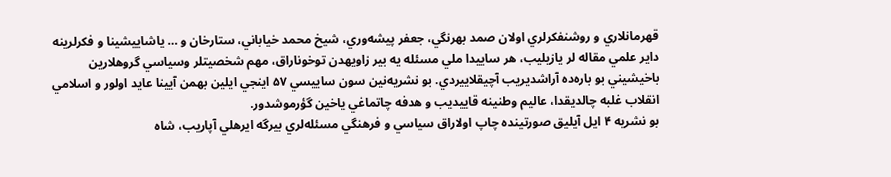قهرمانلاري و روشنفكرلري اولان صمد بهرنگي، جعفر پيشه‌وري، شيخ محمد خياباني، ستارخان و … ياشاييشينا و فكرلرينه داير علمي مقاله لر يازيليب، هر ساييدا ملي مسئله يه بير زاويهدن توخوناراق، مهم شخصيتلر وسياسي گروهلارين باخيشيني بو باره‌ده آراشديريب آچيقلاييردي. بو نشريه‌نين سون ساييسي ۵۷ اينجي ايلين بهمن آيينا عايد اولور و اسلامي انقلاب غلبه چالديقدا، عاليم وطنينه قاييديب و هدفه چاتماغي ياخين گؤرموشدور.
بو نشريه ۴ ايل آيليق صورتينده چاپ اولاراق سياسي و فرهنگي مسئله‌لري بيرگه ايرهلي آپاريب، شاه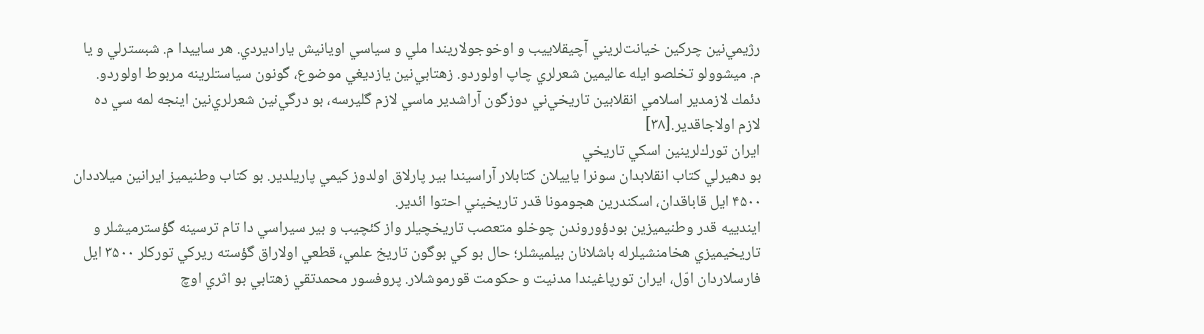رژيمي‌نين چركين خيانت‌لريني آچيقلاييب و اوخوجولاريندا ملي و سياسي اويانيش ياراديردي. هر ساييدا م. شبسترلي و يا م. ميشوولو تخلصو ايله عاليمين شعرلري چاپ اولوردو. زهتابي‌نين يازديغي موضوع، گونون سياستلرينه مربوط اولوردو. دئمك لازمدير اسلامي انقلابين تاريخي‌ني دوزگون آراشدير ماسي لازم گليرسه، بو درگي‌نين شعرلري‌نين اينجه لمه سي ده لازم اولاجاقدير.[۳۸]
ايران تورك‌لرينين اسكي تاريخي
بو دهيرلي كتاب انقلابدان سونرا ياييلان كتابلار آراسيندا بير پارلاق اولدوز كيمي پاريلدير. بو كتاب وطنيميز ايرانين ميلاددان ۴۵۰۰ ايل قاباقدان، اسكندرين هجومونا قدر تاريخيني احتوا ائدير.
ايندييه قدر وطنيميزين بودؤوروندن چوخلو متعصب تاريخچيلر واز كئچيب و بير سيراسي دا تام ترسينه گؤسترميشلر و تاريخيميزي هخامنشيلرله باشلانان بيلميشلر؛ حال بو كي بوگون تاريخ علمي، قطعي اولاراق گؤسته ريركي توركلر ۳۵۰۰ ايل فارسلاردان اوّل، ايران تورپاغيندا مدنيت و حكومت قورموشلار. پروفسور محمدتقي زهتابي بو اثري اوچ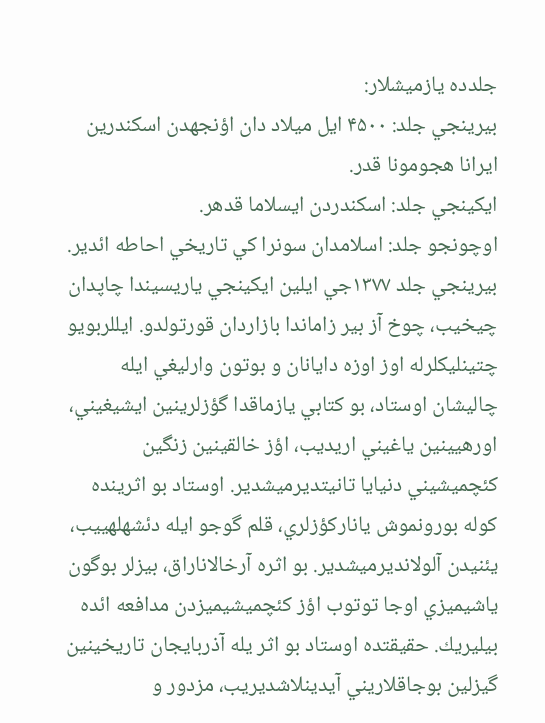جلدده يازميشلار:
بيرينجي جلد: ۴۵۰۰ ايل ميلاد دان اؤنجهدن اسكندرين ايرانا هجومونا قدر.
ايكينجي جلد: اسكندردن ايسلاما قدهر.
اوچونجو جلد: اسلامدان سونرا كي تاريخي احاطه ائدير.
بيرينجي جلد ۱۳۷۷جي ايلين ايكينجي ياريسيندا چاپدان چيخيب، چوخ آز بير زاماندا بازاردان قورتولدو. ايللربويو چتينليكلرله اوز اوزه دايانان و بوتون وارليغي ايله چاليشان اوستاد، بو كتابي يازماقدا گؤزلرينين ايشيغيني، اورهيينين ياغيني اريديب، اؤز خالقينين زنگين كئچميشيني دنيايا تانيتديرميشدير. اوستاد بو اثرينده كوله بورونموش ياناركؤزلري، قلم گوجو ايله دئشهلهييب، يئنيدن آلولانديرميشدير. بو اثره آرخالاناراق، بيزلر بوگون ياشيميزي اوجا توتوب اؤز كئچميشيميزدن مدافعه ائده بيليريك. حقيقتده اوستاد بو اثر يله آذربايجان تاريخينين گيزلين بوجاقلاريني آيدينلاشديريب، مزدور و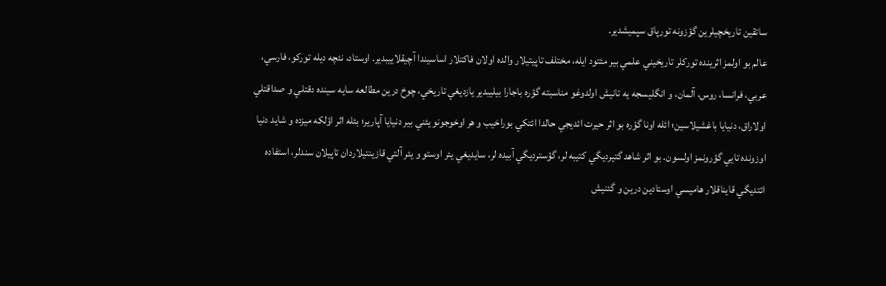ساتقین تاريخچيلرين گؤزونه تورپاق سپميشدير.
عالم بو اولمز اثرينده توركلر تاريخيني علمي بير مئتود ايله، مختلف تاپيتيلار والده اولان فاكتلار اساسيندا آچيقلاييبدير. اوستاد، نئچه ديله توركو، فارسي، عربي، فرانسا، روس، آلمان، و انگليسجه يه تانيش اولدوغو مناسبته گؤره باجارا بيليبدير يازديغي تاريخي، چوخ درين مطالعه سايه سينده دقتلي و صداقتلي اولاراق، دنيايا باغشيلاسين؛ ائله اونا گؤره بو اثر حيرت ائديجي حالدا ائتكي بوراخيب و هر اوخوجونو يئني بير دنيايا آپارير؛ بئله اثر اؤلكه ميزده و شايد دنيا اوزونده تايي گؤرونمز اولسون. بو اثر شاهد گتيرديگي كتيبه لر، گؤسترديگي آبيده لر، سايديغي يئر اوستو و يئر آلتي قازينتيلاردان تاپيلان سندلر، استفاده ائتديگي قايناقلار هاميسي اوستادين درين و گئنيش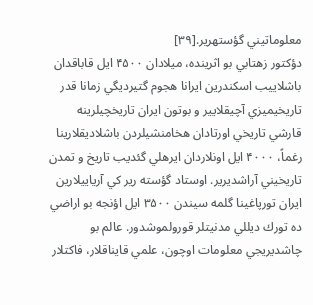معلوماتيني گؤستهرير.[۳۹]
دؤكتور زهتابي بو اثرينده، ميلادان ۴۵۰۰ ايل قاباقدان باشلاييب اسكندرين ايرانا هجوم گتيرديگي زمانا قدر تاريخيميزي آچيقلايير و بوتون ايران تاريخچيلرينه قارشي تاريخي اورتادان هخامنشيلردن باشلاديقلارينا رغماً، ۴۰۰۰ ايل اونلاردان ايرهلي گئديب تاريخ و تمدن تاريخيني آراشديرير. اوستاد گؤسته رير كي آرياييلارين ايران تورپاغينا گلمه سيندن ۳۵۰۰ ايل اؤنجه بو اراضي ده تورك ديللي مدنيتلر قورولموشدور. عالم بو چاشديريجي معلومات اوچون، علمي قايناقلار، فاكتلار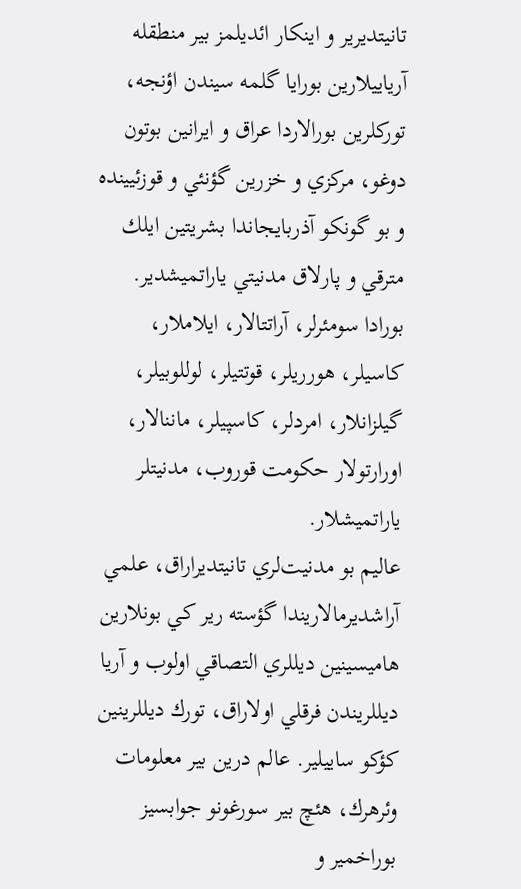تانيتديرير و اينكار ائديلمز بير منطقله آرياييلارين بورايا گلمه سيندن اؤنجه، توركلرين بورالاردا عراق و ايرانين بوتون دوغو، مركزي و خزرين گؤنئي و قوزئيينده و بو گونكو آذربايجاندا بشريتين ايلك مترقي و پارلاق مدنيتي ياراتميشدير.
بورادا سومئرلر، آراتتالار، ايلاملار، كاسيلر، هورريلر، قوتتيلر، لوللوبيلر، گيلزانلار، امردلر، كاسپيلر، ماننالار، اورارتولار حكومت قوروب، مدنيتلر ياراتميشلار.
عاليم بو مدنيت‌لري تانيتديراراق، علمي آراشديرمالاريندا گؤسته رير كي بونلارين هاميسينين ديللري التصاقي اولوب و آريا ديللريندن فرقلي اولاراق، تورك ديللرينين كؤكو ساييلير. عالم درين بير معلومات وئرهرك، هئچ بير سورغونو جوابسيز بوراخمير و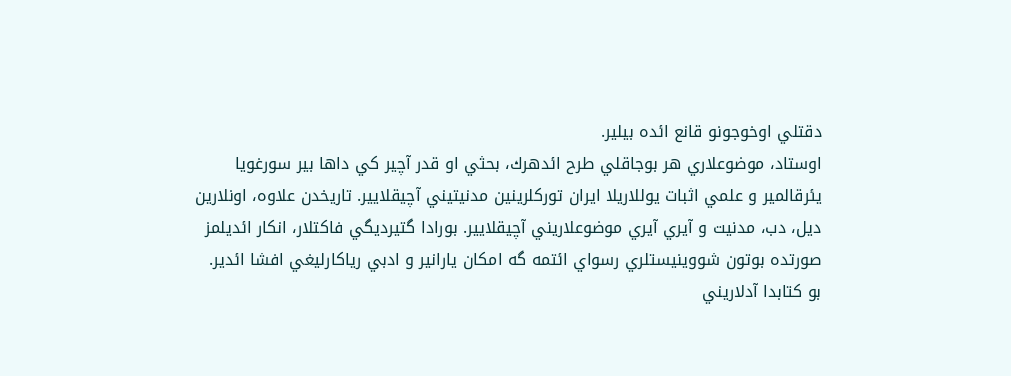دقتلي اوخوجونو قانع ائده بيلير.
اوستاد، موضوعلاري هر بوجاقلي طرح ائدهرك، بحثي او قدر آچير كي داها بير سورغويا يئرقالمير و علمي اثبات يوللاريلا ايران توركلرينين مدنيتيني آچيقلايير. تاريخدن علاوه، اونلارين ديل، دب، مدنيت و آيري آيري موضوعلاريني آچيقلايير. بورادا گتيرديگي فاكتلار، انكار ائديلمز صورتده بوتون شووينيستلري رسواي ائتمه گه امكان يارانير و ادبي رياكارليغي افشا ائدير.
بو كتابدا آدلاريني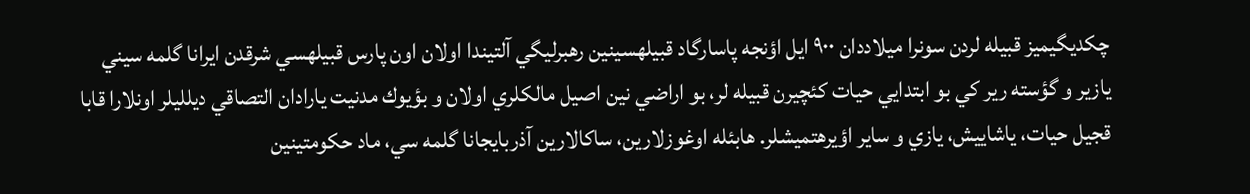چكديگيميز قبيله لردن سونرا ميلاددان ۹۰۰ ايل اؤنجه پاسارگاد قبيلهسينين رهبرليگي آلتيندا اولان اون پارس قبيلهسي شرقدن ايرانا گلمه سيني يازير و گؤسته رير كي بو ابتدايي حيات كئچيرن قبيله لر، بو اراضي نين اصيل مالكلري اولان و بؤيوك مدنيت يارادان التصاقي ديلليلر اونلارا قابا قجيل حيات، ياشاييش، يازي و ساير اؤيرهتميشلر. هابئله اوغوزلارين، ساكالارين آذربايجانا گلمه سي، ماد حكومتينين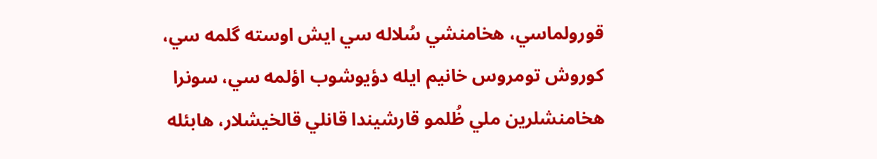قورولماسي، هخامنشي سُلاله سي ايش اوسته گلمه سي، كوروش تومروس خانيم ايله دؤيوشوب اؤلمه سي، سونرا هخامنشلرين ملي ظُلمو قارشيندا قانلي قالخيشلار، هابئله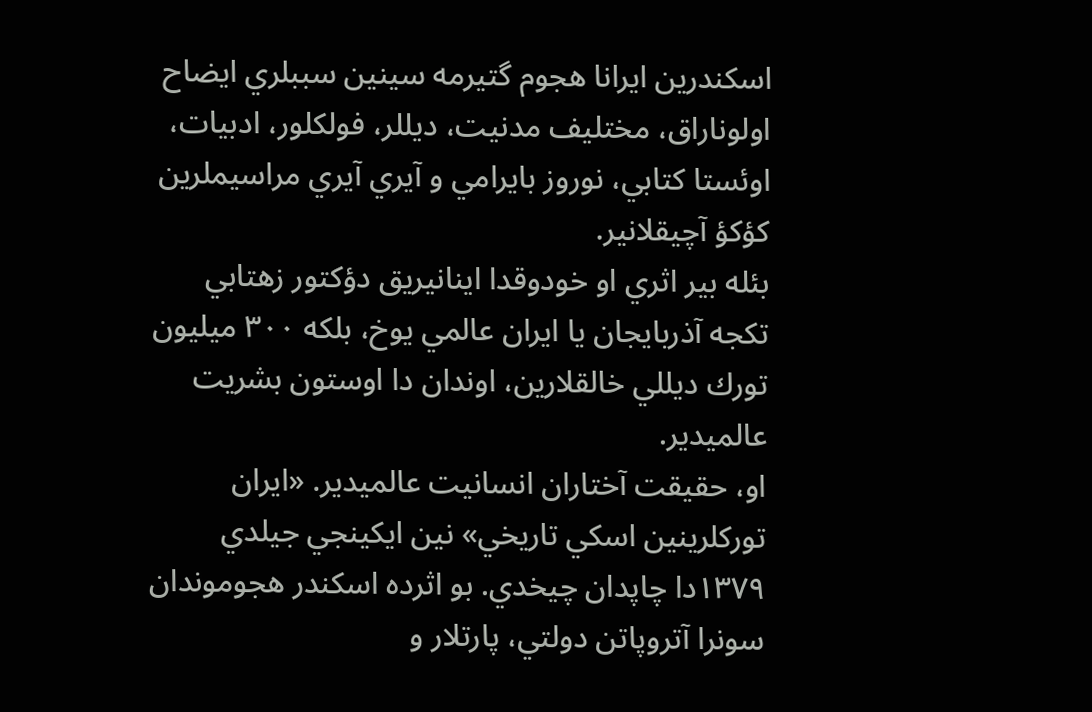اسكندرين ايرانا هجوم گتيرمه سينين سببلري ايضاح اولوناراق، مختليف مدنيت، ديللر، فولكلور، ادبيات، اوئستا كتابي، نوروز بايرامي و آيري آيري مراسيملرين كؤكؤ آچيقلانير.
بئله بير اثري او خودوقدا اينانيريق دؤكتور زهتابي تكجه آذربايجان يا ايران عالمي يوخ، بلكه ۳۰۰ ميليون تورك ديللي خالقلارين، اوندان دا اوستون بشريت عالميدير.
او، حقيقت آختاران انسانيت عالميدير. «ايران توركلرینين اسكي تاريخي» نين ايكينجي جيلدي ۱۳۷۹دا چاپدان چيخدي. بو اثرده اسكندر هجوموندان سونرا آتروپاتن دولتي، پارتلار و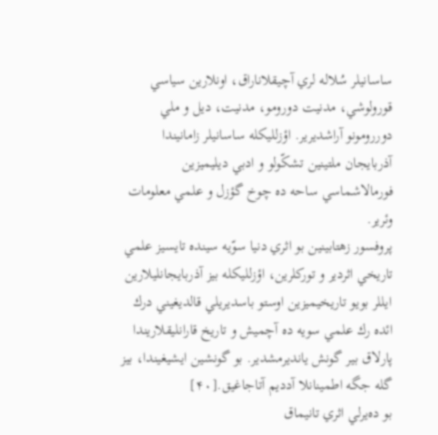ساسانيلر سُلاله لري آچيقلاناراق، اونلارين سياسي قورولوشي، مدنيت دورومو، مدنيت، ديل و ملي دوررومونو آراشديرير. اؤزلليكله ساسانيلر زامانيندا آذربايجان ملتينين تشكّولو و ادبي ديليميزين فورمالاشماسي ساحه ده چوخ گؤزل و علمي معلومات وئرير.
پروفسور زهتابينين بو اثري دنيا سوّيه سينده تايسيز علمي تاريخي اثردير و توركلرين، اؤزلليكله بيز آذربايجانليلارين ايللر بويو تاريخيميزين اوستو باسديريلي قالديغيني درك ائده رك علمي سويه ده آچميش و تاريخ قارانليقلاريندا پارلاق بير گونش يانديرمشدير. بو گونشين ايشيغيندا، بيز گله جگه اطمينانلا آدديم آتاجاغيق.[۴۰]
بو ده‌يرلي اثري تانيماق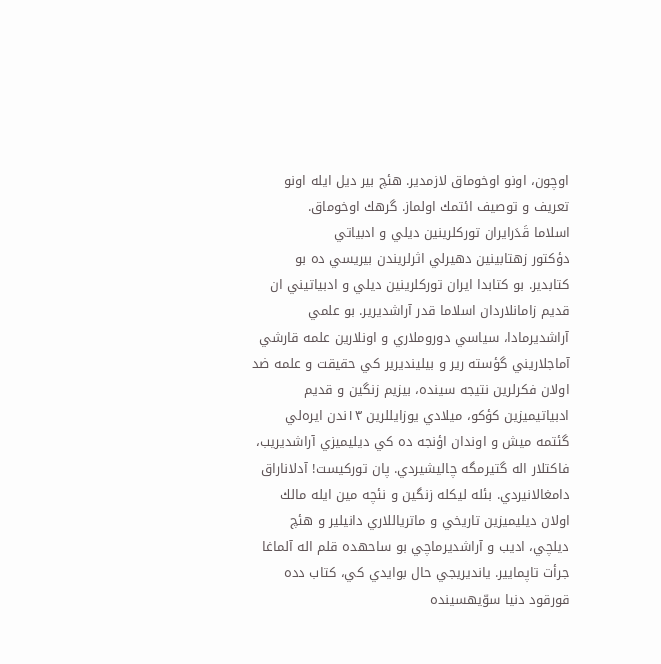اوچون، اونو اوخوماق لازمدير. هئچ بير ديل ايله اونو تعريف و توصيف ائتمك اولماز. گرهك اوخوماق.
اسلاما قَدَرايران توركلرينين ديلي و ادبياتي
دؤكتور زهتابينين دهيرلي اثرلريندن بيريسي ده بو كتابدير. بو كتابدا ايران توركلرينين ديلي و ادبياتيني ان قديم زامانلاردان اسلاما قدر آراشديرير. بو علمي آراشديرمادا، سياسي دوروملاري و اونلارين علمه قارشي آماجلاريني گؤسته رير و بيلينديرير كي حقيقت و علمه ضد اولان فكرلرين نتيجه سينده، بيزيم زنگين و قديم ادبياتيميزين كؤكو، ميلادي يوزايللرين ۱۳ندن ايره‌لي گئتمه ميش و اوندان اؤنجه ده كي ديليميزي آراشديريب، فاكتلار اله گتيرمگه چاليشيردي. پان توركيست! آدلاناراق دامغالانيردي. بئله لیکله زنگين و نئچه مين ايله مالك اولان ديليميزين تاريخي و ماترياللاري دانيلير و هئچ ديلچي، اديب و آراشديرماچي بو ساحهده قلم اله آلماغا جرأت تاپمايير. يانديريجي حال بوايدي كي، كتاب دده قورقود دنيا سوّيهسينده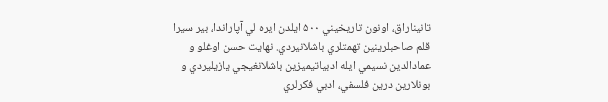تانيناراق، اونون تاريخيني ۵۰۰ ايلدن ايره لي آپاراندا، بير سيرا قلم صاحبلرينين تهمتلري باشلانيردي. نهايت حسن اوغلو و عمادالدين نسيمي ايله ادبياتيميزين باشلانغيجي يازيليردي و بونلارين درين فلسفي، ادبي فكرلري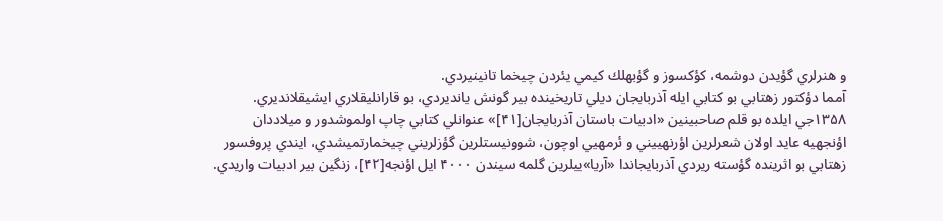و هنرلري گؤيدن دوشمه، كؤكسوز و گؤبهلك كيمي يئردن چيخما تانينيردي.
آمما دؤكتور زهتابي بو كتابي ايله آذربايجان ديلي تاريخينده بير گونش يانديردي، بو قارانليقلاري ايشيقلانديري.
۱۳۵۸جي ايلده بو قلم صاحبينين «ادبيات باستان آذربايجان[۴۱]» عنوانلي كتابي چاپ اولموشدور و ميلاددان اؤنجهيه عايد اولان شعرلرين اؤرنهييني و ئرمهيي اوچون، شوونيستلرين گؤزلريني چيخمارتميشدي، ايندي پروفسور زهتابي بو اثرينده گؤسته ريردي آذربايجاندا «آريا»ييلرين گلمه سيندن ۴۰۰۰ ايل اؤنجه[۴۲]، زنگين بير ادبيات واريدي.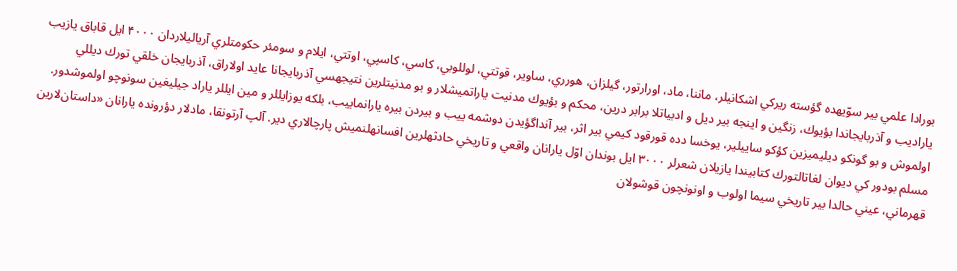بورادا علمي بير سوّيهده گؤسته ريركي اشكانيلر، ماننا، ماد، اورارتور، گيلزان، هورري، ساوير، قوتتي، لوللوبي، كاسي، كاسپي، اوتتي، ايلام و سومئر حكومتلري آرياليلاردان ۴۰۰۰ ايل قاباق يازيب ياراديب و آذربايجاندا بؤيوك، زنگين و اينجه بير ديل و ادبياتلا برابر درين، محكم و بؤيوك مدنيت ياراتميشلار و بو مدنيتلرين نتيجهسي آذربايجانا عايد اولاراق، آذربايجان خلقي تورك ديللي اولموش و بو گونكو ديليميزين كؤكو ساييلير، يوخسا دده قورقود كيمي بير اثر، بير آنداگؤيدن دوشمه ييب و بيردن بيره يارانماييب، بلكه يوزايللر و مين ايللر ياراد جيليغين سونوچو اولموشدور.
مسلم بودور كي ديوان لغاتالتورك كتابيندا يازيلان شعرلر ۳۰۰۰ ايل بوندان اوّل يارانان واقعي و تاريخي حادثهلرين افسانهلنميش پارچالاري دير. آلپ آرتونقا، مادلار دؤرونده يارانان «داستان‌لارين قهرماني، عيني حالدا بير تاريخي سيما اولوب و اونونچون قوشولان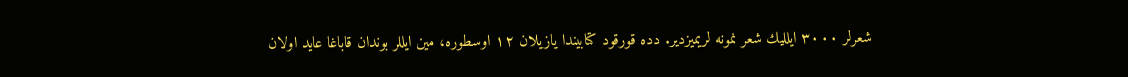شعرلر ۳۰۰۰ ايلليك شعر نمونه لريميزدير. دده قورقود كتابيندا يازيلان ۱۲ اوسطوره، مين ايللر بوندان قاباغا عايد اولان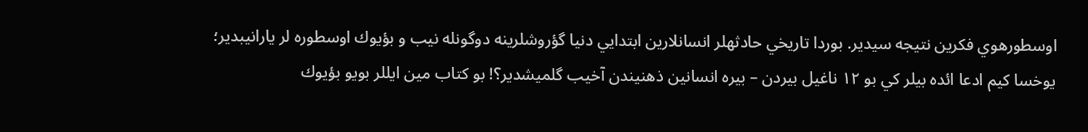اوسطورهوي فكرين نتيجه سيدير. بوردا تاريخي حادثهلر انسانلارين ابتدايي دنيا گؤروشلرينه دوگونله نيب و بؤيوك اوسطوره لر يارانيبدير؛ يوخسا كيم ادعا ائده بيلر كي بو ۱۲ ناغيل بيردن – بيره انسانين ذهنيندن آخيب گلميشدير؟! بو كتاب مين ايللر بويو بؤيوك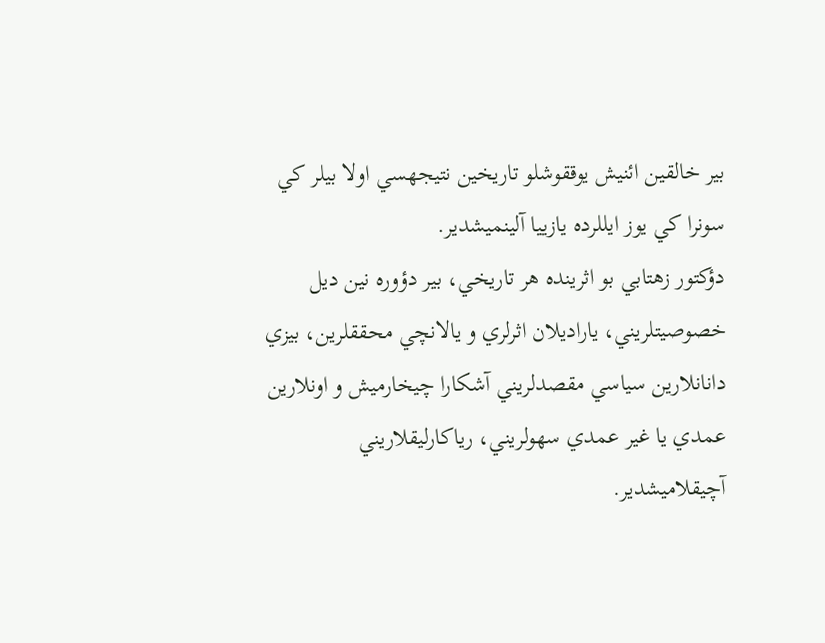بير خالقين ائنيش يوققوشلو تاريخين نتيجهسي اولا بيلر كي سونرا كي يوز ايللرده يازييا آلينميشدير.
دؤكتور زهتابي بو اثرينده هر تاريخي، بير دؤوره نين ديل خصوصيتلريني، ياراديلان اثرلري و يالانچي محققلرين، بيزي دانانلارين سياسي مقصدلريني آشكارا چيخارميش و اونلارين عمدي يا غير عمدي سهولريني، رياکارليقلاريني آچيقلاميشدير.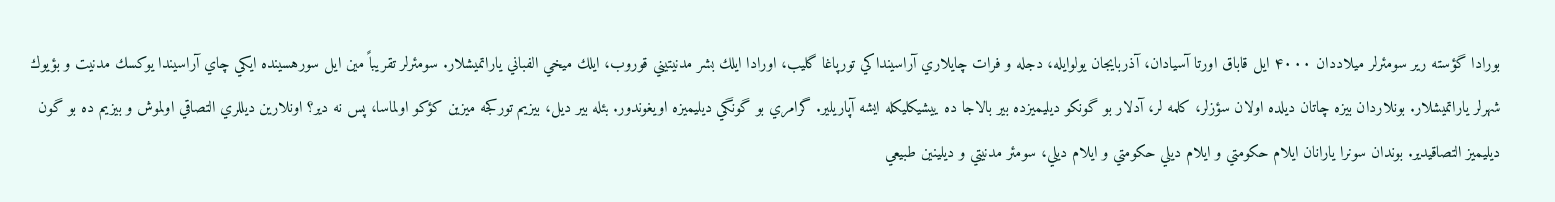بورادا گؤسته رير سومئرلر ميلاددان ۴۰۰۰ ايل قاباق اورتا آسيادان، آذربايجان يولوايله، دجله و فرات چايلاري آراسينداكي تورپاغا گليب، اورادا ايلك بشر مدنيتيني قوروب، ايلك ميخي الفباني ياراتميشلار. سومئرلر تقريباً مين ايل سورهسينده ايكي چاي آراسيندا يوكسك مدنيت و بؤيوك شهرلر ياراتميشلار. بونلاردان بيزه چاتان ديلده اولان سؤزلر، كلمه لر، آدلار بو گونكو ديليميزده بير بالاجا ده ييشيكليكله ايشه آپاريلير. گرامري بو گونگي ديليميزه اويغوندور. بئله بير ديل، بيزيم توركجه ميزين كؤكو اولماسا، پس نه دير؟ اونلارين ديللري التصاقي اولموش و بيزيم ده بو گون ديليميز التصاقيدير. بوندان سونرا يارانان ايلام حكومتي و ايلام ديلي حكومتي و ايلام ديلي، سومئر مدنيتي و ديلينين طبيعي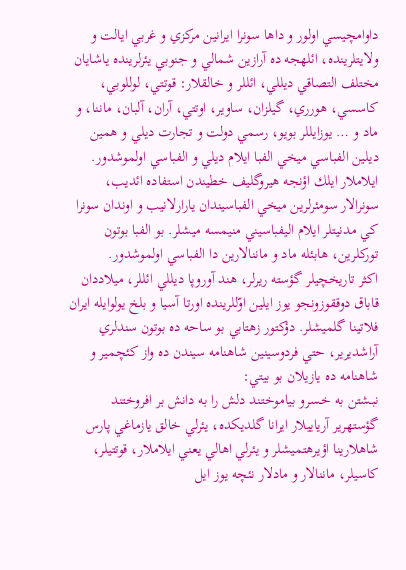داوامچيسي اولور و داها سونرا ايرانين مركزي و غربي ايالت و ولايتلرينده، ائلهجه ده آرازين شمالي و جنوبي يئرلرينده ياشايان مختلف التصاقي ديللي، ائللر و خالقلار: قوتتي، لوللوبي، كاسسي، هورري، گيلزان، ساوير، اوتتي، آران، آلبان، ماننا، و ماد و … يوزايللر بويو، رسمي دولت و تجارت ديلي و همين ديلين الفباسي ميخي الفبا ايلام ديلي و الفباسي اولموشدور.
ايلاملار ايلك اؤنجه هيروگليف خطيندن استفاده ائديب، سونرالار سومئرلرين ميخي الفباسيندان يارارلانيب و اوندان سونرا كي مدنيتلر ايلام اليفباسيني منيمسه ميشلر. بو الفبا بوتون توركلرين، هابئله ماد و ماننالارين دا الفباسي اولموشدور.
اكثر تاريخچيلر گؤسته ريرلر، هند آوروپا ديللي ائللر، ميلاددان قاباق دوققوزونجو يوز ايلين اوّللرينده اورتا آسيا و بلخ يولوايله ايران فلاتينا گلميشلر. دؤكتور زهتابي بو ساحه ده بوتون سندلري آراشديرير، حتي فردوسينين شاهنامه سيندن ده واز كئچمير و شاهنامه ده يازيلان بو بيتي:
نبـشتن به خـسرو بياموختـند دلش را به دانش بر افروختند
گؤستهرير آرياييلار ايرانا گلديكده، يئرلي خالق يازماغي پارس شاهلارينا اؤيرهتميشلر و يئرلي اهالي يعني ايلاملار، قوتتيلر، كاسيلر، ماننالار و مادلار نئچه يوز ايل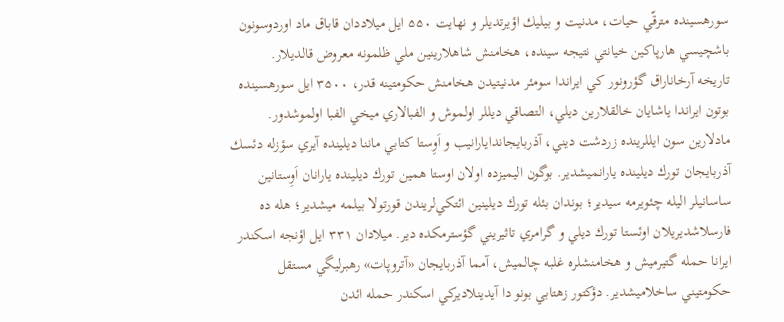سورهسينده مترقّي حيات، مدنيت و بيليك اؤيرتديلر و نهايت ۵۵۰ ايل ميلاددان قاباق ماد اوردوسونون باشچيسي هارپاكين خيانتي نتيجه سينده، هخامنش شاهلارينين ملي ظلمونه معروض قالديلار.
تاريخه آرخاناراق گؤرونور كي ايراندا سومئر مدنيتيدن هخامنش حكومتينه قدر، ۳۵۰۰ ايل سورهسينده بوتون ايراندا ياشايان خالقلارين ديلي، التصاقي ديللر اولموش و الفبالاري ميخي الفبا اولموشدور. مادلارين سون ايللرينده زردشت ديني، آذربايجاندايارانيب و اَوِستا كتابي ماننا ديلينده آيري سؤزله دئسك آذربايجان تورك ديلينده يارانميشدير. بوگون اليميزده اولان اوستا همين تورك ديلينده يارانان اَوِستانين ساسانيلر اليله چئويرمه سيدير؛ بوندان بئله تورك ديلينين ائتكي‌لريندن قورتولا بيلمه ميشدير؛ هله ده فارسلاشديريلان اوئستا تورك ديلي و گرامري تاثيريني گؤسترمكده دير. ميلادان ۳۳۱ ايل اؤنجه اسكندر ايرانا حمله گتيرميش و هخامنشلره غلبه چالميش، آمما آذربايجان «آتروپات» رهبرليگي مستقل حكومتيني ساخلاميشدير. دؤكتور زهتابي بونو دا آيدينلاديركي اسكندر حمله ائدن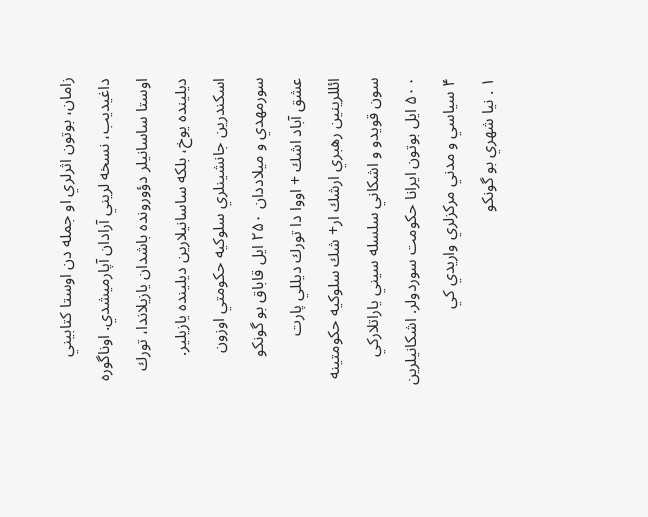زامان، بوتون اثرلري او جمله دن اوستا كتابيني داغيديب، نسخه لريني آرادان آپارميشدي. اوناگوره اوستا ساسانيلر دؤورونده باشدان يازيلاندا، تورك ديلينده يوخ، بلكه ساسانيلارين ديلينده يازيلير.
اسكندرين جانشينلري سلوكيه حكومتي اوزون سورمهدي و ميلاددان ۲۵۰ ايل قاباق بو گونكو عشق آباد اشك + اووا دا تورك ديللي پارت ائللرينين رهبري ارشك ار+ شك سلوكيه حكومتينه سون قويدو و اشكاني سلسله سيني ياراتلاركي ۵۰۰ ايل بوتون ايرانا حكومت سوردولر. اشكانيلرين ۴ سياسي و مدني مركزلري واريدي كي
۱ . نيا شهري بو گونكو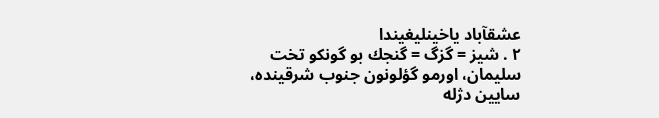عشقآباد ياخينليغيندا
۲ . شيز = گزگ = گنجك بو گونكو تخت سليمان، اورمو گؤلونون جنوب شرقينده، سايين دژله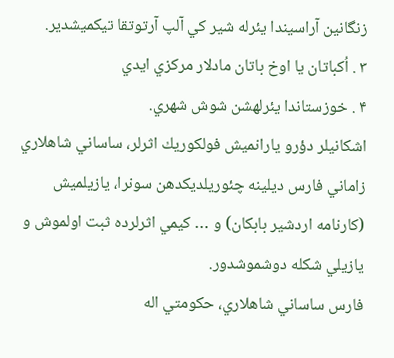زنگانين آراسيندا يئرله شير كي آلپ آرتوتقا تيكميشدير.
۳ . اُكباتان يا اوخ باتان مادلار مركزي ايدي
۴ . خوزستاندا يئرلهشن شوش شهري.
اشكانيلر دؤرو يارانميش فولكوريك اثرلر، ساساني شاهلاري زاماني فارس ديلينه چئوريلديكدهن سونرا، يازيلميش (كارنامه اردشير بابكان) و … كيمي اثرلرده ثبت اولموش و يازيلي شكله دوشموشدور.
فارس ساساني شاهلاري، حكومتي اله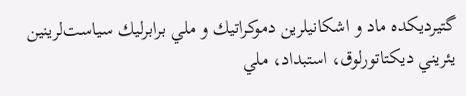گتيرديكده ماد و اشكانيلرين دموكراتيك و ملي برابرليك سياست‌لرينين يئريني ديكتاتورلوق، استبداد، ملي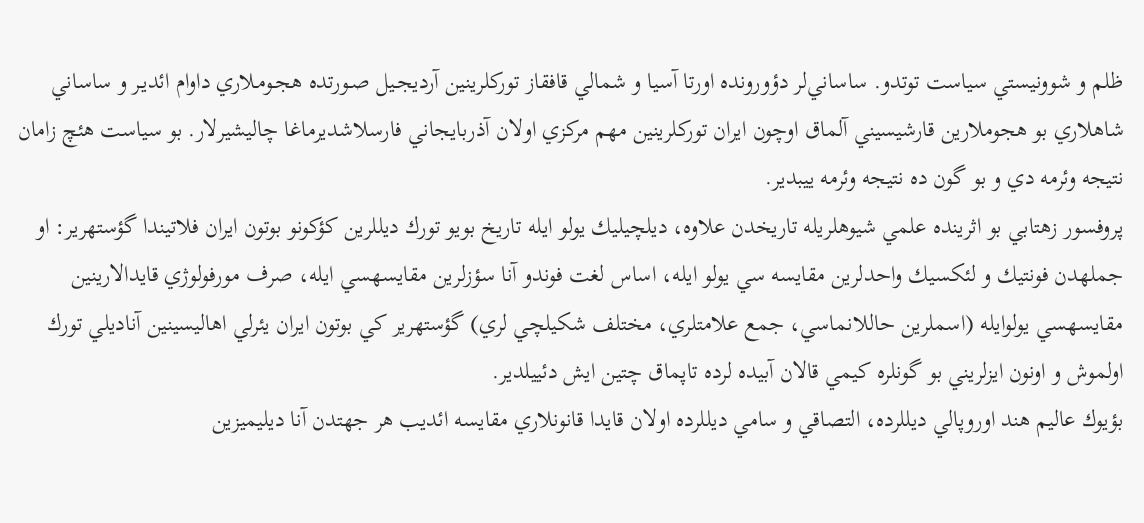ظلم و شوونيستي سياست توتدو. ساساني‌لر دؤورونده اورتا آسيا و شمالي قافقاز توركلرينين آرديجـيل صـورتده هجـومـلاري داوام ائديـر و ساساني شاهلاري بو هجوملارين قارشيسيني آلماق اوچون ايران توركلرينين مهم مركزي اولان آذربايجاني فارسلاشديرماغا چاليشيرلار. بو سياست هئچ زامان نتيجه وئرمه دي و بو گون ده نتيجه وئرمه ييبدير.
پروفسور زهتابي بو اثرينده علمي شيوهلريله تاريخدن علاوه، ديلچيليك يولو ايله تاريخ بويو تورك ديللرين كؤكونو بوتون ايران فلاتيندا گؤستهرير: او جملهدن فونتيك و لئكسيك واحدلرين مقايسه سي يولو ايله، اساس لغت فوندو آنا سؤزلرين مقايسهسي ايله، صرف مورفولوژي قايدالارينين مقايسهسي يولوايله (اسملرين حاللانماسي، جمع علامتلري، مختلف شكيلچي لري) گؤستهرير كي بوتون ايران يئرلي اهاليسينين آناديلي تورك اولموش و اونون ايزلريني بو گونلره كيمي قالان آبيده لرده تاپماق چتين ايش دئييلدير.
بؤيوك عاليم هند اوروپالي ديللرده، التصاقي و سامي ديللرده اولان قايدا قانونلاري مقايسه ائديب هر جهتدن آنا ديليميزين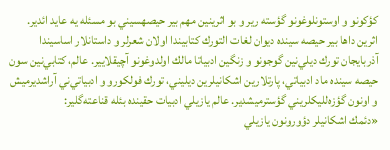كؤكونو و اوستونلوغونو گؤسته رير و بو اثرينين مهم بير حيصهسيني بو مسئله یه عايد ائدير.
اثرين داها بير حيصه سينده ديوان لغات التورك كتابيندا اولان شعرلر و داستانلار اساسيندا آذربايجان تورك ديلي‌نين گوجونو و زنگين ادبياتا مالك اولدوغونو آچيقلايير. عالم، كتابي‌نين سون حيصه سينده ماد ادبياتي، پارتلارين اشكانيلرين ديليني، تورك فولكورو و ادبياتي‌ني آراشديرميش و اونون گؤزه‌لليكلريني گؤسترميشدير. عالم يازيلي ادبيات حقينده بئله قناعته‌گلير:
«دئمك اشكانيلر دؤورونون يازيلي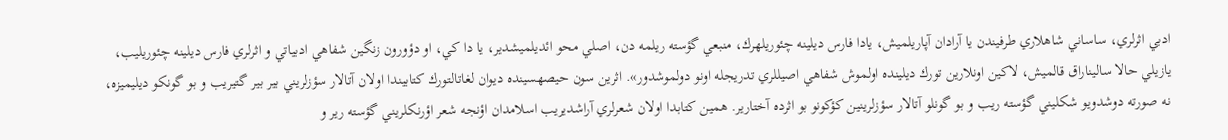ادبي اثرلري، ساساني شاهلاري طرفيندن يا آرادان آپاريلميش، يادا فارس ديلينه چئوريلهرك، منبعي گؤسته ريلمه دن، اصلي محو ائديلميشدير، يا دا كي، او دؤورون زنگين شفاهي ادبياتي و اثرلري فارس ديلينه چئوريليب، يازيلي حالا ساليناراق قالميش، لاكين اونلارين تورك ديلينده اولموش شفاهي اصيللري تدريجله اونو دولموشدور». اثرين سون حيصهسينده ديوان لغاتالتورك كتابيندا اولان آتالار سؤزلريني بير بير گتيريب و بو گونكو ديليميزه، نه صورته دوشدويو شكليني گؤسته ريب و بو گونلو آتالار سؤزلرينين كؤكونو بو اثرده آختارير. همين كتابدا اولان شعرلري آراشديريب اسلامدان اؤنجه شعر اؤرنكلريني گؤسته رير و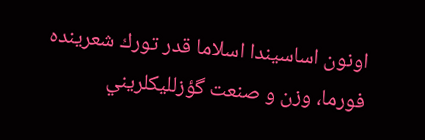اونون اساسيندا اسلاما قدر تورك شعرينده فورما، وزن و صنعت گؤزلليكلريني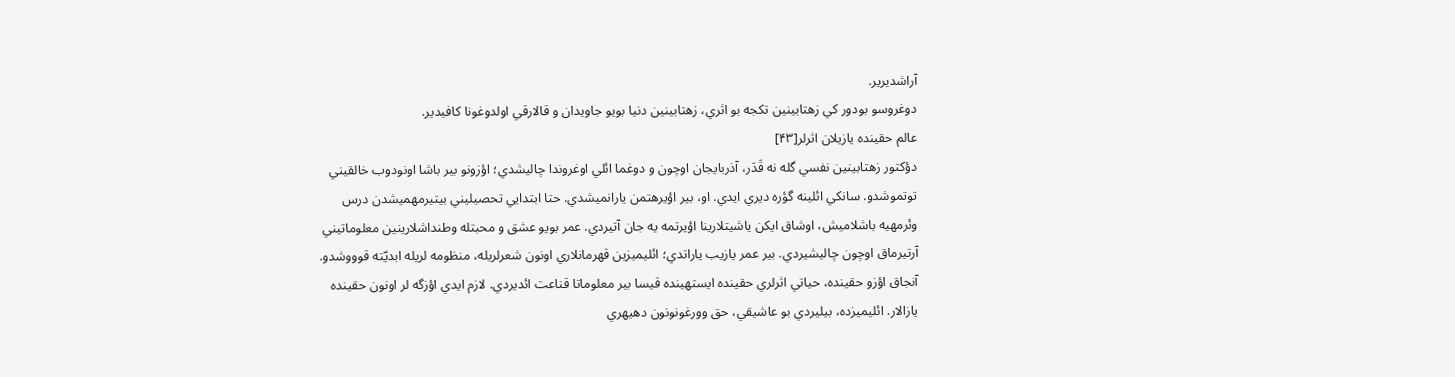آراشديرير.
دوغروسو بودور كي زهتابينين تكجه بو اثري، زهتابينين دنيا بويو جاويدان و قالارقي اولدوغونا كافيدير.
عالم حقينده يازيلان اثرلر[۴۳]
دؤكتور زهتابينين نفسي گله نه قَدَر، آذربايجان اوچون و دوغما ائلي اوغروندا چاليشدي؛ اؤزونو بير باشا اونودوب خالقيني توتموشدو. سانكي ائلينه گؤره ديري ايدي. او، بير اؤيرهتمن يارانميشدي. حتا ابتدايي تحصيليني بيتيرمهميشدن درس وئرمهيه باشلاميش، اوشاق ايكن ياشيتلارينا اؤيرتمه يه جان آتيردي. عمر بويو عشق و محبتله وطنداشلارينين معلوماتيني آرتيرماق اوچون چاليشيردي. بير عمر يازيب ياراتدي؛ ائليميزين قهرمانلاري اونون شعرلريله، منظومه لريله ابديّته قوووشدو. آنجاق اؤزو حقينده، حياتي اثرلري حقينده ايستهينده قيسا بير معلوماتا قناعت ائديردي. لازم ايدي اؤزگه لر اونون حقينده يازالار. ائليميزده، بيليردي بو عاشيقي، حق وورغونونون دهيهري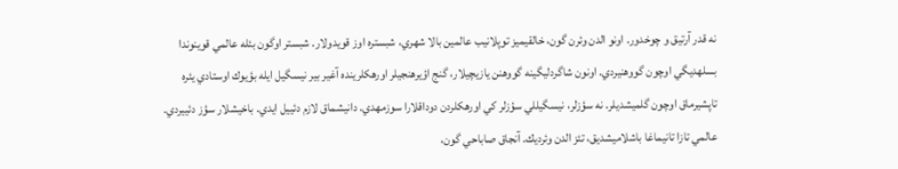نه قدر آرتيق و چوخدور. اونو الدن وئرن گون، خالقيميز توپلانيب عالمين بالا شهري، شبستره اوز قويدولار. شبستر اوگون بئله عالمي قوينوندا بسلهديگي اوچون گووهنيردي. اونون شاگردليگينه گووهنن يازيچيلار، گنج اؤيرهنجيلر اورهكلرينده آغير بير نيسگيل ايله بؤيوك اوستادي يئره تاپشيرماق اوچون گلميشديلر. نه سؤزلر، نيسگيللي سؤزلر كي اورهكلردن دوداقلارا سوزمهدي. دانيشماق لازم دئييل ايدي. باخيشلار سؤز دئييردي. عالمي تازا تانيماغا باشلاميشديق، تئز الدن وئرديك. آنجاق صاباحي گون،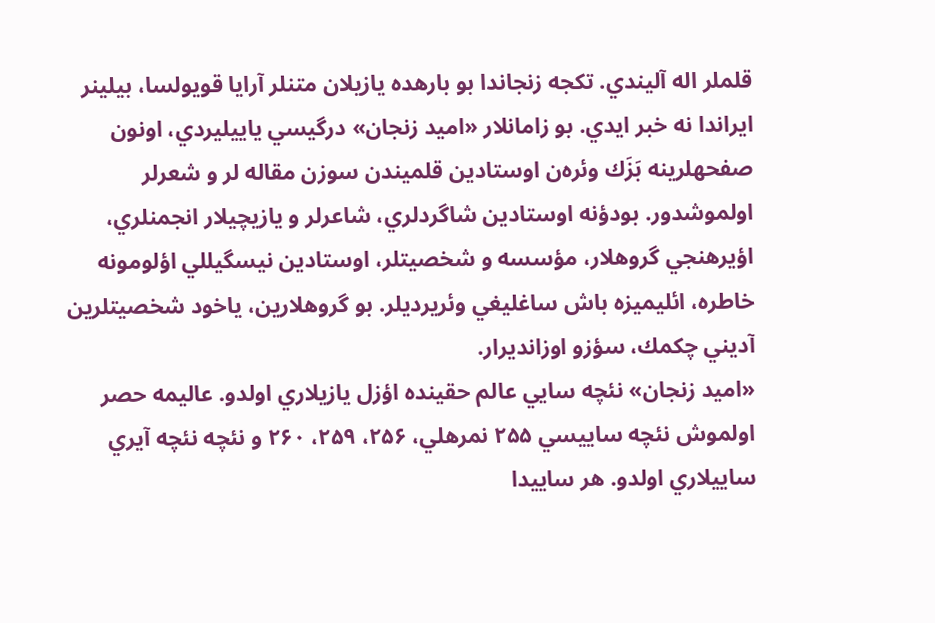قلملر اله آليندي. تكجه زنجاندا بو بارهده يازيلان متنلر آرايا قويولسا، بيلينر ايراندا نه خبر ايدي. بو زامانلار «اميد زنجان» درگيسي ياييليردي، اونون صفحهلرينه بَزَك وئره‌ن اوستادين قلميندن سوزن مقاله لر و شعرلر اولموشدور. بودؤنه اوستادين شاگردلري، شاعرلر و يازيچيلار انجمنلري، اؤيرهنجي گروهلار، مؤسسه و شخصيتلر، اوستادين نيسگيللي اؤلومونه خاطره، ائليميزه باش ساغليغي وئريرديلر. بو گروهلارين، ياخود شخصيتلرين آديني چكمك، سؤزو اوزانديرار.
«اميد زنجان» نئچه سايي عالم حقينده اؤزل يازيلاري اولدو. عاليمه حصر اولموش نئچه ساييسي ۲۵۵ نمرهلي، ۲۵۶، ۲۵۹، ۲۶۰ و نئچه نئچه آيري ساييلاري اولدو. هر ساييدا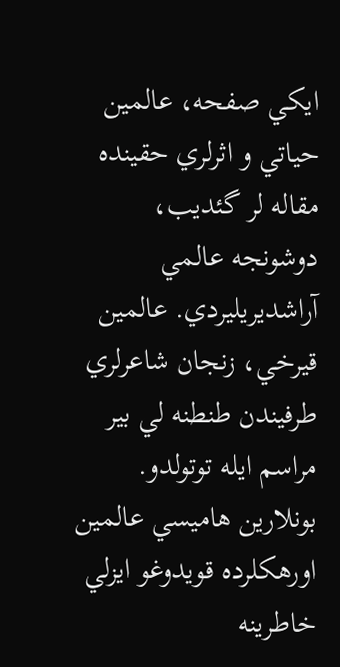ايكي صفحه، عالمين حياتي و اثرلري حقينده مقاله لر گئديب، دوشونجه عالمي آراشديريليردي. عالمين قيرخي، زنجان شاعرلري طرفيندن طنطنه لي بير مراسم ايله توتولدو. بونلارين هاميسي عالمين اورهكلرده قويدوغو ايزلي خاطرينه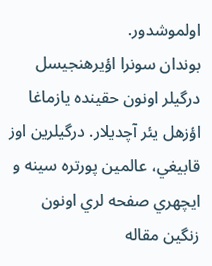اولموشدور.
بوندان سونرا اؤيرهنجيسل درگيلر اونون حقينده يازماغا اؤزهل يئر آچديلار. درگيلرين اوز قابيغي، عالمين پورتره سينه و ايچهري صفحه لري اونون زنگين مقاله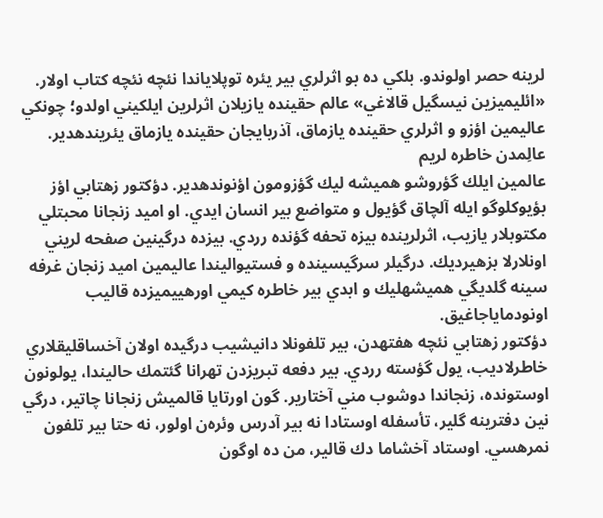لرينه حصر اولوندو. بلكي ده بو اثرلري بير يئره توپلاياندا نئچه نئچه كتاب اولار.
«ائليميزين نيسگيل قالاغي» عالم حقينده يازيلان اثرلرين ايلكيني اولدو؛ چونكي عاليمين اؤزو و اثرلري حقينده يازماق، آذربايجان حقينده يازماق يئريندهدير.
عالِمدن خاطره لريم
عالمين ايلك گؤروشو هميشه ليك گؤزومون اؤنوندهدير. دؤكتور زهتابي اؤز بؤيوكلوگو ايله آلچاق گؤيول و متواضع بير انسان ايدي. او اميد زنجانا محبتلي مكتوبلار يازيب، اثرلرينده بيزه تحفه گؤنده رردي. بيزده درگينين صفحه لريني اونلارلا بزهيرديك. درگيلر سرگيسينده و فستيواليندا عاليمين اميد زنجان غرفه سينه گلديگي هميشهليك و ابدي بير خاطره كيمي اورهييميزده قاليب اونودماياجاغيق.
دؤكتور زهتابي نئچه هفتهدن، بير تلفونلا دانيشيب درگيده اولان آخساقليقلاري خاطرلاديب، يول گؤسته رردي. بير دفعه تبريزدن تهرانا گئتمك حاليندا، يولونون اوستونده، زنجاندا دوشوب مني آختارير. گون اورتايا قالميش زنجانا چاتير، درگي نين دفترينه گلير، تأسفله اوستادا نه بير آدرس وئره‌ن اولور، نه حتا بير تلفون نمرهسي. اوستاد آخشاما دك قالير، من ده اوگون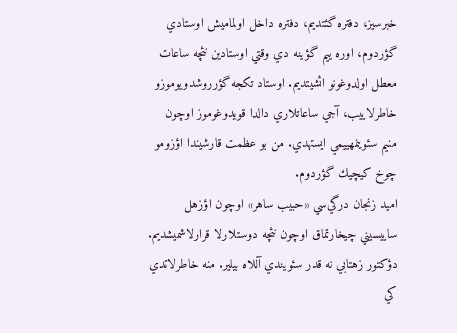خبرسيز، دفتره گئتديم، دفتره داخل اولماميش اوستادي گؤردوم، اوره ييم گؤينه دي وقتي اوستادين نئچه ساعات معطل اولدوغونو ائشيتديم. اوستاد تكجه گؤرروشدويوموزو خاطرلايیب، آجي ساعاتلاري دالدا قويدوغوموز اوچون منيم سئوينمهييمي ايستهدي. من بو عظمت قارشيندا اؤزومو چوخ كيچيك گؤردوم.
اميد زنجان درگي‌سي «حبيب ساهر» اوچون اؤزهل ساييسيني چيخارتماق اوچون نئچه دوستلارلا قرارلاشميشديم. دؤكتور زهتابي نه قدر سئويندي آللاه بيلير. منه خاطرلاتدي كي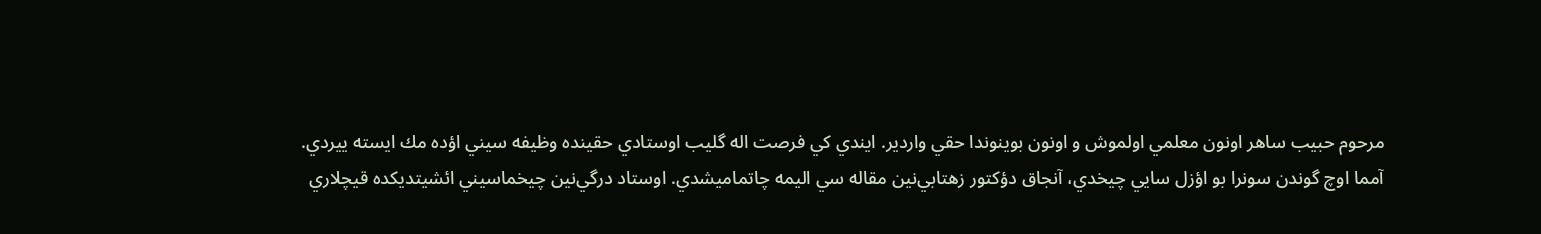مرحوم حبيب ساهر اونون معلمي اولموش و اونون بوينوندا حقي واردير. ايندي كي فرصت اله گليب اوستادي حقينده وظيفه سيني اؤده مك ايسته ييردي.
آمما اوچ گوندن سونرا بو اؤزل سايي چيخدي، آنجاق دؤكتور زهتابي‌نين مقاله سي اليمه چاتماميشدي. اوستاد درگي‌نين چيخماسيني ائشيتديكده قيچلاري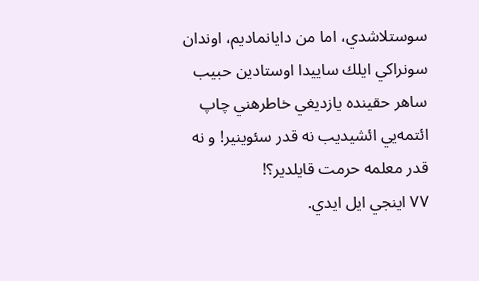سوستلاشدي، اما من دايانماديم، اوندان سونراكي ايلك ساييدا اوستادين حبيب ساهر حقينده يازديغي خاطرهني چاپ ائتمه‌يي ائشيديب نه قد‌ر سئوينير! و نه قدر معلمه حرمت قايلدير؟!
۷۷ اينجي ايل ايدي.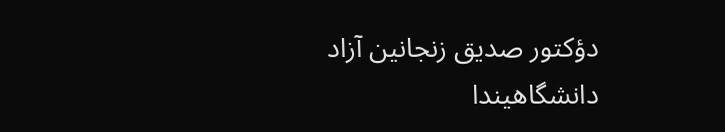دؤكتور صديق زنجانين آزاد دانشگاهيندا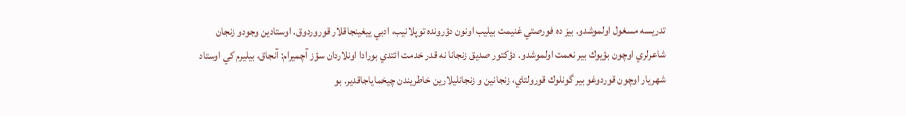تدريسه مسغول اولموشدو. بيز ده فورصتي غنيمت بيليب اونون دؤرونده توپلانيب، ادبي ييغينجاقلار قوروردوق. اوستادين وجودو زنجان شاعرلري اوچون بؤيوك بير نعمت اولموشدو. دؤكتور صديق زنجانا نه قدر خدمت ائتدي بورادا اونلاردان سؤز آچميرام: آنجاق، بيليرم كي اوستاد شهريار اوچون قوردوغو بير گونلوك قورولتاي، زنجانين و زنجانليلارين خاطريندن چيخماياجاقدير. بو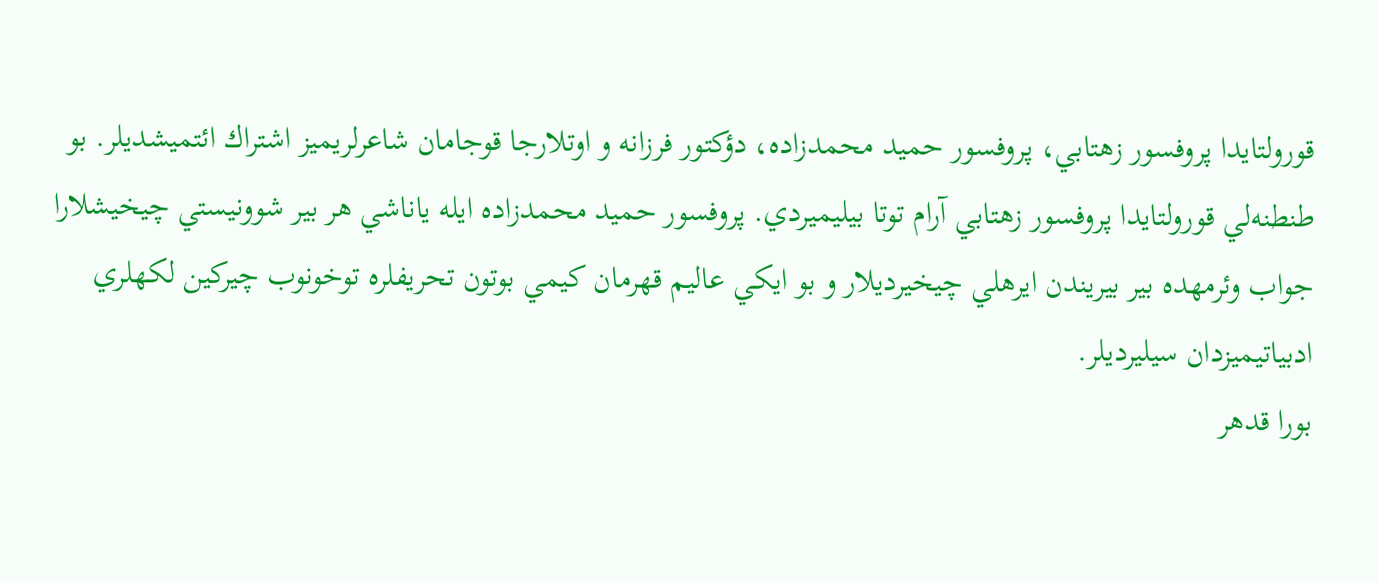قورولتايدا پروفسور زهتابي، پروفسور حميد محمدزاده، دؤكتور فرزانه و اوتلارجا قوجامان شاعرلريميز اشتراك ائتميشديلر. بو طنطنه‌لي قورولتايدا پروفسور زهتابي آرام توتا بيليميردي. پروفسور حميد محمدزاده ايله ياناشي هر بير شوونيستي چيخيشلارا جواب وئرمهده بير بيريندن ايرهلي چيخيرديلار و بو ايكي عاليم قهرمان كيمي بوتون تحريفلره توخونوب چيركين لكهلري ادبياتيميزدان سيليرديلر.
بورا قدهر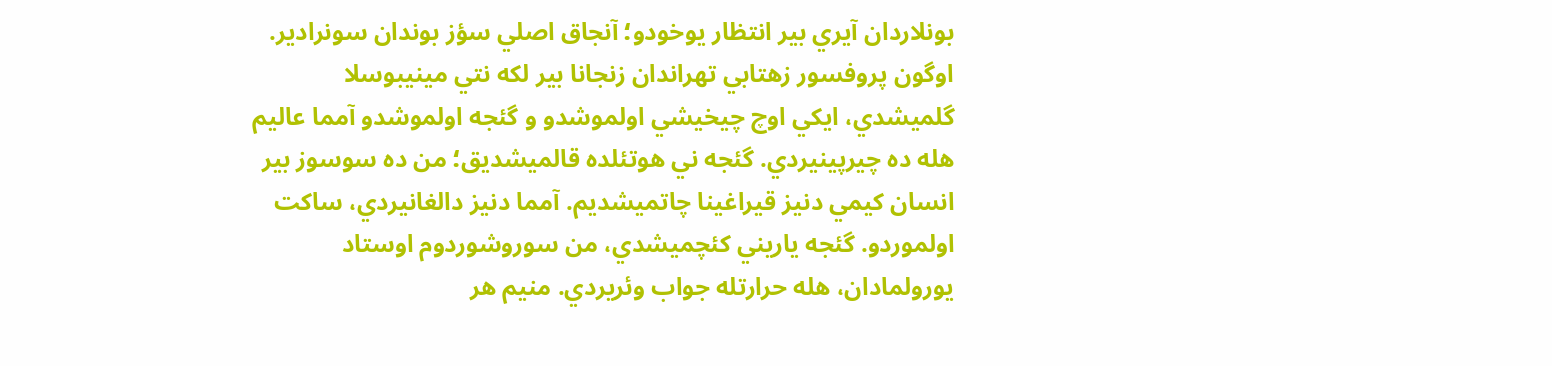بونلاردان آيري بير انتظار يوخودو؛ آنجاق اصلي سؤز بوندان سونرادير. اوگون پروفسور زهتابي تهراندان زنجانا بير لكه نتي مينيبوسلا گلميشدي، ايكي اوچ چيخيشي اولموشدو و گئجه اولموشدو آمما عاليم هله ده چيرپينيردي. گئجه ني هوتئلده قالميشديق؛ من ده سوسوز بير انسان كيمي دنيز قيراغينا چاتميشديم. آمما دنيز دالغانيردي، ساكت اولموردو. گئجه ياريني كئچميشدي، من سوروشوردوم اوستاد يورولمادان، هله حرارتله جواب وئريردي. منيم هر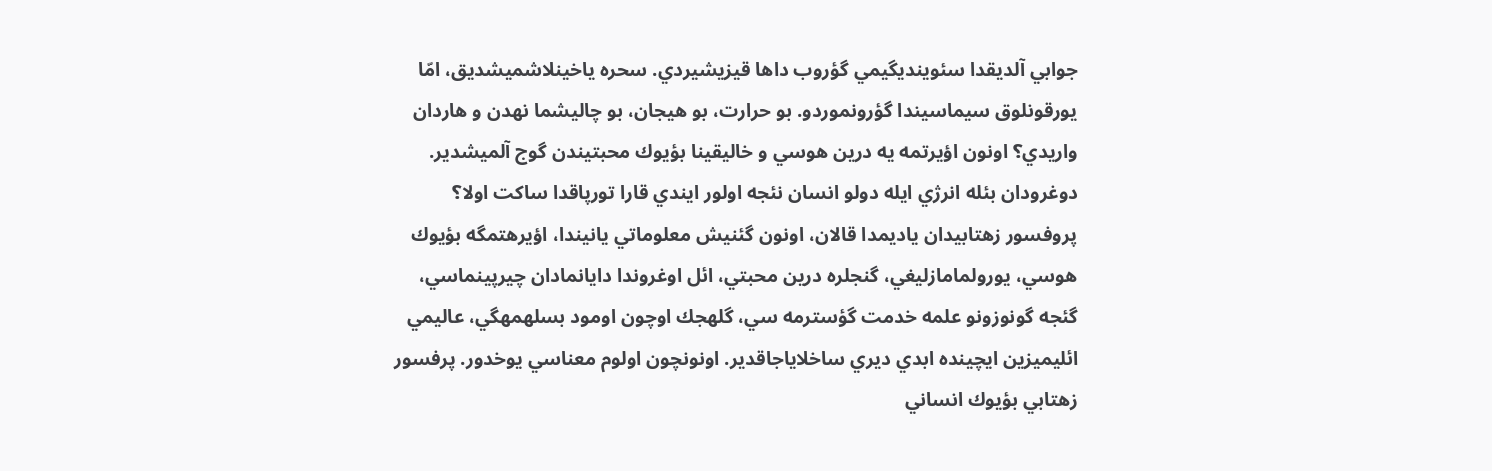جوابي آلديقدا سئوينديگيمي گؤروب داها قيزيشيردي. سحره ياخينلاشميشديق، امّا يورقونلوق سيماسيندا گؤرونموردو. بو حرارت، بو هيجان، بو چاليشما نهدن و هاردان واريدي؟ اونون اؤيرتمه يه درين هوسي و خاليقينا بؤيوك محبتيندن گوج آلميشدير. دوغرودان بئله انرژي ايله دولو انسان نئجه اولور ايندي قارا تورپاقدا ساكت اولا؟
پروفسور زهتابيدان ياديمدا قالان، اونون گئنيش معلوماتي يانيندا، اؤيرهتمگه بؤيوك هوسي، يورولمامازليغي، گنجلره درين محبتي، ائل اوغروندا دايانمادان چيرپينماسي، گئجه گونوزونو علمه خدمت گؤسترمه سي، گلهجك اوچون اومود بسلهمهگي، عاليمي ائلیميزين ايچينده ابدي ديري ساخلاياجاقدير. اونونچون اولوم معناسي يوخدور. پرفسور زهتابي بؤيوك انساني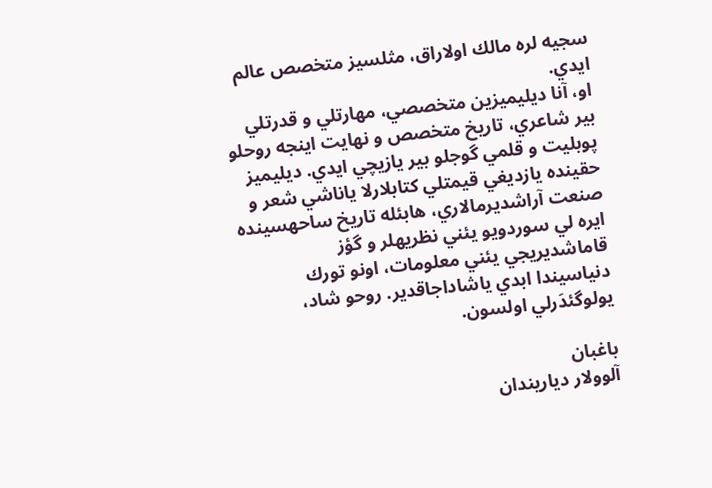سجيه لره مالك اولاراق، مثلسيز متخصص عالم ايدي.
او، آنا ديليميزين متخصصي، مهارتلي و قدرتلي بير شاعري، تاريخ متخصص و نهايت اينجه روحلو پوبليت و قلمي گوجلو بير يازيچي ايدي. ديليميز حقينده يازديغي قيمتلي كتابلارلا ياناشي شعر و صنعت آراشديرمالاري، هابئله تاريخ ساحهسينده ايره لي سوردويو يئني نظريهلر و گؤز قاماشديريجي يئني معلومات، اونو تورك دنياسيندا ابدي ياشاداجاقدير. روحو شاد، يولوگئدَرلي اولسون.

باغبان
آلوولار دياريندان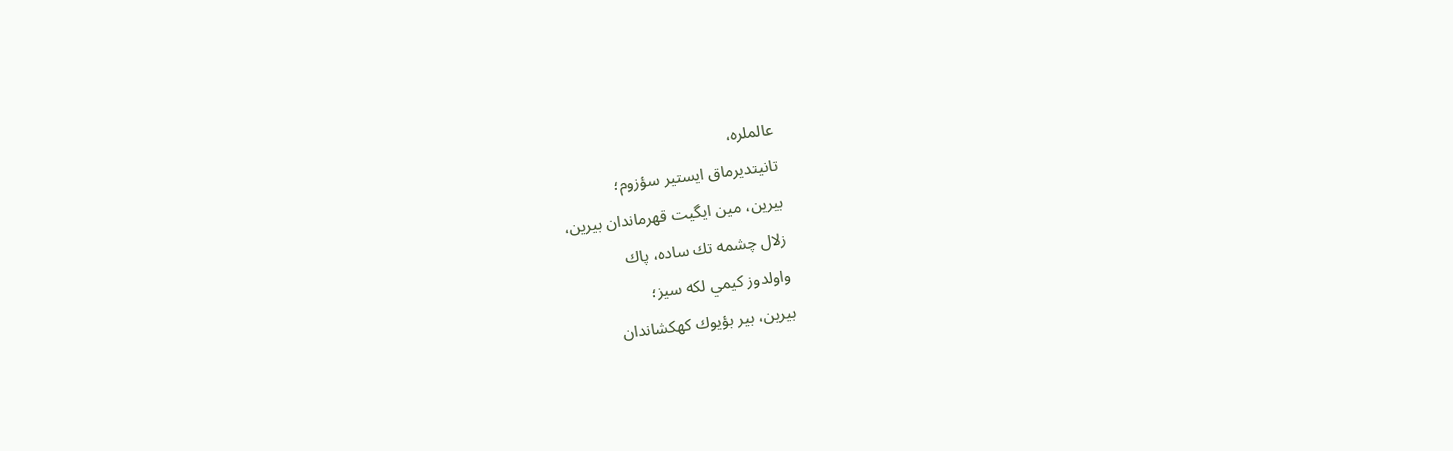عالملره،
تانيتديرماق ايستير سؤزوم؛
بيرين، مين ايگيت قهرماندان بيرين،
زلال چشمه تك ساده، پاك
واولدوز كيمي لكه سيز؛
بيرين، بير بؤيوك كهكشاندان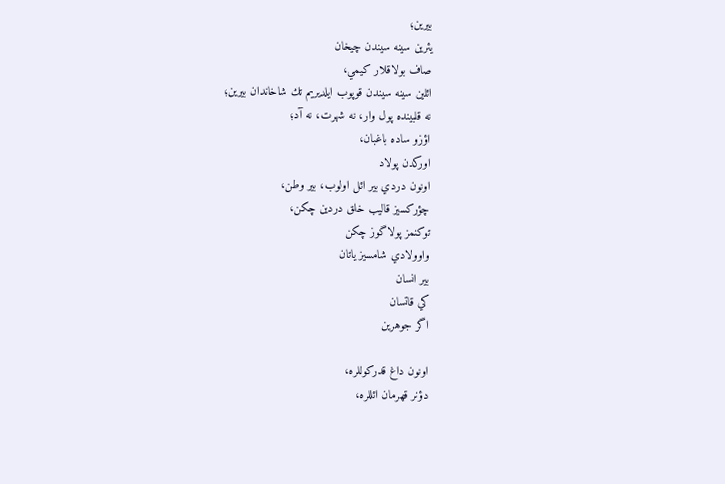بيرين؛
يئرين سينه سيندن چيخان
صاف بولاقلار كيمي،
ائلين سينه سيندن قوپوب ايلديريم تك شاخاندان بيرين؛
نه قلبينده پول وار، نه شهرت، نه آد؛
اؤزو ساده باغبان،
اوركدن پولاد
اونون دردي بير ائل اولوب، بير وطن،
چؤركسيز قاليب خلق دردين چكن،
توكنمز پولاگوز چكن
واوولادي شامسيز ياتان
بير انسان
كي قاتسان
اگر جوهرين

اونون داغ قدركوللره،
دؤنر قهرمان ائللره،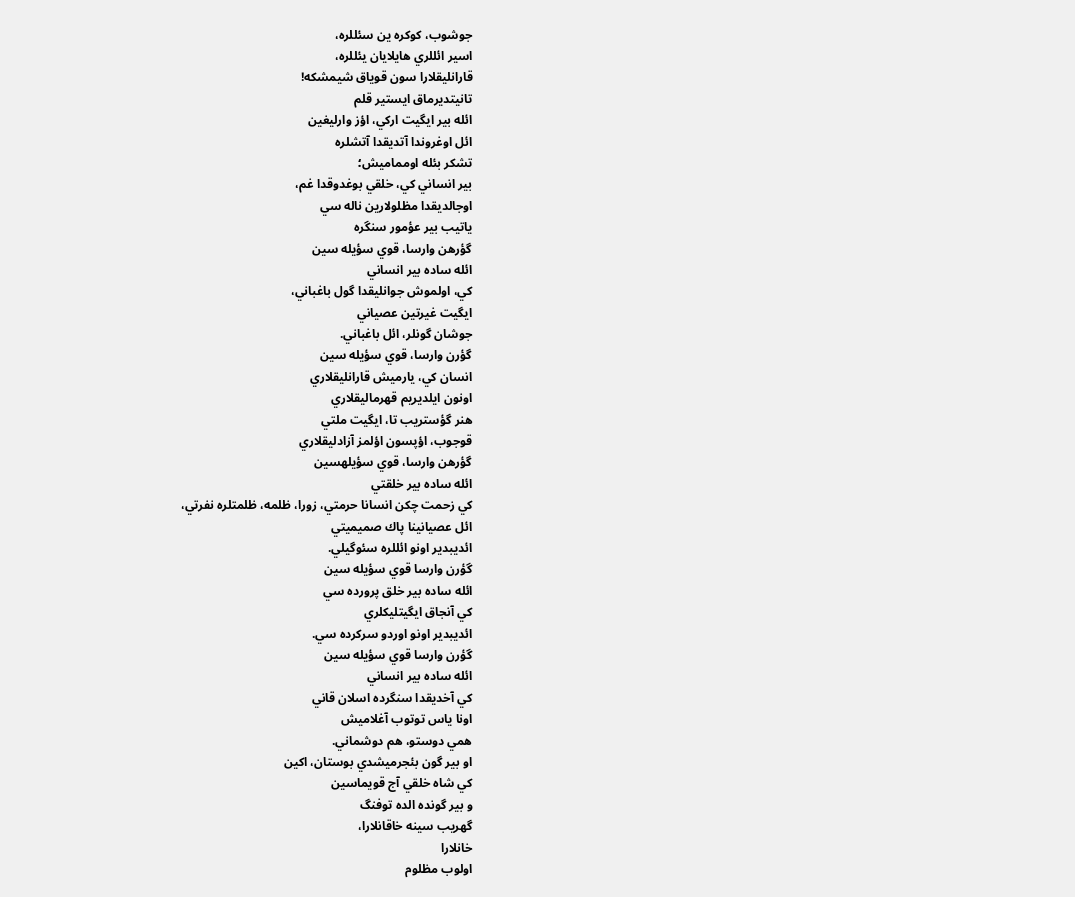جوشوب، كوكره ين سئللره،
اسير ائللري هايلايان يئللره،
قارانليقلارا سون قوياق شيمشكه!
تانيتديرماق ايستير قلم
ائله بير ايگيت اركي، اؤز وارليغين
ائل اوغروندا آتديقدا آتشلره
تشكر بئله اومماميش؛
بير انساني كي، خلقي بوغدوقدا غم،
اوجالديقدا مظلولارين ناله سي
ياتيب بير عؤمور سنگره
گؤرهن وارسا، قوي سؤيله سين
ائله ساده بير انساني
كي، اولموش جوانليقدا گول باغباني،
ايگيت غیرتين عصياني
جوشان گونلر، ائل باغباني.
گؤرن وارسا، قوي سؤيله سين
انسان كي، يارميش قارانليقلاري
اونون ايلديريم قهرماليقلاري
هنر گؤستريب تا، ايگيت ملتي
قوجوب، اؤپسون اؤلمز آزادليقلاري
گؤرهن وارسا، قوي سؤيلهسين
ائله ساده بير خلقتي
كي زحمت چكن انسانا حرمتي، زورا، ظلمه، ظلمتلره نفرتي،
ائل عصيانينا پاك صميميتي
ائديبدير اونو ائللره سئوگيلي.
گؤرن وارسا قوي سؤيله سين
ائله ساده بير خلق پرورده سي
كي آنجاق ايگيتليكلري
ائديبدير اونو اوردو سركرده سي.
گؤرن وارسا قوي سؤيله سين
ائله ساده بير انساني
كي آخديقدا سنگرده اسلان قاني
اونا ياس توتوب آغلاميش
همي دوستو، هم دوشماني.
او بير گون بئجرميشدي بوستان، اكين
كي شاه خلقي آج قويماسين
و بير گونده الده توفنگ
گهريب سينه خاقانلارا،
خانلارا
اولوب مظلوم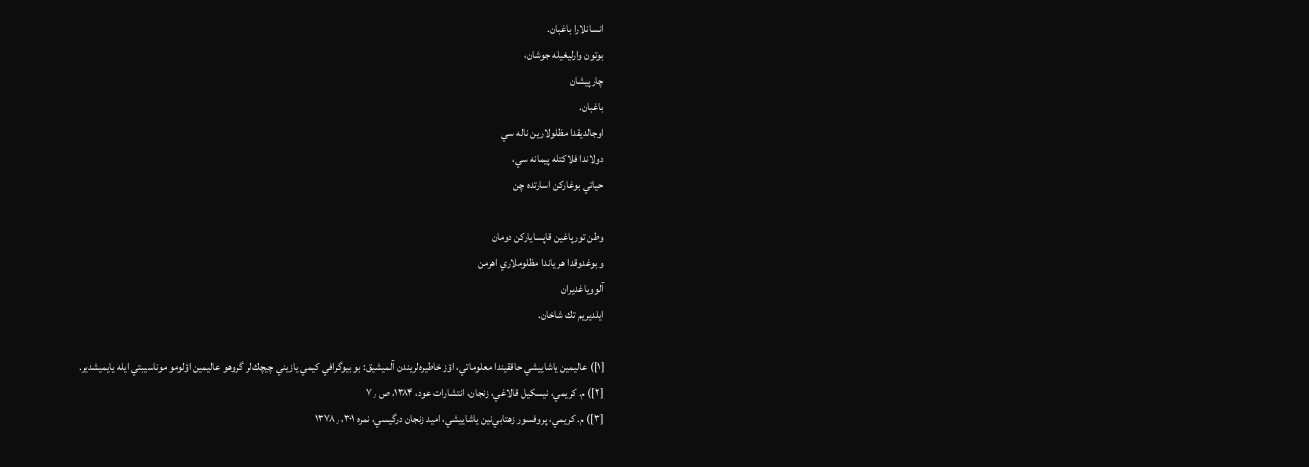انسانلارا باغبان.
بوتون وارليغيله جوشان،
چارپيشان
باغبان.
اوجالديقدا مظلولارين ناله سي
دولاندا فلاكتله پيمانه سي،
حياتي بوغاركن اسارتده چن

وطن تورپاغين قاپساياركن دومان
و بوغدوقدا هر ياندا مظلوملاري اهرمن
آلووياغديران
ايلديريم تك شاخان.

[۱]) عاليمين ياشاييشي حاققيندا معلوماتي، اؤز خاطيره‌لريندن آلميشيق: بو بيوگرافي كيمي يازيني چيچك‌لر گروهو عاليمين اؤلومو موناسيبتي ايله يايميشدير.
[۲]) م. كريمي، نيسكيل قالاغي، زنجان، انتشارات عود، ۱۳۸۴، ص ۷٫
[۳]) م. كريمي، پروفسور زهتابي‌نين ياشاييشي، اميد زنجان درگيسي، نمره ۳۰۱، ۱۳۷۸٫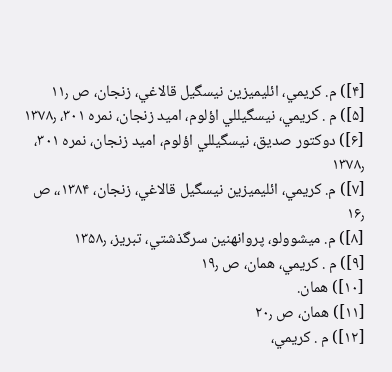[۴]) م. كريمي، ائليميزين نيسگيل قالاغي، زنجان، ص ۱۱٫
[۵]) م . كريمي، نيسگيللي اؤلوم، اميد زنجان، نمره ۳۰۱، ۱۳۷۸٫
[۶]) دوكتور صديق، نيسگيللي اؤلوم، اميد زنجان، نمره ۳۰۱، ۱۳۷۸٫
[۷]) م. كريمي، ائليميزين نيسگيل‌ قالاغي، زنجان، ۱۳۸۴،، ص ۱۶٫
[۸]) م. ميشوولو، پروانهنين سرگذشتي، تبريز، ۱۳۵۸٫
[۹]) م . كريمي، همان، ص ۱۹٫
[۱۰]) همان.
[۱۱]) همان، ص ۲۰٫
[۱۲]) م . كريمي،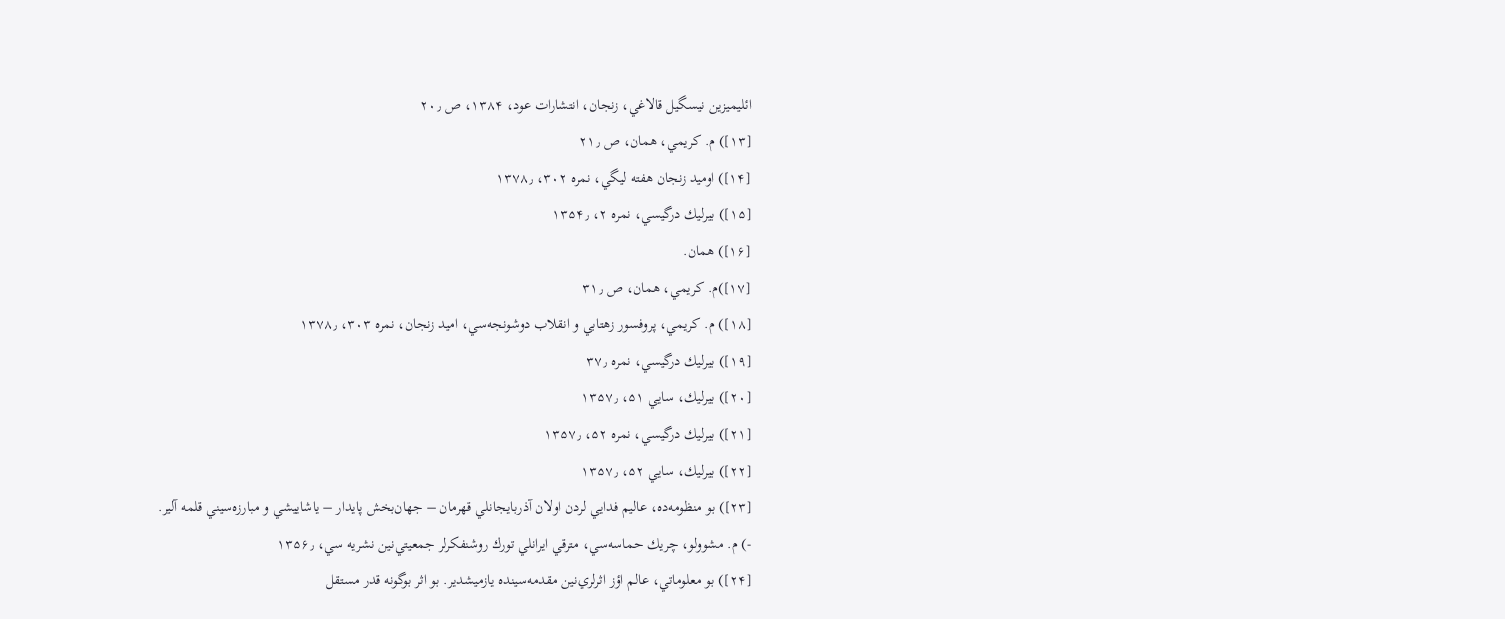ائليميزين نيسگيل قالاغي، زنجان، انتشارات عود، ۱۳۸۴، ص ۲۰٫
[۱۳]) م. كريمي، همان، ص ۲۱٫
[۱۴]) اوميد زنجان هفته ليگي، نمره ۳۰۲، ۱۳۷۸٫
[۱۵]) بيرليك درگيسي، نمره ۲، ۱۳۵۴٫
[۱۶]) همان.
[۱۷])م. كريمي، همان، ص ۳۱٫
[۱۸]) م. كريمي، پروفسور زهتابي و انقلاب دوشونجه‌سي، اميد زنجان، نمره ۳۰۳، ۱۳۷۸٫
[۱۹]) بيرليك درگيسي، نمره ۳۷٫
[۲۰]) بيرليك، سايي ۵۱، ۱۳۵۷٫
[۲۱]) بيرليك درگيسي، نمره ۵۲، ۱۳۵۷٫
[۲۲]) بيرليك، سايي ۵۲، ۱۳۵۷٫
[۲۳]) بو منظومه‌ده، عاليم فدايي لردن اولان آذربايجانلي قهرمان – جهان‌بخش پايدار – ياشاييشي و مبارزه‌سيني قلمه آلير.
-) م. مشوولو، چريك حماسه‌سي، مترقي ايرانلي تورك روشنفكرلر جمعيتي‌نين نشريه سي، ۱۳۵۶٫
[۲۴]) بو معلوماتي، عالم اؤز اثرلري‌نين مقدمه‌سينده يازميشدير. بو اثر بوگونه قدر مستقل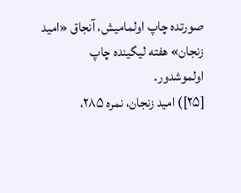صورتده چاپ اولماميش، آنجاق «اميد زنجان» هفته ليگينده چاپ اولموشدور.
[۲۵]) اميد زنجان، نمره ۲۸۵،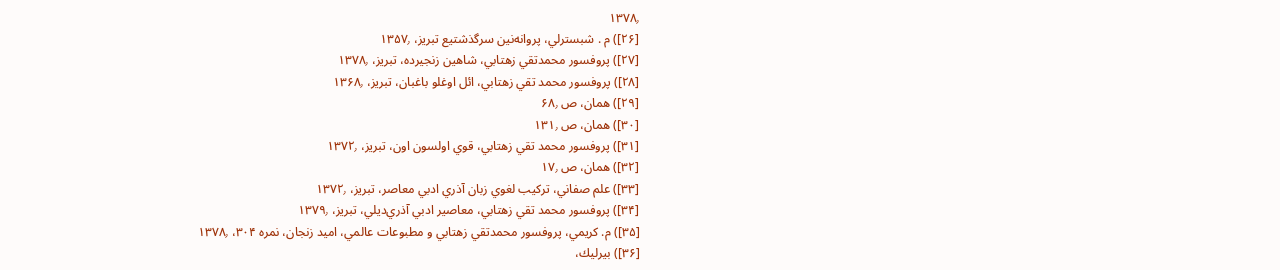۱۳۷۸٫
[۲۶]) م . شبسترلي، پروانه‌نين سرگذشتيع تبريز، ۱۳۵۷٫
[۲۷]) پروفسور محمدتقي زهتابي، شاهين زنجيرده، تبريز، ۱۳۷۸٫
[۲۸]) پروفسور محمد تقي زهتابي، ائل اوغلو باغبان، تبريز، ۱۳۶۸٫
[۲۹]) همان، ص ۶۸٫
[۳۰]) همان، ص ۱۳۱٫
[۳۱]) پروفسور محمد تقي زهتابي، قوي اولسون اون، تبريز، ۱۳۷۲٫
[۳۲]) همان، ص ۱۷٫
[۳۳]) علم صفاني، تركيب لغوي زبان آذري ادبي معاصر، تبريز، ۱۳۷۲٫
[۳۴]) پروفسور محمد تقي زهتابي، معاصير ادبي آذري‌ديلي، تبريز، ۱۳۷۹٫
[۳۵]) م. كريمي، پروفسور محمدتقي زهتابي و مطبوعات عالمي، اميد زنجان، نمره ۳۰۴، ۱۳۷۸٫
[۳۶]) بيرليك،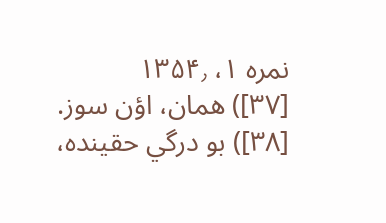نمره ۱، ۱۳۵۴٫
[۳۷]) همان، اؤن سوز.
[۳۸]) بو درگي حقينده،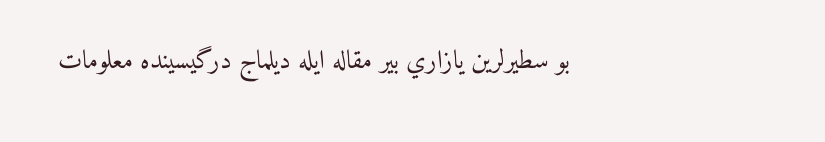بو سطيرلرين يازاري بير مقاله ايله ديلماج درگيسينده معلومات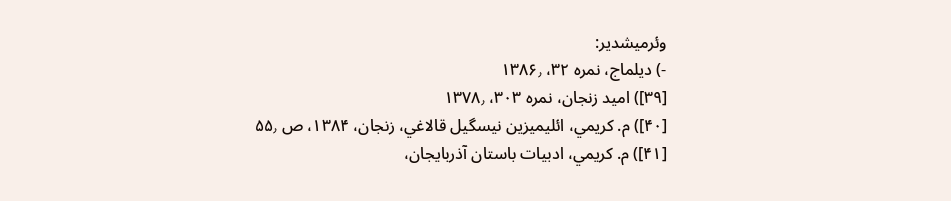وئرميشدير:
-) ديلماج، نمره ۳۲، ۱۳۸۶٫
[۳۹]) اميد زنجان، نمره ۳۰۳، ۱۳۷۸٫
[۴۰]) م. كريمي، ائليميزين نيسگيل قالاغي، زنجان، ۱۳۸۴، ص ۵۵٫
[۴۱]) م. كريمي، ادبيات باستان آذربايجان،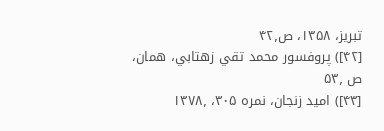تبريز، ۱۳۵۸، ص۴۲٫
[۴۲]) پروفسور محمد تقي زهتابي، همان، ص ۵۳٫
[۴۳]) اميد زنجان، نمره ۳۰۵، ۱۳۷۸٫